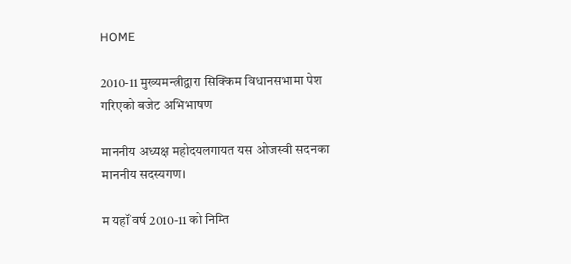HOME

2010-11 मुख्यमन्त्रीद्वारा सिक्किम विधानसभामा पेश गरिएको बजेट अभिभाषण

माननीय अध्यक्ष महोदयलगायत यस ओजस्वी सदनका माननीय सदस्यगण।

म यहॉं वर्ष 2010-11 को निम्ति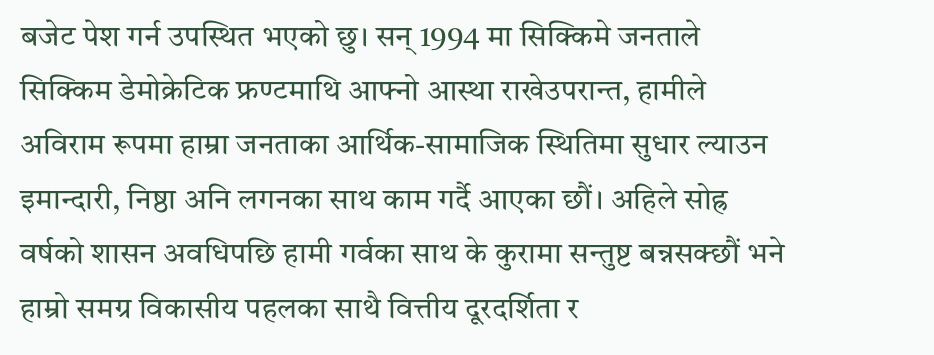बजेट पेश गर्न उपस्थित भएको छु। सन्‌ 1994 मा सिक्किमे जनताले सिक्किम डेमोक्रेटिक फ्रण्टमाथि आफ्नो आस्था राखेउपरान्त, हामीले अविराम रूपमा हाम्रा जनताका आर्थिक-सामाजिक स्थितिमा सुधार ल्याउन इमान्दारी, निष्ठा अनि लगनका साथ काम गर्दै आएका छौं। अहिले सोह्र वर्षको शासन अवधिपछि हामी गर्वका साथ के कुरामा सन्तुष्ट बन्नसक्छौं भने हाम्रो समग्र विकासीय पहलका साथै वित्तीय दूरदर्शिता र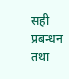सही प्रबन्धन तथा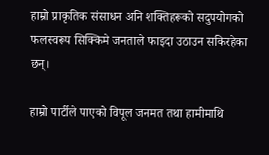हाम्रो प्राकृतिक संसाधन अनि शक्तिहरूको सदुपयोगको फलस्वरूप सिक्किमे जनताले फाइदा उठाउन सकिरहेका छन्‌।

हाम्रो पार्टीले पाएको विपूल जनमत तथा हामीमाथि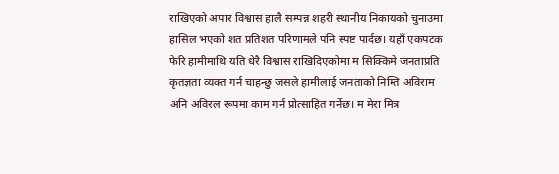राखिएको अपार विश्वास हालै सम्पन्न शहरी स्थानीय निकायको चुनाउमा हासिल भएको शत प्रतिशत परिणामले पनि स्पष्ट पार्दछ। यहॉं एकपटक फेरि हामीमाथि यति धेरै विश्वास राखिदिएकोमा म सिक्किमे जनताप्रति कृतज्ञता व्यक्त गर्न चाहन्छु जसले हामीलाई जनताको निम्ति अविराम अनि अविरल रूपमा काम गर्न प्रोत्साहित गर्नेछ। म मेरा मित्र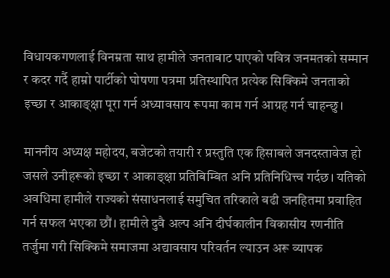विधायकगणलाई विनम्रता साथ हामीले जनताबाट पाएको पवित्र जनमतको सम्मान र कदर गर्दै हाम्रो पार्टीको घोषणा पत्रमा प्रतिस्थापित प्रत्येक सिक्किमे जनताको इच्छा र आकाङ्‌क्षा पूरा गर्न अध्यावसाय रूपमा काम गर्न आग्रह गर्न चाहन्छु।

माननीय अध्यक्ष महोदय, बजेटको तयारी र प्रस्तुति एक हिसाबले जनदस्तावेज हो जसले उनीहरूको इच्छा र आकाङ्‌क्षा प्रतिबिम्बित अनि प्रतिनिधित्त्व गर्दछ। यतिको अवधिमा हामीले राज्यको संसाधनलाई समुचित तरिकाले बढी जनहितमा प्रवाहित गर्न सफल भएका छौं। हामीले दुवै अल्प अनि दीर्घकालीन विकासीय रणनीति तर्जुमा गरी सिक्किमे समाजमा अद्यावसाय परिवर्तन ल्याउन अरू व्यापक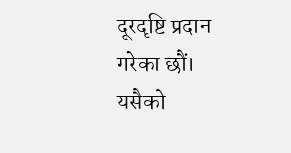दूरदृष्टि प्रदान गरेका छौं। यसैको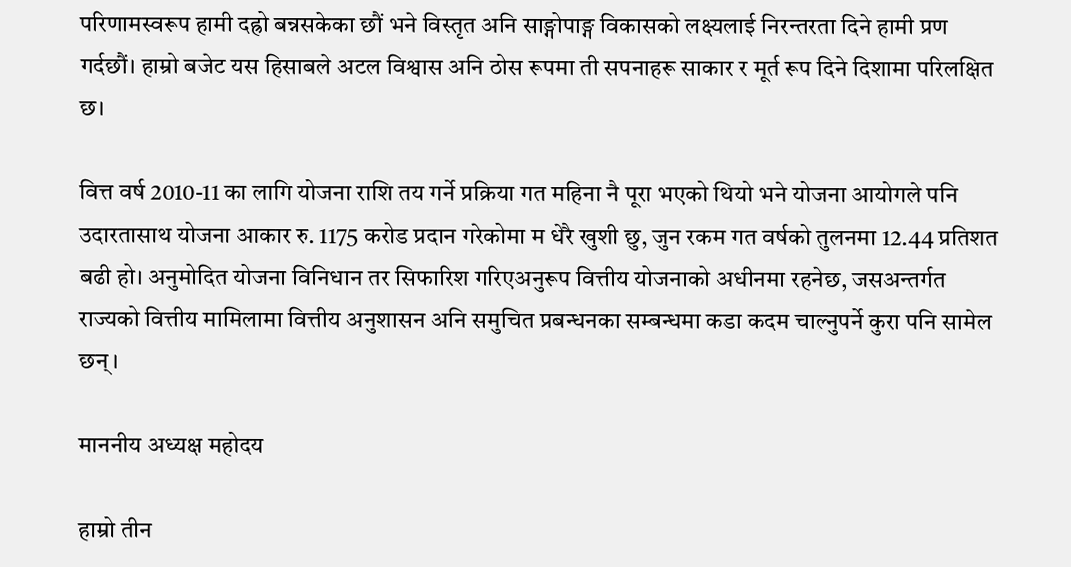परिणामस्वरूप हामी दह्रो बन्नसकेका छौं भने विस्तृत अनि साङ्गोपाङ्ग विकासको लक्ष्यलाई निरन्तरता दिने हामी प्रण गर्दछौं। हाम्रो बजेट यस हिसाबले अटल विश्वास अनि ठोस रूपमा ती सपनाहरू साकार र मूर्त रूप दिने दिशामा परिलक्षित छ।

वित्त वर्ष 2010-11 का लागि योजना राशि तय गर्ने प्रक्रिया गत महिना नै पूरा भएको थियो भने योजना आयोगले पनि उदारतासाथ योजना आकार रु. 1175 करोड प्रदान गरेकोमा म धेरै खुशी छु, जुन रकम गत वर्षको तुलनमा 12.44 प्रतिशत बढी हो। अनुमोदित योजना विनिधान तर सिफारिश गरिएअनुरूप वित्तीय योजनाको अधीनमा रहनेछ, जसअन्तर्गत राज्यको वित्तीय मामिलामा वित्तीय अनुशासन अनि समुचित प्रबन्धनका सम्बन्धमा कडा कदम चाल्नुपर्ने कुरा पनि सामेल छन्‌।

माननीय अध्यक्ष महोदय

हाम्रो तीन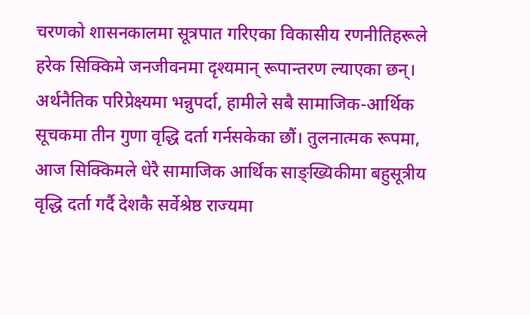चरणको शासनकालमा सूत्रपात गरिएका विकासीय रणनीतिहरूले हरेक सिक्किमे जनजीवनमा दृश्यमान्‌ रूपान्तरण ल्याएका छन्‌। अर्थनैतिक परिप्रेक्ष्यमा भन्नुपर्दा, हामीले सबै सामाजिक-आर्थिक सूचकमा तीन गुणा वृद्धि दर्ता गर्नसकेका छौं। तुलनात्मक रूपमा, आज सिक्किमले धेरै सामाजिक आर्थिक साङ्‌ख्यिकीमा बहुसूत्रीय वृद्धि दर्ता गर्दै देशकै सर्वेश्रेष्ठ राज्यमा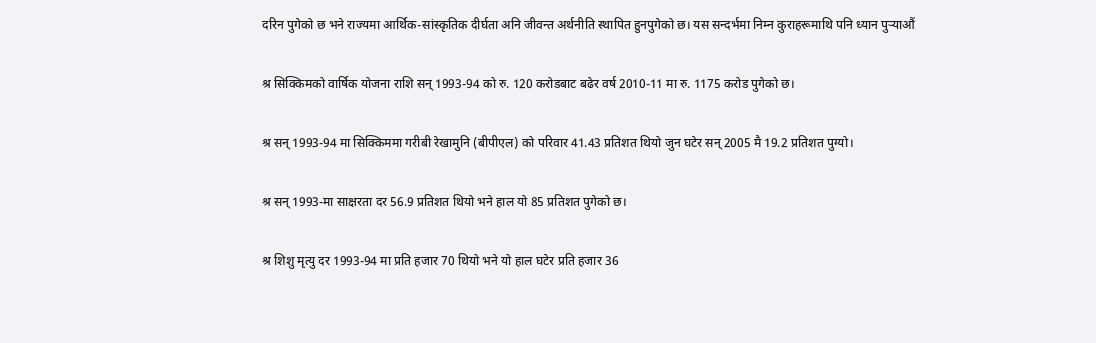दरिन पुगेको छ भने राज्यमा आर्थिक-सांस्कृतिक दीर्घता अनि जीवन्त अर्थनीति स्थापित हुनपुगेको छ। यस सन्दर्भमा निम्न कुराहरूमाथि पनि ध्यान पुऱ्याऔं

श्र सिक्किमको वार्षिक योजना राशि सन्‌ 1993-94 को रु. 120 करोडबाट बढेर वर्ष 2010-11 मा रु. 1175 करोड पुगेको छ।

श्र सन्‌ 1993-94 मा सिक्किममा गरीबी रेखामुनि (बीपीएल) को परिवार 41.43 प्रतिशत थियो जुन घटेर सन्‌ 2005 मै 19.2 प्रतिशत पुग्यो।

श्र सन्‌ 1993-मा साक्षरता दर 56.9 प्रतिशत थियो भने हाल यो 85 प्रतिशत पुगेको छ।

श्र शिशु मृत्यु दर 1993-94 मा प्रति हजार 70 थियो भने यो हाल घटेर प्रति हजार 36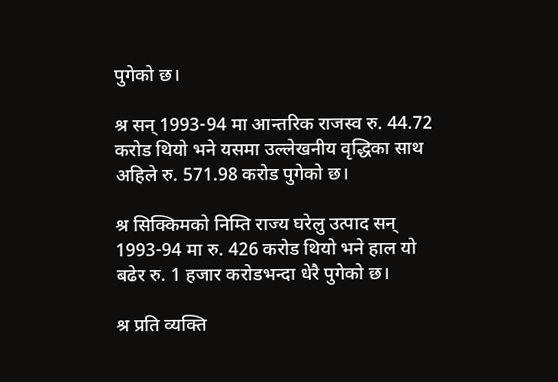पुगेको छ।

श्र सन्‌ 1993-94 मा आन्तरिक राजस्व रु. 44.72 करोड थियो भने यसमा उल्लेखनीय वृद्धिका साथ अहिले रु. 571.98 करोड पुगेको छ।

श्र सिक्किमको निम्ति राज्य घरेलु उत्पाद सन्‌ 1993-94 मा रु. 426 करोड थियो भने हाल यो बढेर रु. 1 हजार करोडभन्दा धेरै पुगेको छ।

श्र प्रति व्यक्ति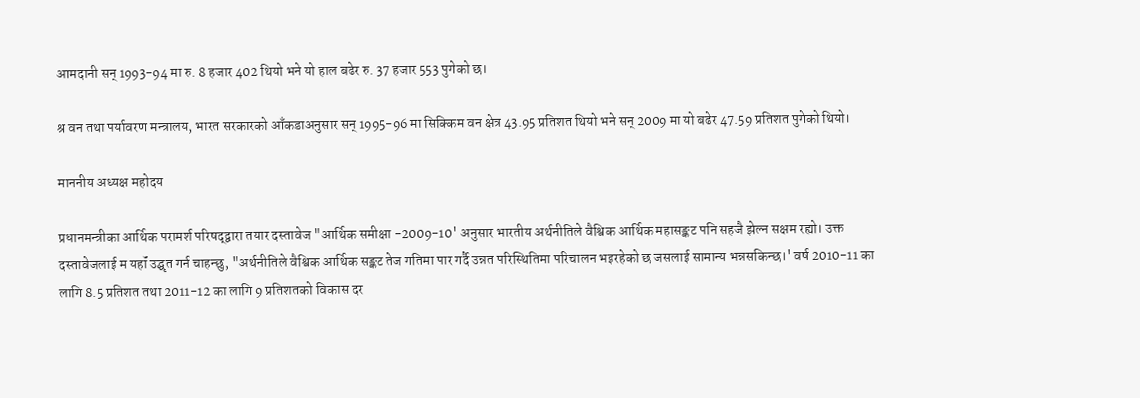आमदानी सन्‌ 1993-94 मा रु. 8 हजार 402 थियो भने यो हाल बढेर रु. 37 हजार 553 पुगेको छ।

श्र वन तथा पर्यावरण मन्त्रालय, भारत सरकारको आँकडाअनुसार सन्‌ 1995-96 मा सिक्किम वन क्षेत्र 43.95 प्रतिशत थियो भने सन्‌ 2009 मा यो बढेर 47.59 प्रतिशत पुगेको थियो।

माननीय अध्यक्ष महोदय

प्रधानमन्त्रीका आर्थिक परामर्श परिषद्‌द्वारा तयार दस्तावेज "आर्थिक समीक्षा -2009-10' अनुसार भारतीय अर्थनीतिले वैश्विक आर्थिक महासङ्कट पनि सहजै झेल्न सक्षम रह्यो। उक्त दस्तावेजलाई म यहॉं उद्घृत गर्न चाहन्छु, "अर्थनीतिले वैश्विक आर्थिक सङ्कट तेज गतिमा पार गर्दै उन्नत परिस्थितिमा परिचालन भइरहेको छ जसलाई सामान्य भन्नसकिन्छ।' वर्ष 2010-11 का लागि 8.5 प्रतिशत तथा 2011-12 का लागि 9 प्रतिशतको विकास दर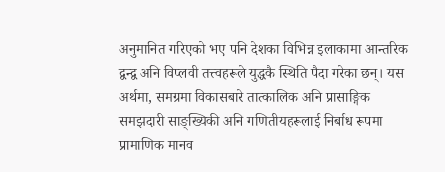अनुमानित गरिएको भए पनि देशका विभिन्न इलाकामा आन्तरिक द्वन्द्व अनि विप्लवी तत्त्वहरूले युद्धकै स्थिति पैदा गरेका छन्‌। यस अर्थमा, समग्रमा विकासबारे तात्कालिक अनि प्रासाङ्गिक समझदारी साङ्‌ख्यिकी अनि गणितीयहरूलाई निर्बाध रूपमा प्रामाणिक मानव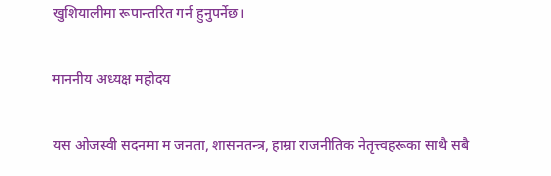खुशियालीमा रूपान्तरित गर्न हुनुपर्नेछ।

माननीय अध्यक्ष महोदय

यस ओजस्वी सदनमा म जनता, शासनतन्त्र, हाम्रा राजनीतिक नेतृत्त्वहरूका साथै सबै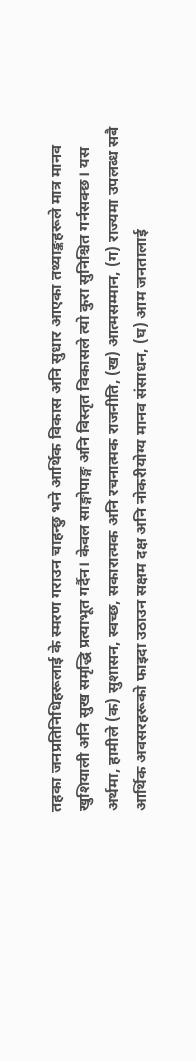तहका जनप्रतिनिधिहरूलाई के स्मरण गराउन चाहन्छु भने आर्थिक विकास अनि सुधार आएका तथ्याङ्कहरूले मात्र मानव खुशियाली अनि सुख समृद्धि प्रत्याभूत गर्दैन। केवल साङ्गोपाङ्ग अनि विस्तृत विकासले त्यो कुरा सुनिश्चित गर्नसक्छ। यस अर्थमा, हामीले (क) सुशासन, स्वच्छ, सकारात्मक अनि रचनात्मक राजनीति, (ख) आत्मसम्मान, (ग) राज्यमा उपलब्ध सबै आर्थिक अवसरहरूको फाइदा उठाउन सक्षम दक्ष अनि नोकरीयोग्य मानव संसाधन, (घ) आम जनतालाई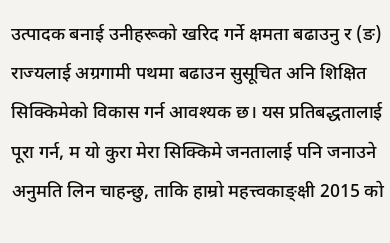उत्पादक बनाई उनीहरूको खरिद गर्ने क्षमता बढाउनु र (ङ) राज्यलाई अग्रगामी पथमा बढाउन सुसूचित अनि शिक्षित सिक्किमेको विकास गर्न आवश्यक छ। यस प्रतिबद्धतालाई पूरा गर्न, म यो कुरा मेरा सिक्किमे जनतालाई पनि जनाउने अनुमति लिन चाहन्छु, ताकि हाम्रो महत्त्वकाङ्‌क्षी 2015 को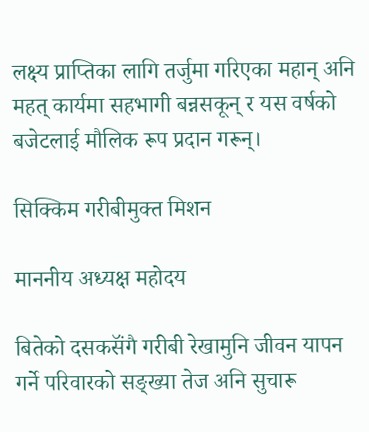लक्ष्य प्राप्तिका लागि तर्जुमा गरिएका महान्‌ अनि महत्‌ कार्यमा सहभागी बन्नसकून्‌ र यस वर्षको बजेटलाई मौलिक रूप प्रदान गरून्‌।

सिक्किम गरीबीमुक्त मिशन

माननीय अध्यक्ष महोदय

बितेको दसकसॅंगै गरीबी रेखामुनि जीवन यापन गर्ने परिवारको सङ्‌ख्या तेज अनि सुचारू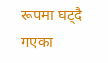रूपमा घट्‌दै गएका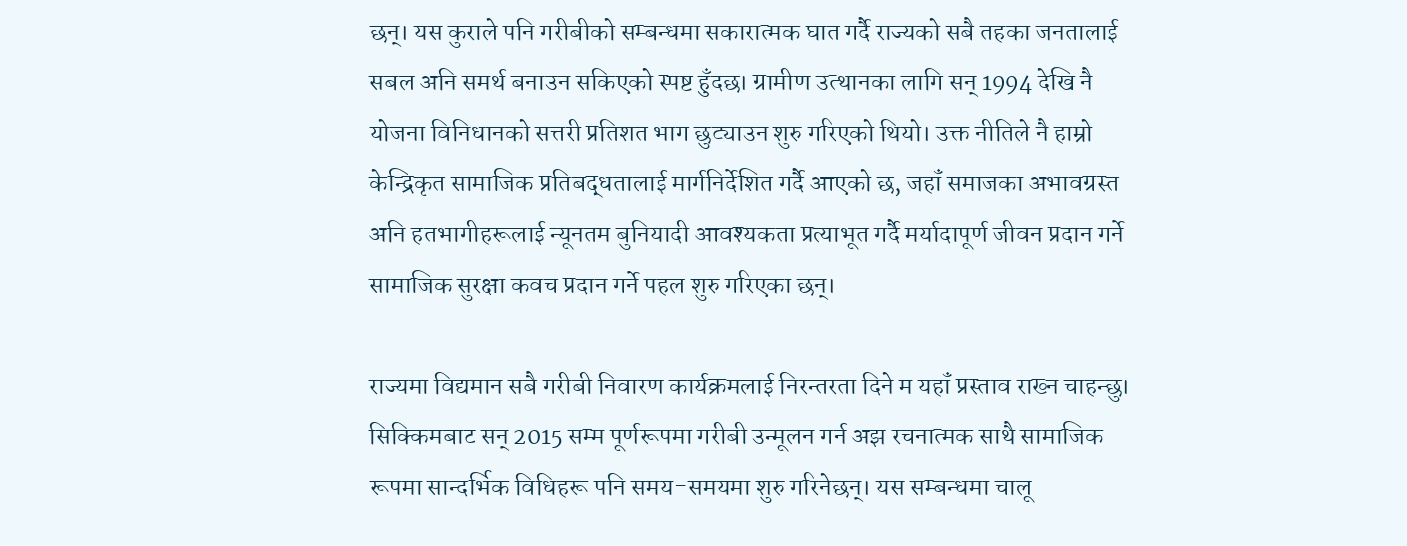छन्‌। यस कुराले पनि गरीबीको सम्बन्धमा सकारात्मक घात गर्दै राज्यको सबै तहका जनतालाई सबल अनि समर्थ बनाउन सकिएको स्पष्ट हुँदछ। ग्रामीण उत्थानका लागि सन्‌ 1994 देखि नै योजना विनिधानको सत्तरी प्रतिशत भाग छुट्याउन शुरु गरिएको थियो। उक्त नीतिले नै हाम्रो केन्द्रिकृत सामाजिक प्रतिबद्धतालाई मार्गनिर्देशित गर्दै आएको छ, जहॉं समाजका अभावग्रस्त अनि हतभागीहरूलाई न्यूनतम बुनियादी आवश्यकता प्रत्याभूत गर्दै मर्यादापूर्ण जीवन प्रदान गर्ने सामाजिक सुरक्षा कवच प्रदान गर्ने पहल शुरु गरिएका छन्‌।

राज्यमा विद्यमान सबै गरीबी निवारण कार्यक्रमलाई निरन्तरता दिने म यहॉं प्रस्ताव राख्न चाहन्छु। सिक्किमबाट सन्‌ 2015 सम्म पूर्णरूपमा गरीबी उन्मूलन गर्न अझ रचनात्मक साथै सामाजिक रूपमा सान्दर्भिक विधिहरू पनि समय-समयमा शुरु गरिनेछन्‌। यस सम्बन्धमा चालू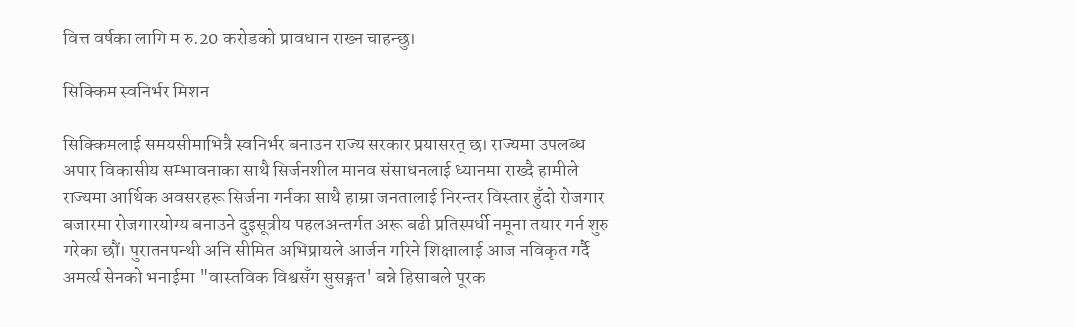वित्त वर्षका लागि म रु.20 करोडको प्रावधान राख्न चाहन्छु।

सिक्किम स्वनिर्भर मिशन

सिक्किमलाई समयसीमाभित्रै स्वनिर्भर बनाउन राज्य सरकार प्रयासरत्‌ छ। राज्यमा उपलब्ध अपार विकासीय सम्भावनाका साथै सिर्जनशील मानव संसाधनलाई ध्यानमा राख्दै हामीले राज्यमा आर्थिक अवसरहरू सिर्जना गर्नका साथै हाम्रा जनतालाई निरन्तर विस्तार हुँदो रोजगार बजारमा रोजगारयोग्य बनाउने दुइसूत्रीय पहलअन्तर्गत अरू बढी प्रतिस्पर्धी नमूना तयार गर्न शुरु गरेका छौं। पुरातनपन्थी अनि सीमित अभिप्रायले आर्जन गरिने शिक्षालाई आज नविकृत गर्दै अमर्त्य सेनको भनाईमा "वास्तविक विश्वसॅंग सुसङ्गत' बन्ने हिसाबले पूरक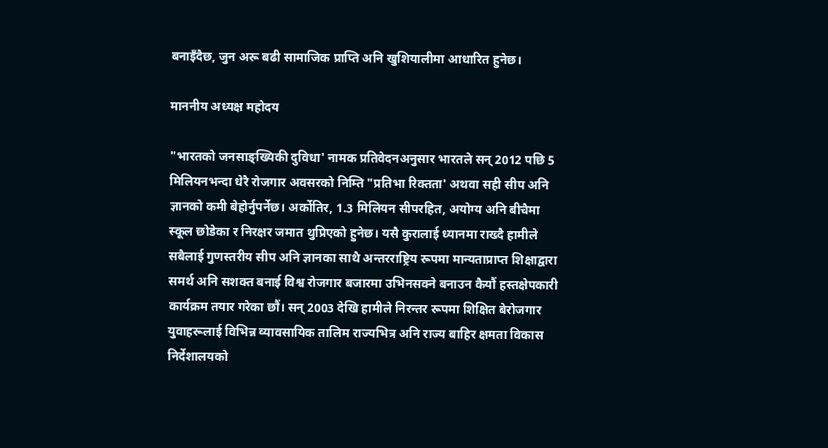बनाइँदैछ, जुन अरू बढी सामाजिक प्राप्ति अनि खुशियालीमा आधारित हुनेछ।

माननीय अध्यक्ष महोदय

"भारतको जनसाङ्‌ख्यिकी दुविधा' नामक प्रतिवेदनअनुसार भारतले सन्‌ 2012 पछि 5 मिलियनभन्दा धेरै रोजगार अवसरको निम्ति "प्रतिभा रिक्तता' अथवा सही सीप अनि ज्ञानको कमी बेहोर्नुपर्नेछ। अर्कोतिर, 1.3 मिलियन सीपरहित, अयोग्य अनि बीचैमा स्कूल छोडेका र निरक्षर जमात थुप्रिएको हुनेछ। यसै कुरालाई ध्यानमा राख्दै हामीले सबैलाई गुणस्तरीय सीप अनि ज्ञानका साथै अन्तरराष्ट्रिय रूपमा मान्यताप्राप्त शिक्षाद्वारा समर्थ अनि सशक्त बनाई विश्व रोजगार बजारमा उभिनसक्ने बनाउन कैयौं हस्तक्षेपकारी कार्यक्रम तयार गरेका छौं। सन्‌ 2003 देखि हामीले निरन्तर रूपमा शिक्षित बेरोजगार युवाहरूलाई विभिन्न व्यावसायिक तालिम राज्यभित्र अनि राज्य बाहिर क्षमता विकास निर्देशालयको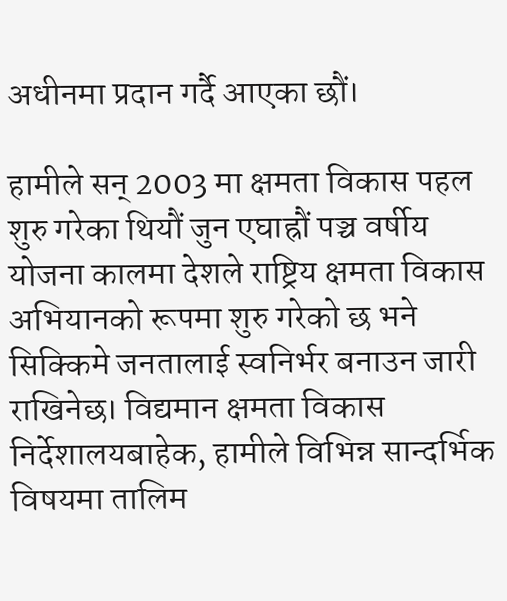अधीनमा प्रदान गर्दै आएका छौं।

हामीले सन्‌ 2003 मा क्षमता विकास पहल शुरु गरेका थियौं जुन एघाह्रौं पञ्च वर्षीय योजना कालमा देशले राष्ट्रिय क्षमता विकास अभियानको रूपमा शुरु गरेको छ भने सिक्किमे जनतालाई स्वनिर्भर बनाउन जारी राखिनेछ। विद्यमान क्षमता विकास निर्देशालयबाहेक, हामीले विभिन्न सान्दर्भिक विषयमा तालिम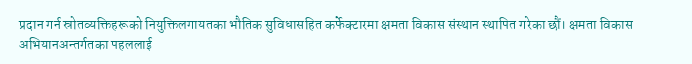प्रदान गर्न स्रोतव्यक्तिहरूको नियुक्तिलगायतका भौतिक सुविधासहित कर्फेक्टारमा क्षमता विकास संस्थान स्थापित गरेका छौं। क्षमता विकास अभियानअन्तर्गतका पहललाई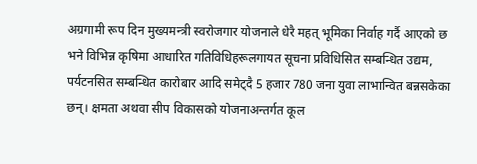अग्रगामी रूप दिन मुख्यमन्त्री स्वरोजगार योजनाले धेरै महत्‌ भूमिका निर्वाह गर्दै आएको छ भने विभिन्न कृषिमा आधारित गतिविधिहरूलगायत सूचना प्रविधिसित सम्बन्धित उद्यम, पर्यटनसित सम्बन्धित कारोबार आदि समेट्‌दै 5 हजार 780 जना युवा लाभान्वित बन्नसकेका छन्‌। क्षमता अथवा सीप विकासको योजनाअन्तर्गत कूल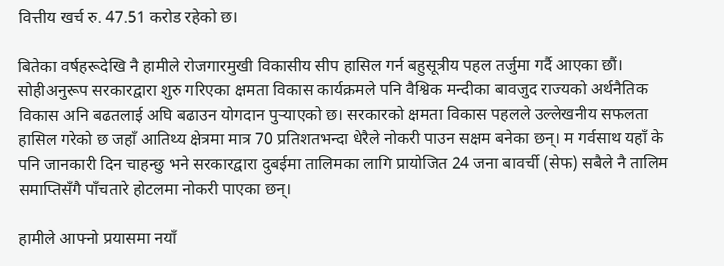वित्तीय खर्च रु. 47.51 करोड रहेको छ।

बितेका वर्षहरूदेखि नै हामीले रोजगारमुखी विकासीय सीप हासिल गर्न बहुसूत्रीय पहल तर्जुमा गर्दै आएका छौं। सोहीअनुरूप सरकारद्वारा शुरु गरिएका क्षमता विकास कार्यक्रमले पनि वैश्विक मन्दीका बावजुद राज्यको अर्थनैतिक विकास अनि बढतलाई अघि बढाउन योगदान पुऱ्याएको छ। सरकारको क्षमता विकास पहलले उल्लेखनीय सफलता हासिल गरेको छ जहॉं आतिथ्य क्षेत्रमा मात्र 70 प्रतिशतभन्दा धेरैले नोकरी पाउन सक्षम बनेका छन्‌। म गर्वसाथ यहॉं के पनि जानकारी दिन चाहन्छु भने सरकारद्वारा दुबईमा तालिमका लागि प्रायोजित 24 जना बावर्ची (सेफ) सबैले नै तालिम समाप्तिसॅंगै पॉंचतारे होटलमा नोकरी पाएका छन्‌।

हामीले आफ्नो प्रयासमा नयॉं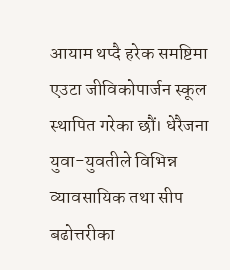आयाम थप्दै हरेक समष्टिमा एउटा जीविकोपार्जन स्कूल स्थापित गरेका छौं। धेरैजना युवा-युवतीले विभिन्न व्यावसायिक तथा सीप बढोत्तरीका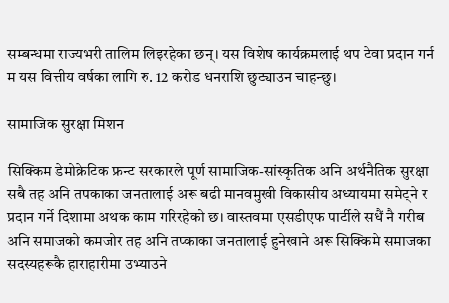सम्बन्धमा राज्यभरी तालिम लिइरहेका छन्‌। यस विशेष कार्यक्रमलाई थप टेवा प्रदान गर्न म यस वित्तीय वर्षका लागि रु. 12 करोड धनराशि छुट्याउन चाहन्छु।

सामाजिक सुरक्षा मिशन

सिक्किम डेमोक्रेटिक फ्रन्ट सरकारले पूर्ण सामाजिक-सांस्कृतिक अनि अर्थनैतिक सुरक्षा सबै तह अनि तपकाका जनतालाई अरू बढी मानवमुखी विकासीय अध्यायमा समेट्‌ने र प्रदान गर्ने दिशामा अथक काम गरिरहेको छ। वास्तवमा एसडीएफ पार्टीले सधैं नै गरीब अनि समाजको कमजोर तह अनि तप्काका जनतालाई हुनेखाने अरू सिक्किमे समाजका सदस्यहरूकै हाराहारीमा उभ्याउने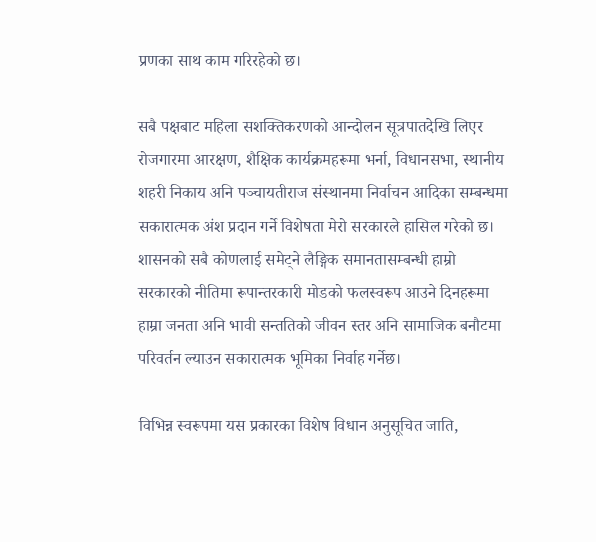प्रणका साथ काम गरिरहेको छ।

सबै पक्षबाट महिला सशक्तिकरणको आन्दोलन सूत्रपातदेखि लिएर रोजगारमा आरक्षण, शैक्षिक कार्यक्रमहरूमा भर्ना, विधानसभा, स्थानीय शहरी निकाय अनि पञ्चायतीराज संस्थानमा निर्वाचन आदिका सम्बन्धमा सकारात्मक अंश प्रदान गर्ने विशेषता मेरो सरकारले हासिल गरेको छ। शासनको सबै कोणलाई समेट्‌ने लैङ्गिक समानतासम्बन्धी हाम्रो सरकारको नीतिमा रूपान्तरकारी मोडको फलस्वरूप आउने दिनहरूमा हाम्रा जनता अनि भावी सन्ततिको जीवन स्तर अनि सामाजिक बनौटमा परिवर्तन ल्याउन सकारात्मक भूमिका निर्वाह गर्नेछ।

विभिन्न स्वरूपमा यस प्रकारका विशेष विधान अनुसूचित जाति,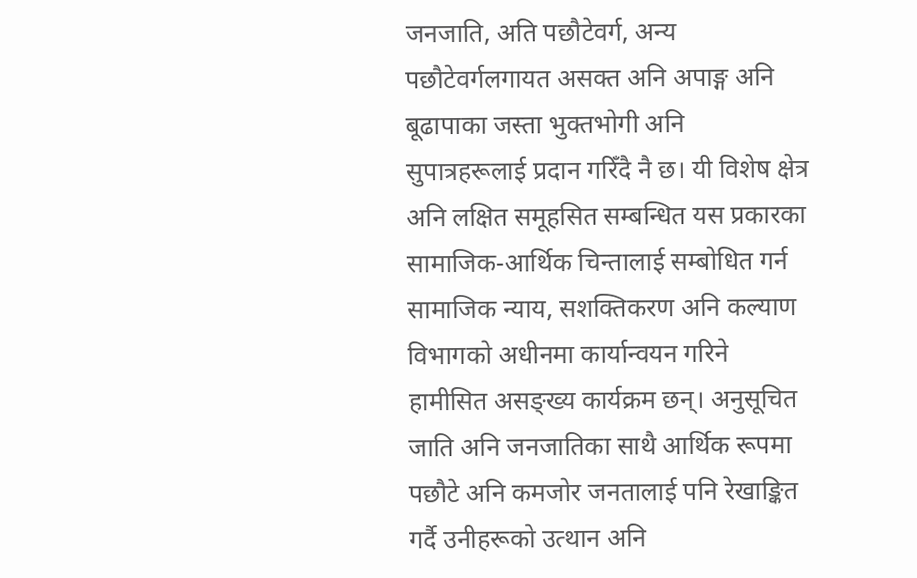जनजाति, अति पछौटेवर्ग, अन्य पछौटेवर्गलगायत असक्त अनि अपाङ्ग अनि बूढापाका जस्ता भुक्तभोगी अनि सुपात्रहरूलाई प्रदान गरिँदै नै छ। यी विशेष क्षेत्र अनि लक्षित समूहसित सम्बन्धित यस प्रकारका सामाजिक-आर्थिक चिन्तालाई सम्बोधित गर्न सामाजिक न्याय, सशक्तिकरण अनि कल्याण विभागको अधीनमा कार्यान्वयन गरिने हामीसित असङ्‌ख्य कार्यक्रम छन्‌। अनुसूचित जाति अनि जनजातिका साथै आर्थिक रूपमा पछौटे अनि कमजोर जनतालाई पनि रेखाङ्कित गर्दै उनीहरूको उत्थान अनि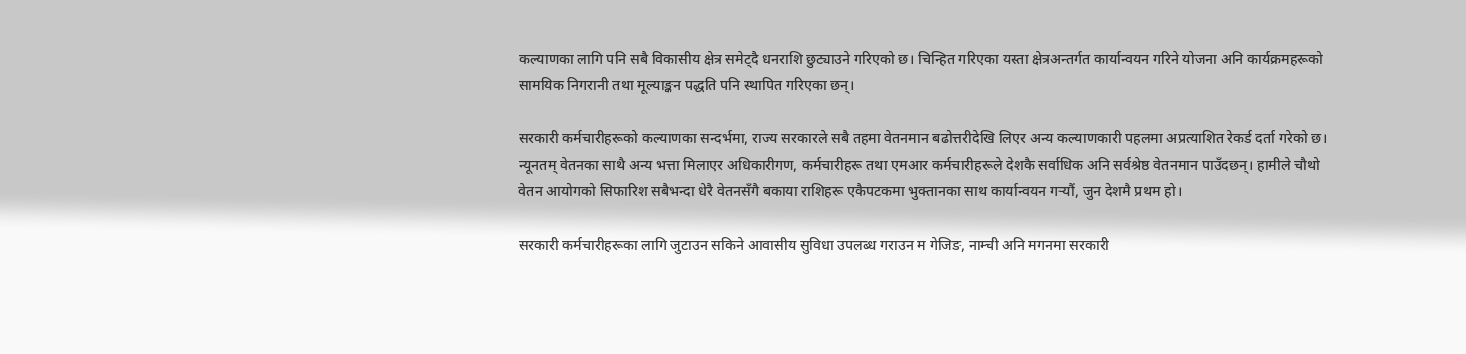कल्याणका लागि पनि सबै विकासीय क्षेत्र समेट्‌दै धनराशि छुट्याउने गरिएको छ। चिन्हित गरिएका यस्ता क्षेत्रअन्तर्गत कार्यान्वयन गरिने योजना अनि कार्यक्रमहरूको सामयिक निगरानी तथा मूल्याङ्कन पद्धति पनि स्थापित गरिएका छन्‌।

सरकारी कर्मचारीहरूको कल्याणका सन्दर्भमा, राज्य सरकारले सबै तहमा वेतनमान बढोत्तरीदेखि लिएर अन्य कल्याणकारी पहलमा अप्रत्याशित रेकर्ड दर्ता गरेको छ। न्यूनतम्‌ वेतनका साथै अन्य भत्ता मिलाएर अधिकारीगण, कर्मचारीहरू तथा एमआर कर्मचारीहरूले देशकै सर्वाधिक अनि सर्वश्रेष्ठ वेतनमान पाउँदछन्‌। हामीले चौथो वेतन आयोगको सिफारिश सबैभन्दा धेरै वेतनसॅंगै बकाया राशिहरू एकैपटकमा भुक्तानका साथ कार्यान्वयन गऱ्यौं, जुन देशमै प्रथम हो।

सरकारी कर्मचारीहरूका लागि जुटाउन सकिने आवासीय सुविधा उपलब्ध गराउन म गेजिङ, नाम्ची अनि मगनमा सरकारी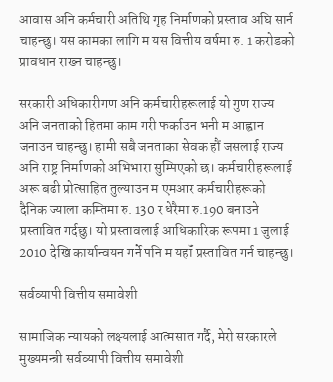आवास अनि कर्मचारी अतिथि गृह निर्माणको प्रस्ताव अघि सार्न चाहन्छु। यस कामका लागि म यस वित्तीय वर्षमा रु. 1 करोडको प्रावधान राख्न चाहन्छु।

सरकारी अधिकारीगण अनि कर्मचारीहरूलाई यो गुण राज्य अनि जनताको हितमा काम गरी फर्काउन भनी म आह्वान जनाउन चाहन्छु। हामी सबै जनताका सेवक हौं जसलाई राज्य अनि राष्ट्र निर्माणको अभिभारा सुम्पिएको छ। कर्मचारीहरूलाई अरू बढी प्रोत्साहित तुल्याउन म एमआर कर्मचारीहरूको दैनिक ज्याला कम्तिमा रु. 130 र धेरैमा रु.190 बनाउने प्रस्तावित गर्दछु। यो प्रस्तावलाई आधिकारिक रूपमा 1 जुलाई 2010 देखि कार्यान्वयन गर्ने पनि म यहॉं प्रस्तावित गर्न चाहन्छु।

सर्वव्यापी वित्तीय समावेशी

सामाजिक न्यायको लक्ष्यलाई आत्मसात गर्दै, मेरो सरकारले मुख्यमन्त्री सर्वव्यापी वित्तीय समावेशी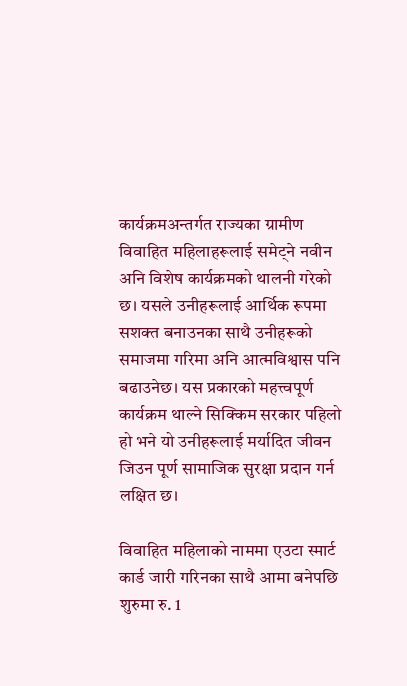कार्यक्रमअन्तर्गत राज्यका ग्रामीण विवाहित महिलाहरूलाई समेट्‌ने नवीन अनि विशेष कार्यक्रमको थालनी गरेको छ। यसले उनीहरूलाई आर्थिक रूपमा सशक्त बनाउनका साथै उनीहरूको समाजमा गरिमा अनि आत्मविश्वास पनि बढाउनेछ। यस प्रकारको महत्त्वपूर्ण कार्यक्रम थाल्ने सिक्किम सरकार पहिलो हो भने यो उनीहरूलाई मर्यादित जीवन जिउन पूर्ण सामाजिक सुरक्षा प्रदान गर्न लक्षित छ।

विवाहित महिलाको नाममा एउटा स्मार्ट कार्ड जारी गरिनका साथै आमा बनेपछि शुरुमा रु. 1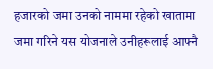हजारको जमा उनको नाममा रहेको खातामा जमा गरिने यस योजनाले उनीहरूलाई आफ्नै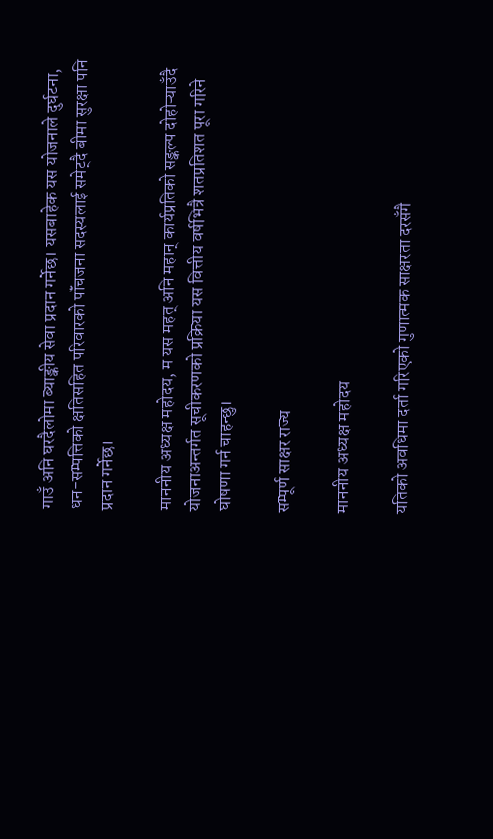गाउँ अनि घरदैलोमा ब्याङ्कीय सेवा प्रदान गर्नेछ। यसबाहेक यस योजनाले दुर्घटना, धन-सम्पत्तिको क्षतिसहित परिवारको पॉंचजना सदस्यलाई समेट्‌दै बीमा सुरक्षा पनि प्रदान गर्नेछ।

माननीय अध्यक्ष महोदय, म यस महत्‌ अनि महान्‌ कार्यप्रतिको सङ्कल्प दोहोऱ्याउँदै योजनाअन्तर्गत सूचीकरणको प्रक्रिया यस वित्तीय वर्षभित्रै शतप्रतिशत पूरा गरिने घोषणा गर्न चाहन्छु।

सम्पूर्ण साक्षर राज्य

माननीय अध्यक्ष महोदय

यतिको अवधिमा दर्ता गरिएको गुणात्मक साक्षरता दरसॅंगै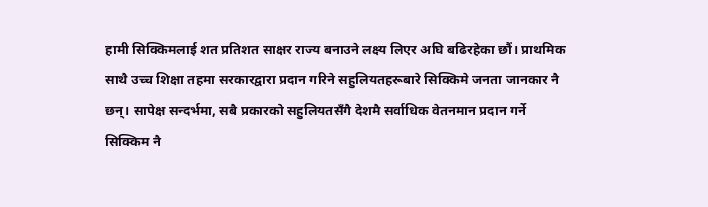हामी सिक्किमलाई शत प्रतिशत साक्षर राज्य बनाउने लक्ष्य लिएर अघि बढिरहेका छौं। प्राथमिक साथै उच्च शिक्षा तहमा सरकारद्वारा प्रदान गरिने सहुलियतहरूबारे सिक्किमे जनता जानकार नै छन्‌। सापेक्ष सन्दर्भमा, सबै प्रकारको सहुलियतसॅंगै देशमै सर्वाधिक वेतनमान प्रदान गर्ने सिक्किम नै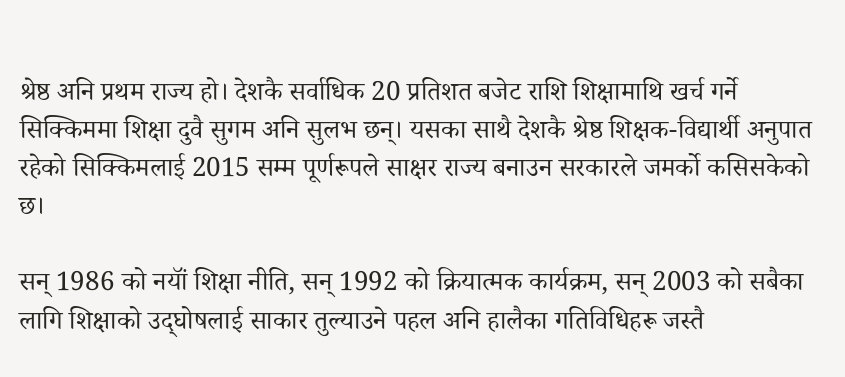श्रेष्ठ अनि प्रथम राज्य हो। देशकै सर्वाधिक 20 प्रतिशत बजेट राशि शिक्षामाथि खर्च गर्ने सिक्किममा शिक्षा दुवै सुगम अनि सुलभ छन्‌। यसका साथै देशकै श्रेष्ठ शिक्षक-विद्यार्थी अनुपात रहेको सिक्किमलाई 2015 सम्म पूर्णरूपले साक्षर राज्य बनाउन सरकारले जमर्को कसिसकेको छ।

सन्‌ 1986 को नयॉं शिक्षा नीति, सन्‌ 1992 को क्रियात्मक कार्यक्रम, सन्‌ 2003 को सबैका लागि शिक्षाको उद्‌घोषलाई साकार तुल्याउने पहल अनि हालैका गतिविधिहरू जस्तै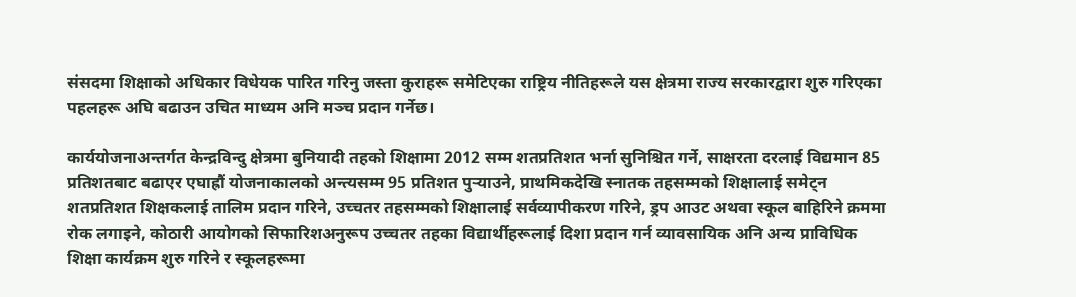संसदमा शिक्षाको अधिकार विधेयक पारित गरिनु जस्ता कुराहरू समेटिएका राष्ट्रिय नीतिहरूले यस क्षेत्रमा राज्य सरकारद्वारा शुरु गरिएका पहलहरू अघि बढाउन उचित माध्यम अनि मञ्च प्रदान गर्नेछ।

कार्ययोजनाअन्तर्गत केन्द्रविन्दु क्षेत्रमा बुनियादी तहको शिक्षामा 2012 सम्म शतप्रतिशत भर्ना सुनिश्चित गर्ने, साक्षरता दरलाई विद्यमान 85 प्रतिशतबाट बढाएर एघाह्रौं योजनाकालको अन्त्यसम्म 95 प्रतिशत पुऱ्याउने, प्राथमिकदेखि स्नातक तहसम्मको शिक्षालाई समेट्‌न शतप्रतिशत शिक्षकलाई तालिम प्रदान गरिने, उच्चतर तहसम्मको शिक्षालाई सर्वव्यापीकरण गरिने, ड्रप आउट अथवा स्कूल बाहिरिने क्रममा रोक लगाइने, कोठारी आयोगको सिफारिशअनुरूप उच्चतर तहका विद्यार्थीहरूलाई दिशा प्रदान गर्न व्यावसायिक अनि अन्य प्राविधिक शिक्षा कार्यक्रम शुरु गरिने र स्कूलहरूमा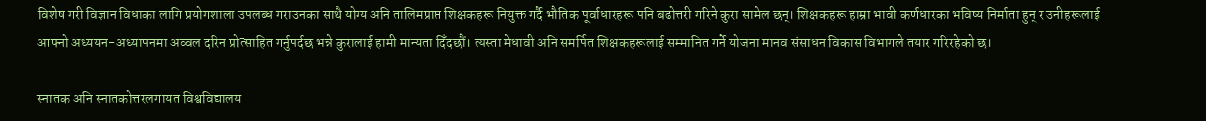विशेष गरी विज्ञान विधाका लागि प्रयोगशाला उपलब्ध गराउनका साथै योग्य अनि तालिमप्राप्त शिक्षकहरू नियुक्त गर्दै भौतिक पूर्वाधारहरू पनि बढोत्तरी गरिने कुरा सामेल छन्‌। शिक्षकहरू हाम्रा भावी कर्णधारका भविष्य निर्माता हुन्‌ र उनीहरूलाई आफ्नो अध्ययन-अध्यापनमा अव्वल दरिन प्रोत्साहित गर्नुपर्दछ भन्ने कुरालाई हामी मान्यता दिँदछौं। त्यस्ता मेधावी अनि समर्पित शिक्षकहरूलाई सम्मानित गर्ने योजना मानव संसाधन विकास विभागले तयार गरिरहेको छ।

स्नातक अनि स्नातकोत्तरलगायत विश्वविद्यालय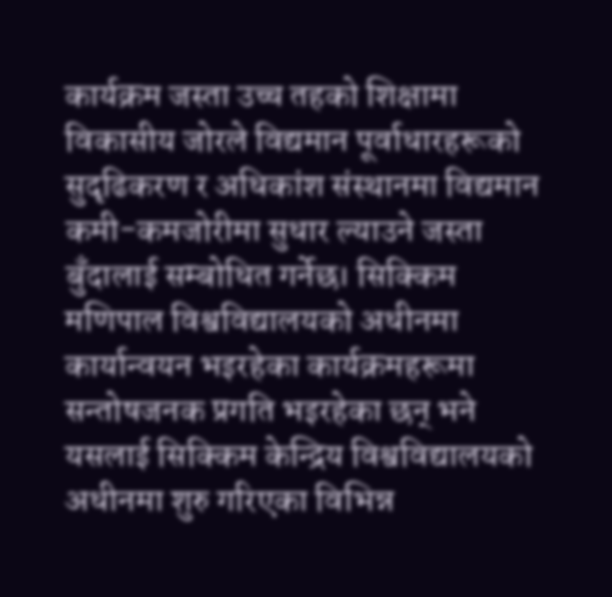कार्यक्रम जस्ता उच्च तहको शिक्षामा विकासीय जोरले विद्यमान पूर्वाधारहरूको सुदृढिकरण र अधिकांश संस्थानमा विद्यमान कमी-कमजोरीमा सुधार ल्याउने जस्ता बुँदालाई सम्बोधित गर्नेछ। सिक्किम मणिपाल विश्वविद्यालयको अधीनमा कार्यान्वयन भइरहेका कार्यक्रमहरूमा सन्तोषजनक प्रगति भइरहेका छन्‌ भने यसलाई सिक्किम केन्द्रिय विश्वविद्यालयको अधीनमा शुरु गरिएका विभिन्न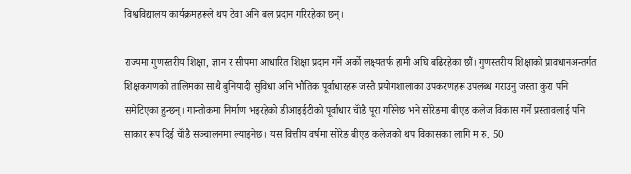विश्वविद्यालय कार्यक्रमहरूले थप टेवा अनि बल प्रदान गरिरहेका छन्‌।

राज्यमा गुणस्तरीय शिक्षा, ज्ञान र सीपमा आधारित शिक्षा प्रदान गर्ने अर्को लक्ष्यतर्फ हामी अघि बढिरहेका छौं। गुणस्तरीय शिक्षाको प्रावधानअन्तर्गत शिक्षकगणको तालिमका साथै बुनियादी सुविधा अनि भौतिक पूर्वाधारहरू जस्तै प्रयोगशालाका उपकरणहरू उपलब्ध गराउनु जस्ता कुरा पनि समेटिएका हुन्छन्‌। गान्तोकमा निर्माण भइरहेको डीआइईटीको पूर्वाधार चॉंडै पूरा गरिनेछ भने सोरेङमा बीएड कलेज विकास गर्ने प्रस्तावलाई पनि साकार रूप दिई चॉंडै सञ्चालनमा ल्याइनेछ। यस वित्तीय वर्षमा सोरेङ बीएड कलेजको थप विकासका लागि म रु. 50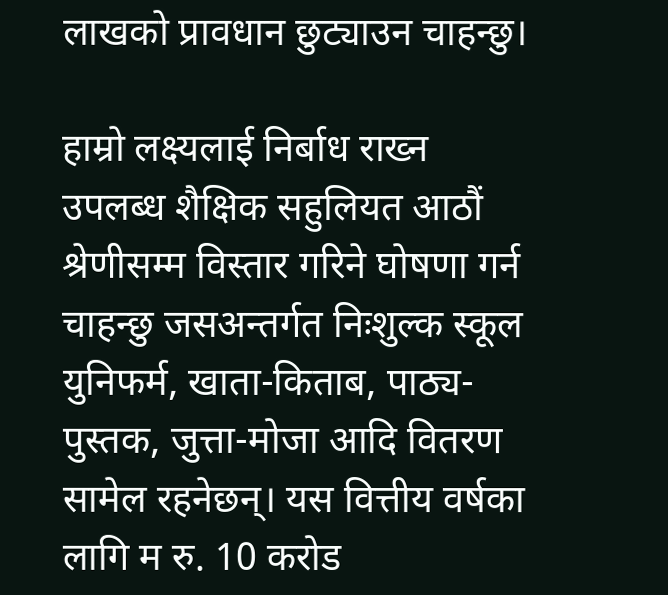लाखको प्रावधान छुट्याउन चाहन्छु।

हाम्रो लक्ष्यलाई निर्बाध राख्न उपलब्ध शैक्षिक सहुलियत आठौं श्रेणीसम्म विस्तार गरिने घोषणा गर्न चाहन्छु जसअन्तर्गत निःशुल्क स्कूल युनिफर्म, खाता-किताब, पाठ्य-पुस्तक, जुत्ता-मोजा आदि वितरण सामेल रहनेछन्‌। यस वित्तीय वर्षका लागि म रु. 10 करोड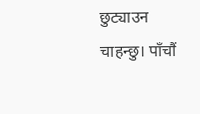छुट्याउन चाहन्छु। पॉंचौं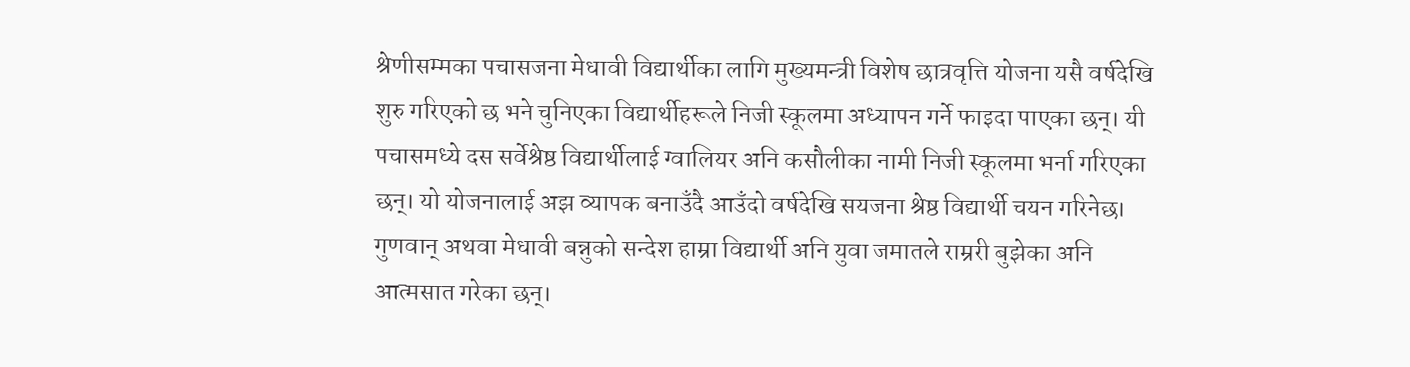श्रेणीसम्मका पचासजना मेधावी विद्यार्थीका लागि मुख्यमन्त्री विशेष छात्रवृत्ति योजना यसै वर्षदेखि शुरु गरिएको छ भने चुनिएका विद्यार्थीहरूले निजी स्कूलमा अध्यापन गर्ने फाइदा पाएका छन्‌। यी पचासमध्ये दस सर्वेश्रेष्ठ विद्यार्थीलाई ग्वालियर अनि कसौलीका नामी निजी स्कूलमा भर्ना गरिएका छन्‌। यो योजनालाई अझ व्यापक बनाउँदै आउँदो वर्षदेखि सयजना श्रेष्ठ विद्यार्थी चयन गरिनेछ। गुणवान्‌ अथवा मेधावी बन्नुको सन्देश हाम्रा विद्यार्थी अनि युवा जमातले राम्ररी बुझेका अनि आत्मसात गरेका छन्‌।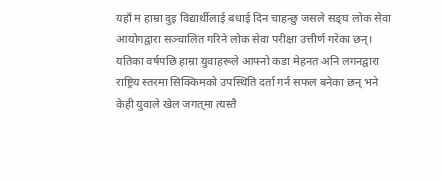यहॉं म हाम्रा दुइ विद्यार्थीलाई बधाई दिन चाहन्छु जसले सङ्‌घ लोक सेवा आयोगद्वारा सञ्चालित गरिने लोक सेवा परीक्षा उत्तीर्ण गरेका छन्‌। यतिका वर्षपछि हाम्रा युवाहरूले आफ्नो कडा मेहनत अनि लगनद्वारा राष्ट्रिय स्तरमा सिक्किमको उपस्थिति दर्ता गर्न सफल बनेका छन्‌ भने केही युवाले खेल जगत्‌मा त्यस्तै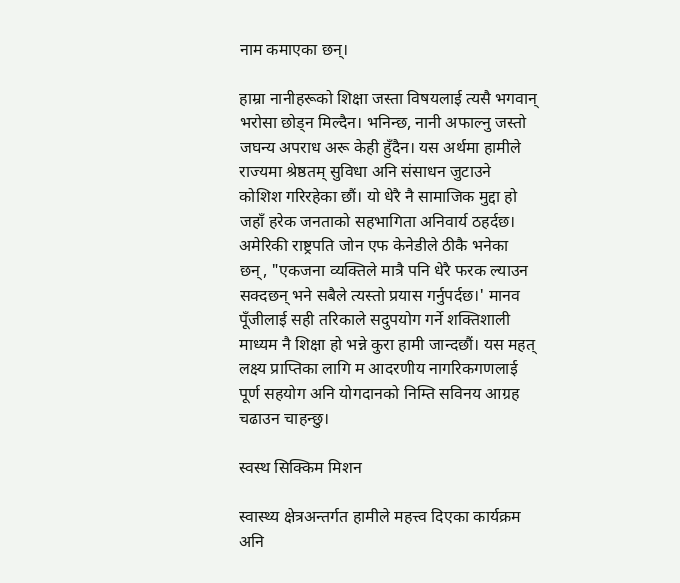नाम कमाएका छन्‌।

हाम्रा नानीहरूको शिक्षा जस्ता विषयलाई त्यसै भगवान्‌ भरोसा छोड्‌न मिल्दैन। भनिन्छ, नानी अफाल्नु जस्तो जघन्य अपराध अरू केही हुँदैन। यस अर्थमा हामीले राज्यमा श्रेष्ठतम्‌ सुविधा अनि संसाधन जुटाउने कोशिश गरिरहेका छौं। यो धेरै नै सामाजिक मुद्दा हो जहॉं हरेक जनताको सहभागिता अनिवार्य ठहर्दछ। अमेरिकी राष्ट्रपति जोन एफ केनेडीले ठीकै भनेका छन्‌, "एकजना व्यक्तिले मात्रै पनि धेरै फरक ल्याउन सक्दछन्‌ भने सबैले त्यस्तो प्रयास गर्नुपर्दछ।' मानव पूँजीलाई सही तरिकाले सदुपयोग गर्ने शक्तिशाली माध्यम नै शिक्षा हो भन्ने कुरा हामी जान्दछौं। यस महत्‌ लक्ष्य प्राप्तिका लागि म आदरणीय नागरिकगणलाई पूर्ण सहयोग अनि योगदानको निम्ति सविनय आग्रह चढाउन चाहन्छु।

स्वस्थ सिक्किम मिशन

स्वास्थ्य क्षेत्रअन्तर्गत हामीले महत्त्व दिएका कार्यक्रम अनि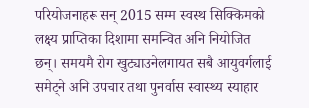परियोजनाहरू सन्‌ 2015 सम्म स्वस्थ सिक्किमको लक्ष्य प्राप्तिका दिशामा समन्वित अनि नियोजित छन्‌। समयमै रोग खुट्याउनेलगायत सबै आयुवर्गलाई समेट्‌ने अनि उपचार तथा पुनर्वास स्वास्थ्य स्याहार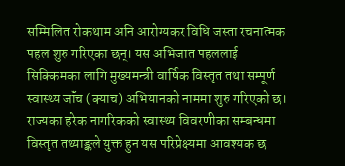सम्मिलित रोकथाम अनि आरोग्यकर विधि जस्ता रचनात्मक पहल शुरु गरिएका छन्‌। यस अभिजात पहललाई सिक्किमका लागि मुख्यमन्त्री वार्षिक विस्तृत तथा सम्पूर्ण स्वास्थ्य जॉंच (क्याच) अभियानको नाममा शुरु गरिएको छ। राज्यका हरेक नागरिकको स्वास्थ्य विवरणीका सम्बन्धमा विस्तृत तथ्याङ्कले युक्त हुन यस परिप्रेक्ष्यमा आवश्यक छ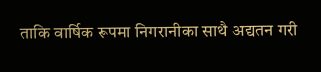ताकि वार्षिक रूपमा निगरानीका साथै अद्यतन गरी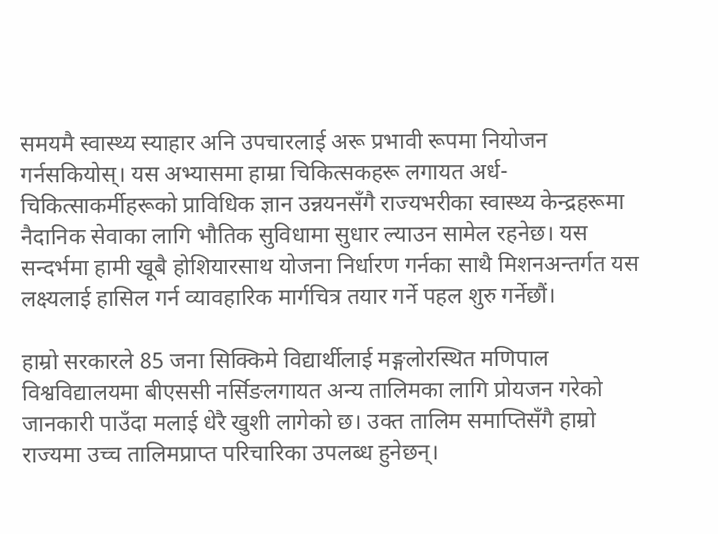समयमै स्वास्थ्य स्याहार अनि उपचारलाई अरू प्रभावी रूपमा नियोजन गर्नसकियोस्‌। यस अभ्यासमा हाम्रा चिकित्सकहरू लगायत अर्ध-चिकित्साकर्मीहरूको प्राविधिक ज्ञान उन्नयनसॅंगै राज्यभरीका स्वास्थ्य केन्द्रहरूमा नैदानिक सेवाका लागि भौतिक सुविधामा सुधार ल्याउन सामेल रहनेछ। यस सन्दर्भमा हामी खूबै होशियारसाथ योजना निर्धारण गर्नका साथै मिशनअन्तर्गत यस लक्ष्यलाई हासिल गर्न व्यावहारिक मार्गचित्र तयार गर्ने पहल शुरु गर्नेछौं।

हाम्रो सरकारले 85 जना सिक्किमे विद्यार्थीलाई मङ्गलोरस्थित मणिपाल विश्वविद्यालयमा बीएससी नर्सिङलगायत अन्य तालिमका लागि प्रोयजन गरेको जानकारी पाउँदा मलाई धेरै खुशी लागेको छ। उक्त तालिम समाप्तिसॅंगै हाम्रो राज्यमा उच्च तालिमप्राप्त परिचारिका उपलब्ध हुनेछन्‌।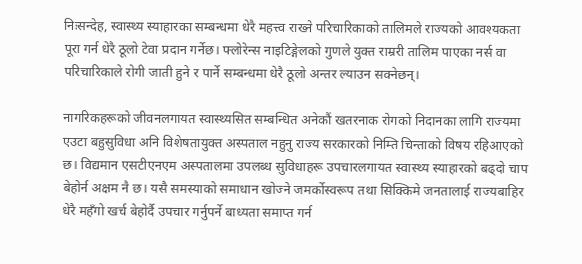निःसन्देह, स्वास्थ्य स्याहारका सम्बन्धमा धेरै महत्त्व राख्ने परिचारिकाको तालिमले राज्यको आवश्यकता पूरा गर्न धेरै ठूलो टेवा प्रदान गर्नेछ। फ्लोरेन्स नाइटिङ्गेलको गुणले युक्त राम्ररी तालिम पाएका नर्स वा परिचारिकाले रोगी जाती हुने र पार्ने सम्बन्धमा धेरै ठूलो अन्तर ल्याउन सक्नेछन्‌।

नागरिकहरूको जीवनलगायत स्वास्थ्यसित सम्बन्धित अनेकौं खतरनाक रोगको निदानका लागि राज्यमा एउटा बहुसुविधा अनि विशेषतायुक्त अस्पताल नहुनु राज्य सरकारको निम्ति चिन्ताको विषय रहिआएको छ। विद्यमान एसटीएनएम अस्पतालमा उपलब्ध सुविधाहरू उपचारलगायत स्वास्थ्य स्याहारको बढ्‌दो चाप बेहोर्न अक्षम नै छ। यसै समस्याको समाधान खोज्ने जमर्कोस्वरूप तथा सिक्किमे जनतालाई राज्यबाहिर धेरै महॅंगो खर्च बेहोर्दै उपचार गर्नुपर्ने बाध्यता समाप्त गर्न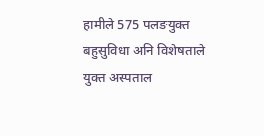हामीले 575 पलङयुक्त बहुसुविधा अनि विशेषताले युक्त अस्पताल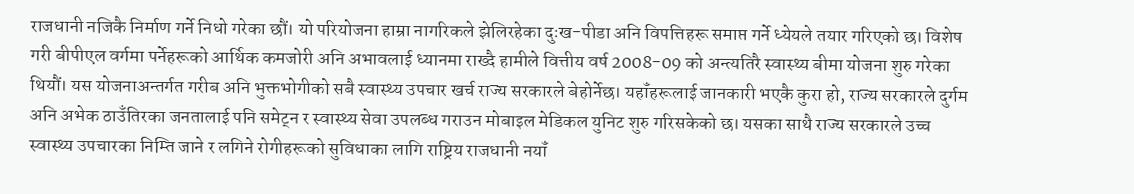राजधानी नजिकै निर्माण गर्ने निधो गरेका छौं। यो परियोजना हाम्रा नागरिकले झेलिरहेका दुःख-पीडा अनि विपत्तिहरू समाप्त गर्ने ध्येयले तयार गरिएको छ। विशेष गरी बीपीएल वर्गमा पर्नेहरूको आर्थिक कमजोरी अनि अभावलाई ध्यानमा राख्दै हामीले वित्तीय वर्ष 2008-09 को अन्त्यतिरै स्वास्थ्य बीमा योजना शुरु गरेका थियौं। यस योजनाअन्तर्गत गरीब अनि भुक्तभोगीको सबै स्वास्थ्य उपचार खर्च राज्य सरकारले बेहोर्नेछ। यहॉंहरूलाई जानकारी भएकै कुरा हो, राज्य सरकारले दुर्गम अनि अभेक ठाउँतिरका जनतालाई पनि समेट्‌न र स्वास्थ्य सेवा उपलब्ध गराउन मोबाइल मेडिकल युनिट शुरु गरिसकेको छ। यसका साथै राज्य सरकारले उच्च स्वास्थ्य उपचारका निम्ति जाने र लगिने रोगीहरूको सुविधाका लागि राष्ट्रिय राजधानी नयॉं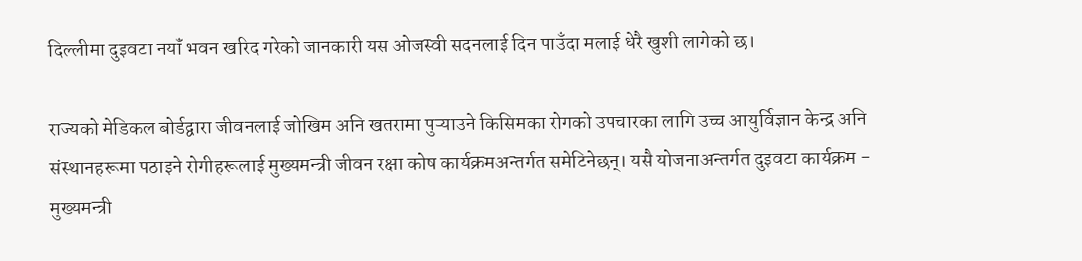दिल्लीमा दुइवटा नयॉं भवन खरिद गरेको जानकारी यस ओजस्वी सदनलाई दिन पाउँदा मलाई धेरै खुशी लागेको छ।

राज्यको मेडिकल बोर्डद्वारा जीवनलाई जोखिम अनि खतरामा पुऱ्याउने किसिमका रोगको उपचारका लागि उच्च आयुर्विज्ञान केन्द्र अनि संस्थानहरूमा पठाइने रोगीहरूलाई मुख्यमन्त्री जीवन रक्षा कोष कार्यक्रमअन्तर्गत समेटिनेछन्‌। यसै योजनाअन्तर्गत दुइवटा कार्यक्रम - मुख्यमन्त्री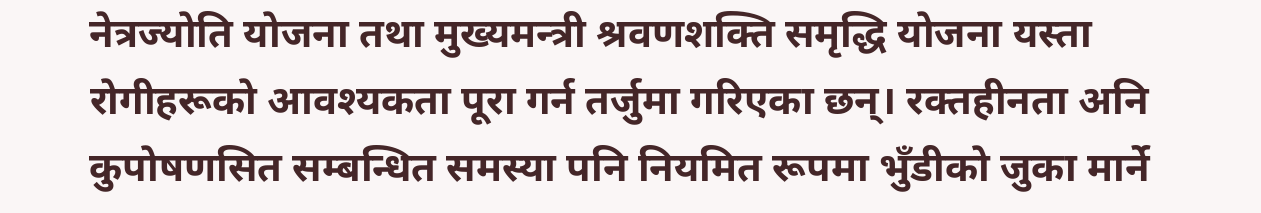नेत्रज्योति योजना तथा मुख्यमन्त्री श्रवणशक्ति समृद्धि योजना यस्ता रोगीहरूको आवश्यकता पूरा गर्न तर्जुमा गरिएका छन्‌। रक्तहीनता अनि कुपोषणसित सम्बन्धित समस्या पनि नियमित रूपमा भुँडीको जुका मार्ने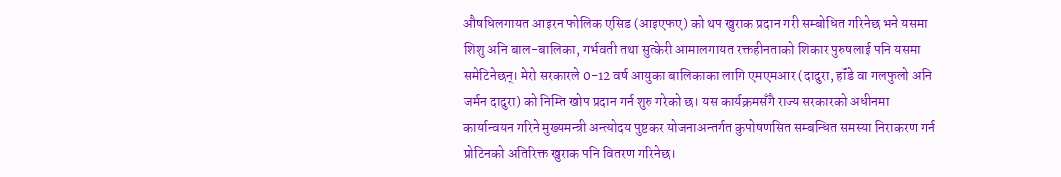औषधिलगायत आइरन फोलिक एसिड (आइएफए) को थप खुराक प्रदान गरी सम्बोधित गरिनेछ भने यसमा शिशु अनि बाल-बालिका, गर्भवती तथा सुत्केरी आमालगायत रक्तहीनताको शिकार पुरुषलाई पनि यसमा समेटिनेछन्‌। मेरो सरकारले 0-12 वर्ष आयुका बालिकाका लागि एमएमआर (दादुरा, हॉंडे वा गलफुलो अनि जर्मन दादुरा) को निम्ति खोप प्रदान गर्न शुरु गरेको छ। यस कार्यक्रमसॅंगै राज्य सरकारको अधीनमा कार्यान्वयन गरिने मुख्यमन्त्री अन्त्योदय पुष्टकर योजनाअन्तर्गत कुपोषणसित सम्बन्धित समस्या निराकरण गर्न प्रोटिनको अतिरिक्त खुराक पनि वितरण गरिनेछ।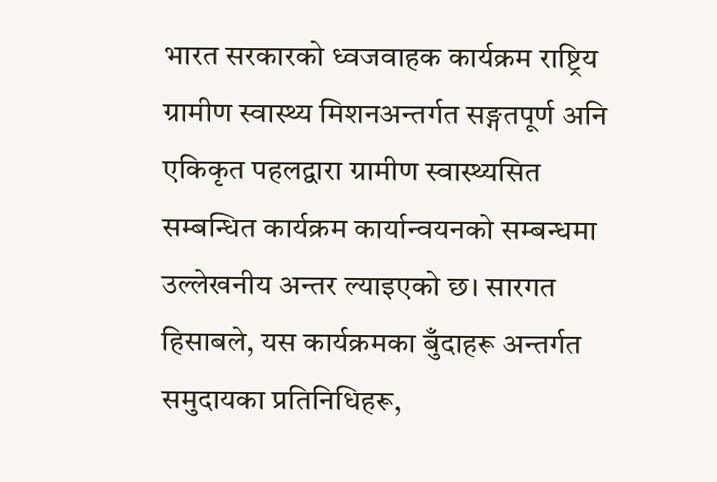भारत सरकारको ध्वजवाहक कार्यक्रम राष्ट्रिय ग्रामीण स्वास्थ्य मिशनअन्तर्गत सङ्गतपूर्ण अनि एकिकृत पहलद्वारा ग्रामीण स्वास्थ्यसित सम्बन्धित कार्यक्रम कार्यान्वयनको सम्बन्धमा उल्लेखनीय अन्तर ल्याइएको छ। सारगत हिसाबले, यस कार्यक्रमका बुँदाहरू अन्तर्गत समुदायका प्रतिनिधिहरू,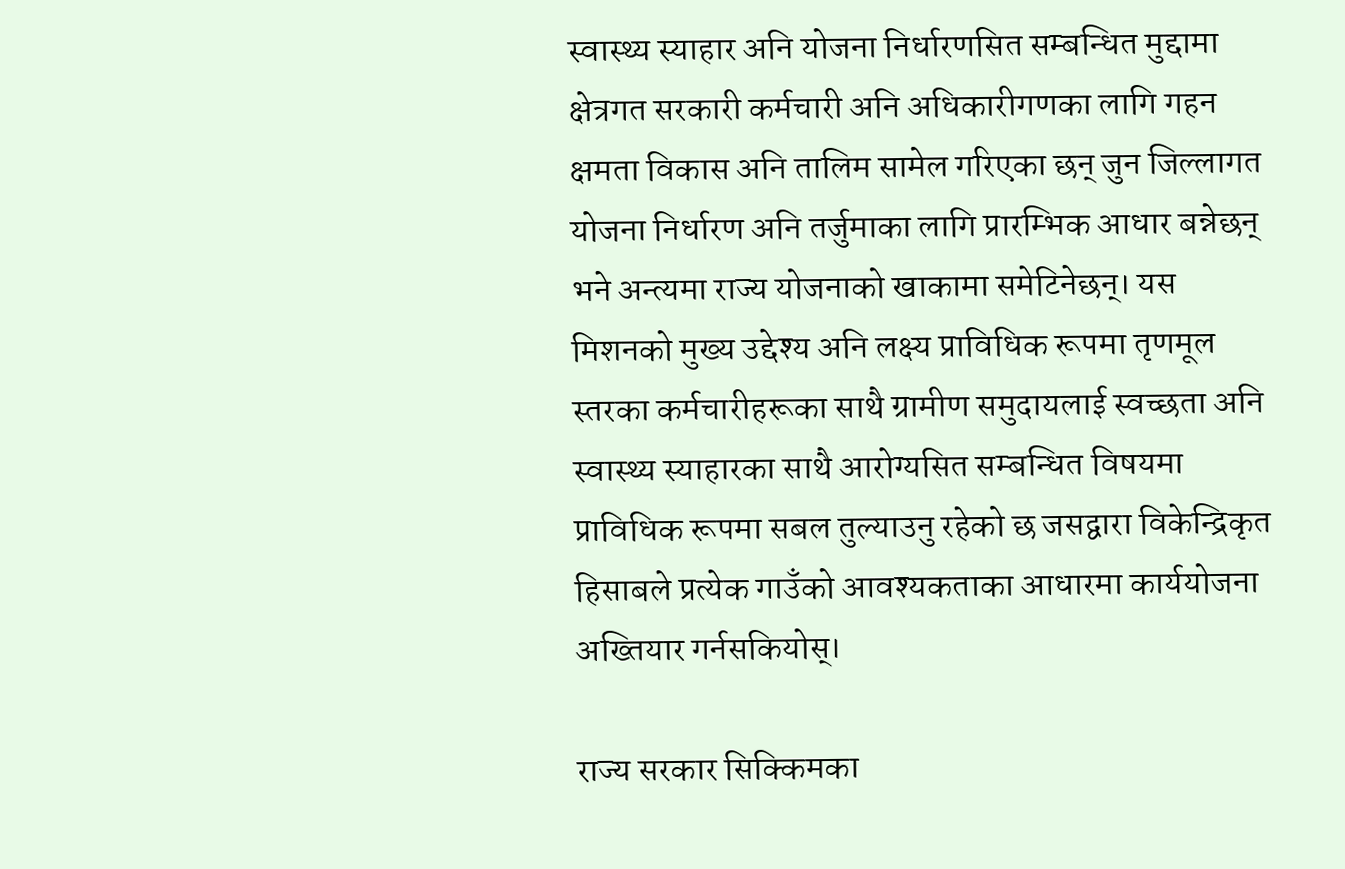स्वास्थ्य स्याहार अनि योजना निर्धारणसित सम्बन्धित मुद्दामा क्षेत्रगत सरकारी कर्मचारी अनि अधिकारीगणका लागि गहन क्षमता विकास अनि तालिम सामेल गरिएका छन्‌ जुन जिल्लागत योजना निर्धारण अनि तर्जुमाका लागि प्रारम्भिक आधार बन्नेछन्‌ भने अन्त्यमा राज्य योजनाको खाकामा समेटिनेछन्‌। यस मिशनको मुख्य उद्देश्य अनि लक्ष्य प्राविधिक रूपमा तृणमूल स्तरका कर्मचारीहरूका साथै ग्रामीण समुदायलाई स्वच्छता अनि स्वास्थ्य स्याहारका साथै आरोग्यसित सम्बन्धित विषयमा प्राविधिक रूपमा सबल तुल्याउनु रहेको छ जसद्वारा विकेन्द्रिकृत हिसाबले प्रत्येक गाउँको आवश्यकताका आधारमा कार्ययोजना अख्तियार गर्नसकियोस्‌।

राज्य सरकार सिक्किमका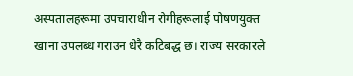अस्पतालहरूमा उपचाराधीन रोगीहरूलाई पोषणयुक्त खाना उपलब्ध गराउन धेरै कटिबद्ध छ। राज्य सरकारले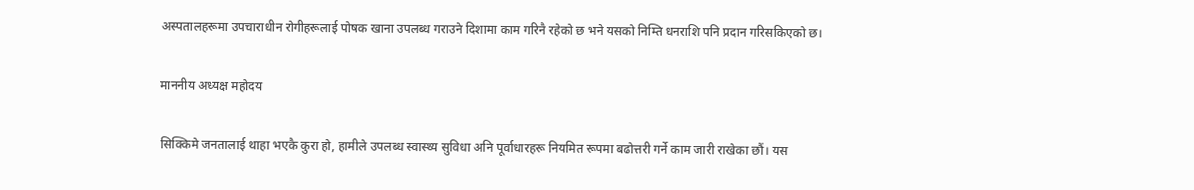अस्पतालहरूमा उपचाराधीन रोगीहरूलाई पोषक खाना उपलब्ध गराउने दिशामा काम गरिनै रहेको छ भने यसको निम्ति धनराशि पनि प्रदान गरिसकिएको छ।

माननीय अध्यक्ष महोदय

सिक्किमे जनतालाई थाहा भएकै कुरा हो, हामीले उपलब्ध स्वास्थ्य सुविधा अनि पूर्वाधारहरू नियमित रूपमा बढोत्तरी गर्ने काम जारी राखेका छौं। यस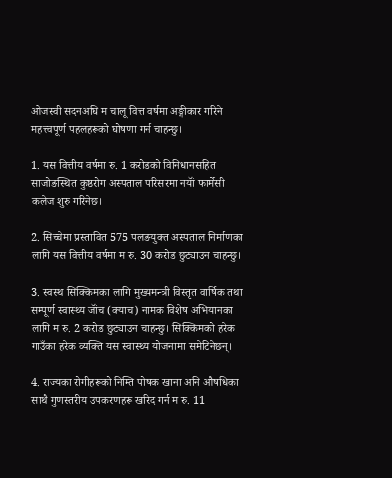ओजस्वी सदनअघि म चालू वित्त वर्षमा अङ्गीकार गरिने महत्त्वपूर्ण पहलहरूको घोषणा गर्न चाहन्छु।

1. यस वित्तीय वर्षमा रु. 1 करोडको विनिधानसहित साजोङस्थित कुष्ठरोग अस्पताल परिसरमा नयॉं फार्मेसी कलेज शुरु गरिनेछ।

2. सिच्चेमा प्रस्तावित 575 पलङयुक्त अस्पताल निर्माणका लागि यस वित्तीय वर्षमा म रु. 30 करोड छुट्याउन चाहन्छु।

3. स्वस्थ सिक्किमका लागि मुख्यमन्त्री विस्तृत वार्षिक तथा सम्पूर्ण स्वास्थ्य जॉंच (क्याच) नामक विशेष अभियानका लागि म रु. 2 करोड छुट्याउन चाहन्छु। सिक्किमको हरेक गाउँका हरेक व्यक्ति यस स्वास्थ्य योजनामा समेटिनेछन्‌।

4. राज्यका रोगीहरूको निम्ति पोषक खाना अनि औषधिका साथै गुणस्तरीय उपकरणहरू खरिद गर्न म रु. 11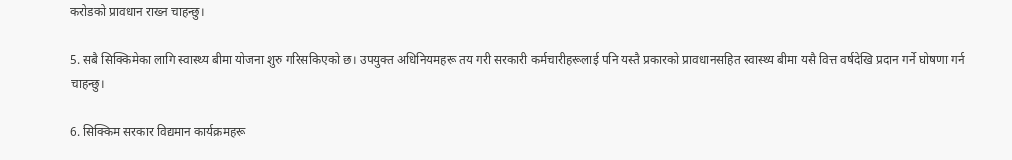करोडको प्रावधान राख्न चाहन्छु।

5. सबै सिक्किमेका लागि स्वास्थ्य बीमा योजना शुरु गरिसकिएको छ। उपयुक्त अधिनियमहरू तय गरी सरकारी कर्मचारीहरूलाई पनि यस्तै प्रकारको प्रावधानसहित स्वास्थ्य बीमा यसै वित्त वर्षदेखि प्रदान गर्ने घोषणा गर्न चाहन्छु।

6. सिक्किम सरकार विद्यमान कार्यक्रमहरू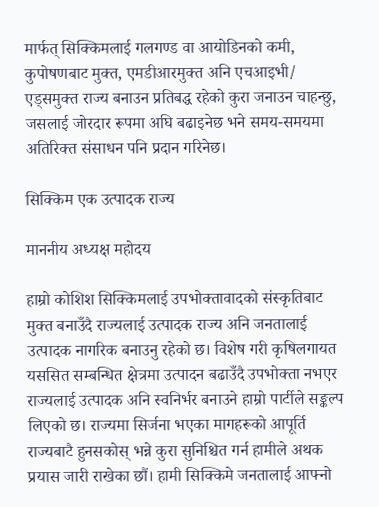मार्फत्‌ सिक्किमलाई गलगण्ड वा आयोडिनको कमी, कुपोषणबाट मुक्त, एमडीआरमुक्त अनि एचआइभी/ एड्‌समुक्त राज्य बनाउन प्रतिबद्ध रहेको कुरा जनाउन चाहन्छु, जसलाई जोरदार रूपमा अघि बढाइनेछ भने समय-समयमा अतिरिक्त संसाधन पनि प्रदान गरिनेछ।

सिक्किम एक उत्पादक राज्य

माननीय अध्यक्ष महोदय

हाम्रो कोशिश सिक्किमलाई उपभोक्तावादको संस्कृतिबाट मुक्त बनाउँदै राज्यलाई उत्पादक राज्य अनि जनतालाई उत्पादक नागरिक बनाउनु रहेको छ। विशेष गरी कृषिलगायत यससित सम्बन्धित क्षेत्रमा उत्पादन बढाउँदै उपभोक्ता नभएर राज्यलाई उत्पादक अनि स्वनिर्भर बनाउने हाम्रो पार्टीले सङ्कल्प लिएको छ। राज्यमा सिर्जना भएका मागहरूको आपूर्ति राज्यबाटै हुनसकोस्‌ भन्ने कुरा सुनिश्चित गर्न हामीले अथक प्रयास जारी राखेका छौं। हामी सिक्किमे जनतालाई आफ्नो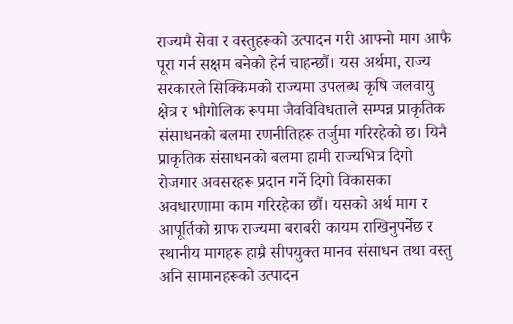राज्यमै सेवा र वस्तुहरूको उत्पादन गरी आफ्नो माग आफै पूरा गर्न सक्षम बनेको हेर्न चाहन्छौं। यस अर्थमा, राज्य सरकारले सिक्किमको राज्यमा उपलब्ध कृषि जलवायु क्षेत्र र भौगोलिक रूपमा जैवविविधताले सम्पन्न प्राकृतिक संसाधनको बलमा रणनीतिहरू तर्जुमा गरिरहेको छ। यिनै प्राकृतिक संसाधनको बलमा हामी राज्यभित्र दिगो रोजगार अवसरहरू प्रदान गर्ने दिगो विकासका अवधारणामा काम गरिरहेका छौं। यसको अर्थ माग र आपूर्तिको ग्राफ राज्यमा बराबरी कायम राखिनुपर्नेछ र स्थानीय मागहरू हाम्रै सीपयुक्त मानव संसाधन तथा वस्तु अनि सामानहरूको उत्पादन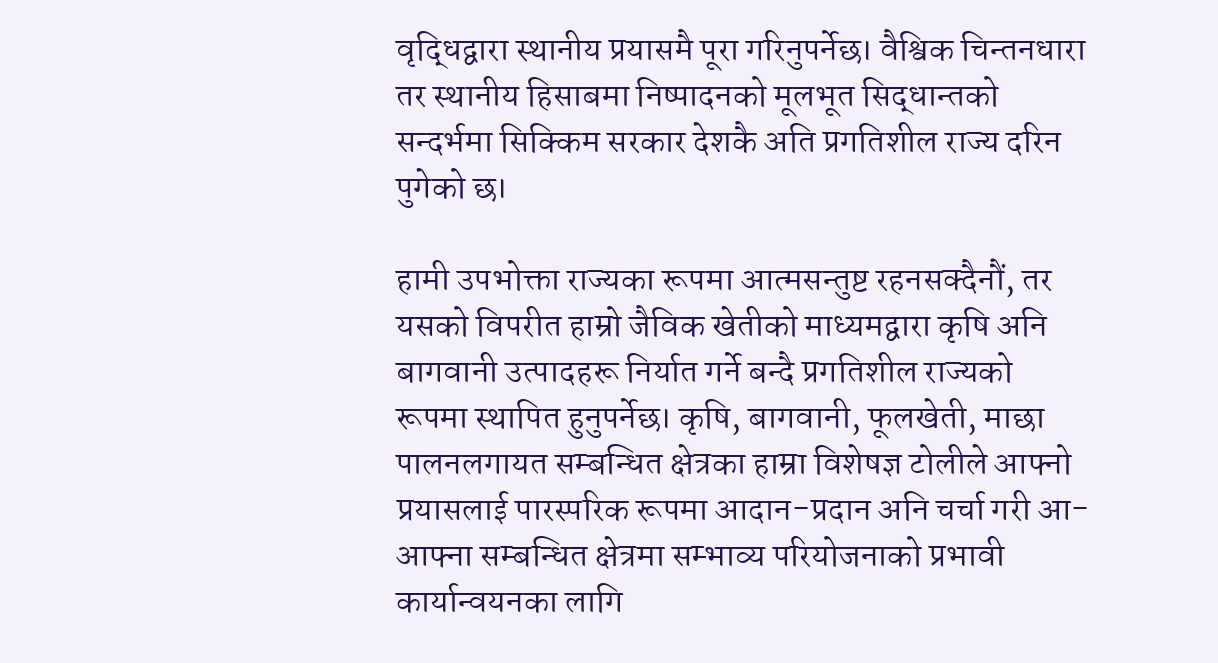वृद्धिद्वारा स्थानीय प्रयासमै पूरा गरिनुपर्नेछ। वैश्विक चिन्तनधारा तर स्थानीय हिसाबमा निष्पादनको मूलभूत सिद्धान्तको सन्दर्भमा सिक्किम सरकार देशकै अति प्रगतिशील राज्य दरिन पुगेको छ।

हामी उपभोक्ता राज्यका रूपमा आत्मसन्तुष्ट रहनसक्दैनौं, तर यसको विपरीत हाम्रो जैविक खेतीको माध्यमद्वारा कृषि अनि बागवानी उत्पादहरू निर्यात गर्ने बन्दै प्रगतिशील राज्यको रूपमा स्थापित हुनुपर्नेछ। कृषि, बागवानी, फूलखेती, माछा पालनलगायत सम्बन्धित क्षेत्रका हाम्रा विशेषज्ञ टोलीले आफ्नो प्रयासलाई पारस्परिक रूपमा आदान-प्रदान अनि चर्चा गरी आ-आफ्ना सम्बन्धित क्षेत्रमा सम्भाव्य परियोजनाको प्रभावी कार्यान्वयनका लागि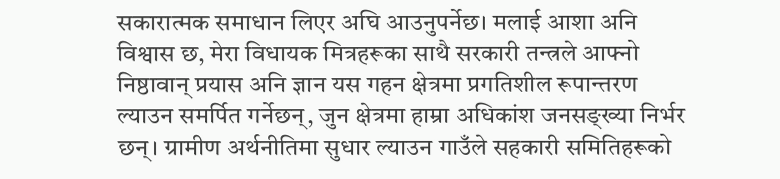सकारात्मक समाधान लिएर अघि आउनुपर्नेछ। मलाई आशा अनि विश्वास छ, मेरा विधायक मित्रहरूका साथै सरकारी तन्त्रले आफ्नो निष्ठावान्‌ प्रयास अनि ज्ञान यस गहन क्षेत्रमा प्रगतिशील रूपान्तरण ल्याउन समर्पित गर्नेछन्‌, जुन क्षेत्रमा हाम्रा अधिकांश जनसङ्‌ख्या निर्भर छन्‌। ग्रामीण अर्थनीतिमा सुधार ल्याउन गाउँले सहकारी समितिहरूको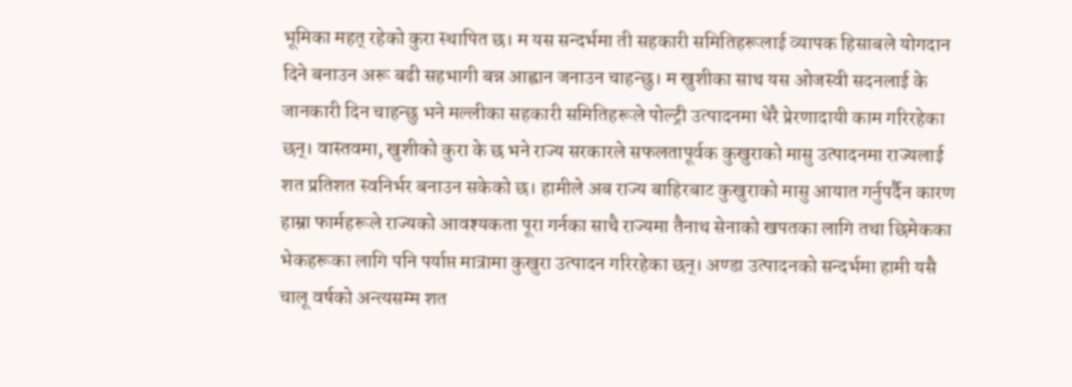भूमिका महत्‌ रहेको कुरा स्थापित छ। म यस सन्दर्भमा ती सहकारी समितिहरूलाई व्यापक हिसाबले योगदान दिने बनाउन अरू बढी सहभागी बन्न आह्वान जनाउन चाहन्छु। म खुशीका साथ यस ओजस्वी सदनलाई के जानकारी दिन चाहन्छु भने मल्लीका सहकारी समितिहरूले पोल्ट्री उत्पादनमा धेरै प्रेरणादायी काम गरिरहेका छन्‌। वास्तवमा, खुशीको कुरा के छ भने राज्य सरकारले सफलतापूर्वक कुखुराको मासु उत्पादनमा राज्यलाई शत प्रतिशत स्वनिर्भर बनाउन सकेको छ। हामीले अब राज्य बाहिरबाट कुखुराको मासु आयात गर्नुपर्दैन कारण हाम्रा फार्महरूले राज्यको आवश्यकता पूरा गर्नका साथै राज्यमा तैनाथ सेनाको खपतका लागि तथा छिमेकका भेकहरूका लागि पनि पर्याप्त मात्रामा कुखुरा उत्पादन गरिरहेका छन्‌। अण्डा उत्पादनको सन्दर्भमा हामी यसै चालू वर्षको अन्त्यसम्म शत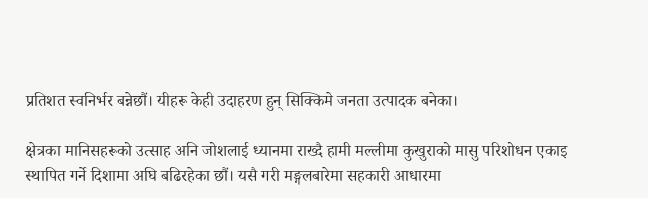प्रतिशत स्वनिर्भर बन्नेछौं। यीहरू केही उदाहरण हुन्‌ सिक्किमे जनता उत्पादक बनेका।

क्षेत्रका मानिसहरूको उत्साह अनि जोशलाई ध्यानमा राख्दै हामी मल्लीमा कुखुराको मासु परिशोधन एकाइ स्थापित गर्ने दिशामा अघि बढिरहेका छौं। यसै गरी मङ्गलबारेमा सहकारी आधारमा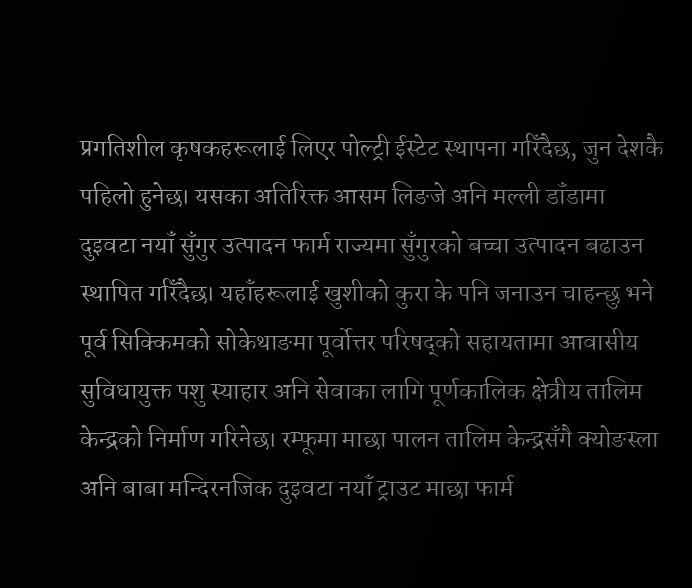प्रगतिशील कृषकहरूलाई लिएर पोल्ट्री ईस्टेट स्थापना गरिँदैछ, जुन देशकै पहिलो हुनेछ। यसका अतिरिक्त आसम लिङजे अनि मल्ली डॉंडामा दुइवटा नयॉं सुँगुर उत्पादन फार्म राज्यमा सुँगुरको बच्चा उत्पादन बढाउन स्थापित गरिँदैछ। यहॉंहरूलाई खुशीको कुरा के पनि जनाउन चाहन्छु भने पूर्व सिक्किमको सोकेथाङमा पूर्वोत्तर परिषद्‌को सहायतामा आवासीय सुविधायुक्त पशु स्याहार अनि सेवाका लागि पूर्णकालिक क्षेत्रीय तालिम केन्द्रको निर्माण गरिनेछ। रम्फूमा माछा पालन तालिम केन्द्रसॅंगै क्योङस्ला अनि बाबा मन्दिरनजिक दुइवटा नयॉं ट्राउट माछा फार्म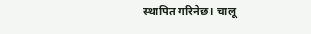स्थापित गरिनेछ। चालू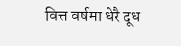वित्त वर्षमा धेरै दूध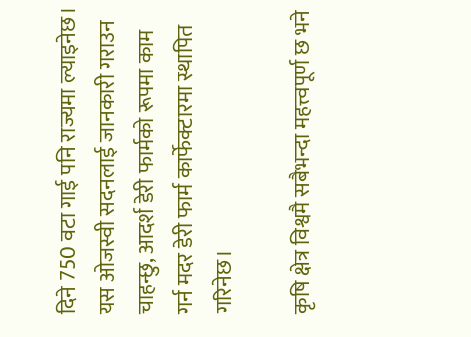दिने 750 वटा गाई पनि राज्यमा ल्याइनेछ। यस ओजस्वी सदनलाई जानकारी गराउन चाहन्छु, आदर्श डेरी फार्मको रूपमा काम गर्न मदर डेरी फार्म कार्फेक्टारमा स्थापित गरिनेछ।

कृषि क्षेत्र विश्वमै सबैभन्दा महत्त्वपूर्ण छ भने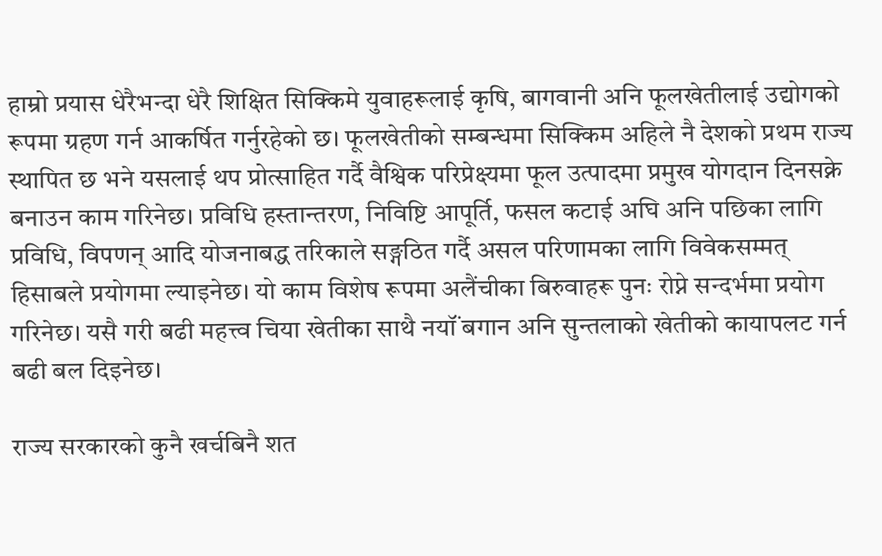हाम्रो प्रयास धेरैभन्दा धेरै शिक्षित सिक्किमे युवाहरूलाई कृषि, बागवानी अनि फूलखेतीलाई उद्योगको रूपमा ग्रहण गर्न आकर्षित गर्नुरहेको छ। फूलखेतीको सम्बन्धमा सिक्किम अहिले नै देशको प्रथम राज्य स्थापित छ भने यसलाई थप प्रोत्साहित गर्दै वैश्विक परिप्रेक्ष्यमा फूल उत्पादमा प्रमुख योगदान दिनसक्ने बनाउन काम गरिनेछ। प्रविधि हस्तान्तरण, निविष्टि आपूर्ति, फसल कटाई अघि अनि पछिका लागि प्रविधि, विपणन्‌ आदि योजनाबद्ध तरिकाले सङ्गठित गर्दै असल परिणामका लागि विवेकसम्मत्‌ हिसाबले प्रयोगमा ल्याइनेछ। यो काम विशेष रूपमा अलैंचीका बिरुवाहरू पुनः रोप्ने सन्दर्भमा प्रयोग गरिनेछ। यसै गरी बढी महत्त्व चिया खेतीका साथै नयॉं बगान अनि सुन्तलाको खेतीको कायापलट गर्न बढी बल दिइनेछ।

राज्य सरकारको कुनै खर्चबिनै शत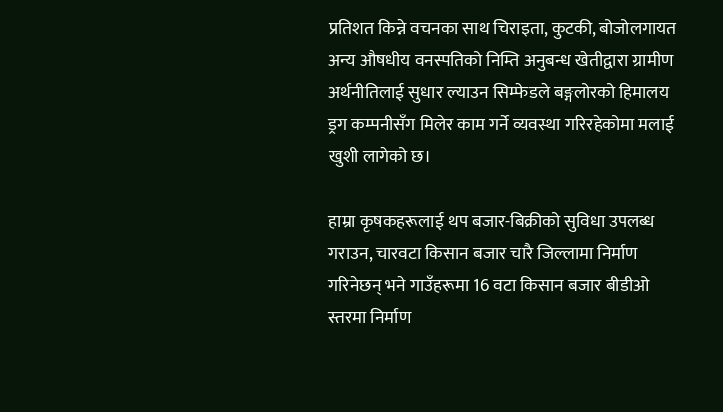प्रतिशत किन्ने वचनका साथ चिराइता, कुटकी, बोजोलगायत अन्य औषधीय वनस्पतिको निम्ति अनुबन्ध खेतीद्वारा ग्रामीण अर्थनीतिलाई सुधार ल्याउन सिम्फेडले बङ्गलोरको हिमालय ड्रग कम्पनीसॅंग मिलेर काम गर्ने व्यवस्था गरिरहेकोमा मलाई खुशी लागेको छ।

हाम्रा कृषकहरूलाई थप बजार-बिक्रीको सुविधा उपलब्ध गराउन, चारवटा किसान बजार चारै जिल्लामा निर्माण गरिनेछन्‌ भने गाउँहरूमा 16 वटा किसान बजार बीडीओ स्तरमा निर्माण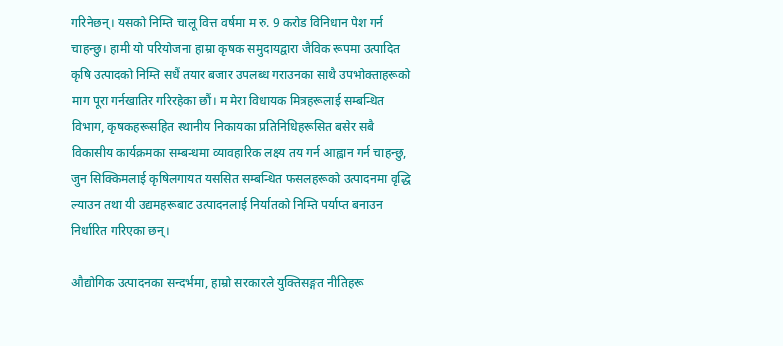गरिनेछन्‌। यसको निम्ति चालू वित्त वर्षमा म रु. 9 करोड विनिधान पेश गर्न चाहन्छु। हामी यो परियोजना हाम्रा कृषक समुदायद्वारा जैविक रूपमा उत्पादित कृषि उत्पादको निम्ति सधैं तयार बजार उपलब्ध गराउनका साथै उपभोक्ताहरूको माग पूरा गर्नखातिर गरिरहेका छौं। म मेरा विधायक मित्रहरूलाई सम्बन्धित विभाग, कृषकहरूसहित स्थानीय निकायका प्रतिनिधिहरूसित बसेर सबै विकासीय कार्यक्रमका सम्बन्धमा व्यावहारिक लक्ष्य तय गर्न आह्वान गर्न चाहन्छु, जुन सिक्किमलाई कृषिलगायत यससित सम्बन्धित फसलहरूको उत्पादनमा वृद्धि ल्याउन तथा यी उद्यमहरूबाट उत्पादनलाई निर्यातको निम्ति पर्याप्त बनाउन निर्धारित गरिएका छन्‌।

औद्योगिक उत्पादनका सन्दर्भमा, हाम्रो सरकारले युक्तिसङ्गत नीतिहरू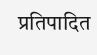प्रतिपादित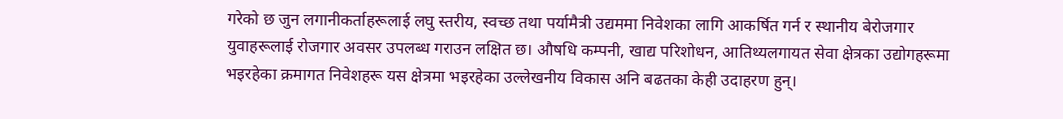गरेको छ जुन लगानीकर्ताहरूलाई लघु स्तरीय, स्वच्छ तथा पर्यामैत्री उद्यममा निवेशका लागि आकर्षित गर्न र स्थानीय बेरोजगार युवाहरूलाई रोजगार अवसर उपलब्ध गराउन लक्षित छ। औषधि कम्पनी, खाद्य परिशोधन, आतिथ्यलगायत सेवा क्षेत्रका उद्योगहरूमा भइरहेका क्रमागत निवेशहरू यस क्षेत्रमा भइरहेका उल्लेखनीय विकास अनि बढतका केही उदाहरण हुन्‌।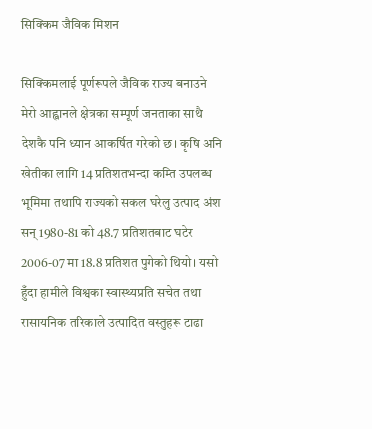सिक्किम जैविक मिशन

सिक्किमलाई पूर्णरूपले जैविक राज्य बनाउने मेरो आह्वानले क्षेत्रका सम्पूर्ण जनताका साथै देशकै पनि ध्यान आकर्षित गरेको छ। कृषि अनि खेतीका लागि 14 प्रतिशतभन्दा कम्ति उपलब्ध भूमिमा तथापि राज्यको सकल घरेलु उत्पाद अंश सन्‌ 1980-81 को 48.7 प्रतिशतबाट घटेर 2006-07 मा 18.8 प्रतिशत पुगेको थियो। यसो हुँदा हामीले विश्वका स्वास्थ्यप्रति सचेत तथा रासायनिक तरिकाले उत्पादित वस्तुहरू टाढा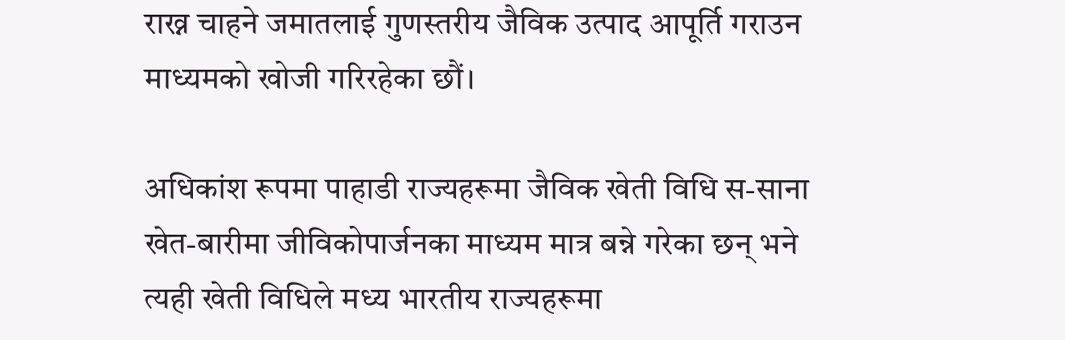राख्न चाहने जमातलाई गुणस्तरीय जैविक उत्पाद आपूर्ति गराउन माध्यमको खोजी गरिरहेका छौं।

अधिकांश रूपमा पाहाडी राज्यहरूमा जैविक खेती विधि स-साना खेत-बारीमा जीविकोपार्जनका माध्यम मात्र बन्ने गरेका छन्‌ भने त्यही खेती विधिले मध्य भारतीय राज्यहरूमा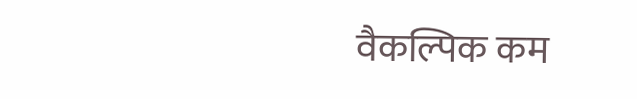वैकल्पिक कम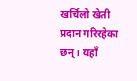खर्चिलो खेती प्रदान गरिरहेका छन्‌। यहॉं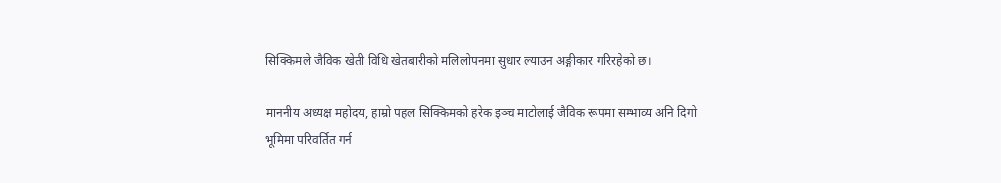सिक्किमले जैविक खेती विधि खेतबारीको मलिलोपनमा सुधार ल्याउन अङ्गीकार गरिरहेको छ।

माननीय अध्यक्ष महोदय, हाम्रो पहल सिक्किमको हरेक इञ्च माटोलाई जैविक रूपमा सम्भाव्य अनि दिगो भूमिमा परिवर्तित गर्न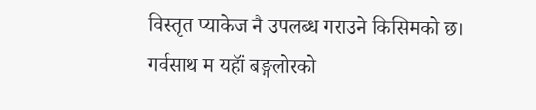विस्तृत प्याकेज नै उपलब्ध गराउने किसिमको छ। गर्वसाथ म यहॉं बङ्गलोरको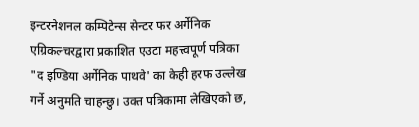इन्टरनेशनल कम्पिटेन्स सेन्टर फर अर्गेनिक एग्रिकल्चरद्वारा प्रकाशित एउटा महत्त्वपूर्ण पत्रिका "द इण्डिया अर्गेनिक पाथवे' का केही हरफ उल्लेख गर्ने अनुमति चाहन्छु। उक्त पत्रिकामा लेखिएको छ,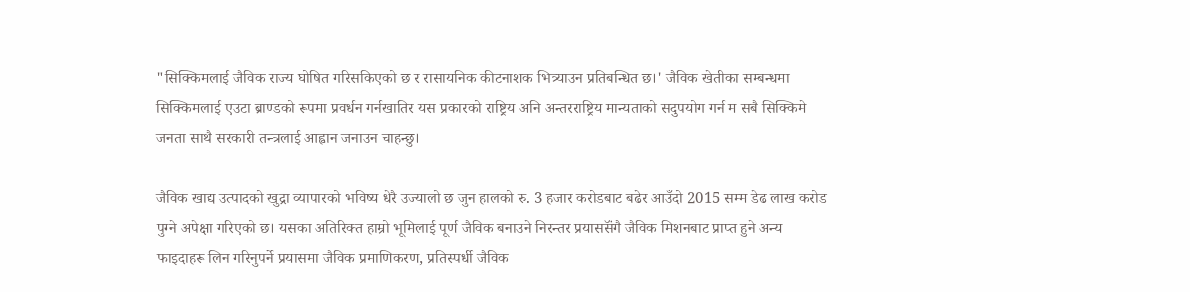"सिक्किमलाई जैविक राज्य घोषित गरिसकिएको छ र रासायनिक कीटनाशक भित्र्याउन प्रतिबन्धित छ।' जैविक खेतीका सम्बन्धमा सिक्किमलाई एउटा ब्राण्डको रूपमा प्रवर्धन गर्नखातिर यस प्रकारको राष्ट्रिय अनि अन्तरराष्ट्रिय मान्यताको सदुपयोग गर्न म सबै सिक्किमे जनता साथै सरकारी तन्त्रलाई आह्वान जनाउन चाहन्छु।

जैविक खाद्य उत्पादको खुद्रा व्यापारको भविष्य धेरै उज्यालो छ जुन हालको रु. 3 हजार करोडबाट बढेर आउँदो 2015 सम्म डेढ लाख करोड पुग्ने अपेक्षा गरिएको छ। यसका अतिरिक्त हाम्रो भूमिलाई पूर्ण जैविक बनाउने निरन्तर प्रयाससॅंगै जैविक मिशनबाट प्राप्त हुने अन्य फाइदाहरू लिन गरिनुपर्ने प्रयासमा जैविक प्रमाणिकरण, प्रतिस्पर्धी जैविक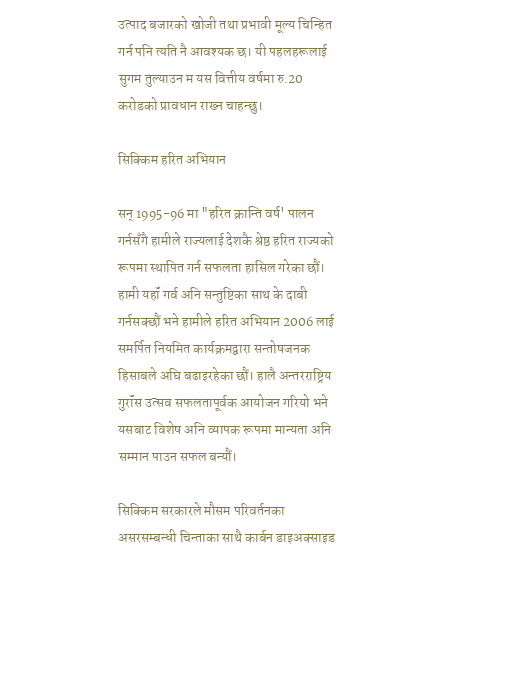उत्पाद बजारको खोजी तथा प्रभावी मूल्य चिन्हित गर्न पनि त्यति नै आवश्यक छ। यी पहलहरूलाई सुगम तुल्याउन म यस वित्तीय वर्षमा रु.20 करोडको प्रावधान राख्न चाहन्छु।

सिक्किम हरित अभियान

सन्‌ 1995-96 मा "हरित क्रान्ति वर्ष' पालन गर्नसॅंगै हामीले राज्यलाई देशकै श्रेष्ठ हरित राज्यको रूपमा स्थापित गर्न सफलता हासिल गरेका छौं। हामी यहॉं गर्व अनि सन्तुष्टिका साथ के दाबी गर्नसक्छौं भने हामीले हरित अभियान 2006 लाई समर्पित नियमित कार्यक्रमद्वारा सन्तोषजनक हिसाबले अघि बढाइरहेका छौं। हालै अन्तरराष्ट्रिय गुरॉंस उत्सव सफलतापूर्वक आयोजन गरियो भने यसबाट विशेष अनि व्यापक रूपमा मान्यता अनि सम्मान पाउन सफल बन्यौं।

सिक्किम सरकारले मौसम परिवर्तनका असरसम्बन्धी चिन्ताका साथै कार्बन डाइअक्साइड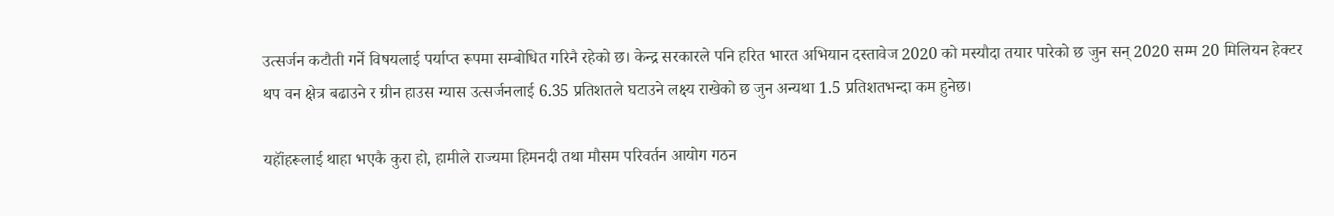उत्सर्जन कटौती गर्ने विषयलाई पर्याप्त रूपमा सम्बोधित गरिनै रहेको छ। केन्द्र सरकारले पनि हरित भारत अभियान दस्तावेज 2020 को मस्यौदा तयार पारेको छ जुन सन्‌ 2020 सम्म 20 मिलियन हेक्टर थप वन क्षेत्र बढाउने र ग्रीन हाउस ग्यास उत्सर्जनलाई 6.35 प्रतिशतले घटाउने लक्ष्य राखेको छ जुन अन्यथा 1.5 प्रतिशतभन्दा कम हुनेछ।

यहॉंहरूलाई थाहा भएकै कुरा हो, हामीले राज्यमा हिमनदी तथा मौसम परिवर्तन आयोग गठन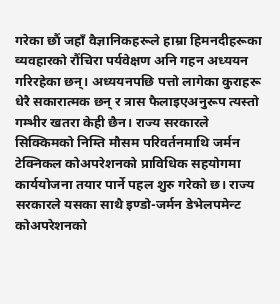गरेका छौं जहॉं वैज्ञानिकहरूले हाम्रा हिमनदीहरूका व्यवहारको रौंचिरा पर्यवेक्षण अनि गहन अध्ययन गरिरहेका छन्‌। अध्ययनपछि पत्तो लागेका कुराहरू धेरै सकारात्मक छन्‌ र त्रास फैलाइएअनुरूप त्यस्तो गम्भीर खतरा केही छैन। राज्य सरकारले सिक्किमको निम्ति मौसम परिवर्तनमाथि जर्मन टेक्निकल कोअपरेशनको प्राविधिक सहयोगमा कार्ययोजना तयार पार्ने पहल शुरु गरेको छ। राज्य सरकारले यसका साथै इण्डो-जर्मन डेभेलपमेन्ट कोअपरेशनको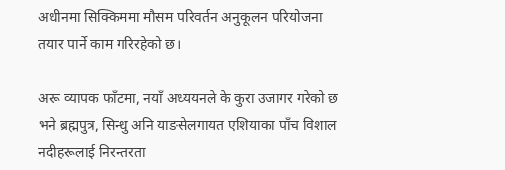अधीनमा सिक्किममा मौसम परिवर्तन अनुकूलन परियोजना तयार पार्ने काम गरिरहेको छ।

अरू व्यापक फॉंटमा, नयॉं अध्ययनले के कुरा उजागर गरेको छ भने ब्रह्मपुत्र, सिन्धु अनि याङसेलगायत एशियाका पॉंच विशाल नदीहरूलाई निरन्तरता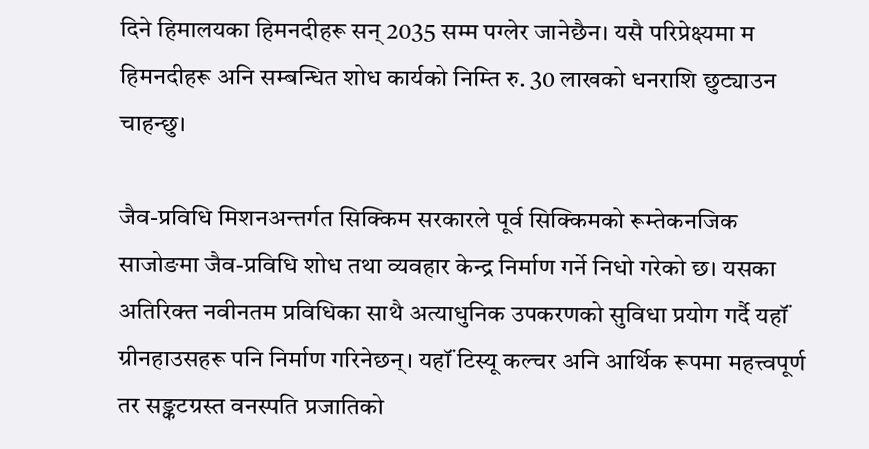दिने हिमालयका हिमनदीहरू सन्‌ 2035 सम्म पग्लेर जानेछैन। यसै परिप्रेक्ष्यमा म हिमनदीहरू अनि सम्बन्धित शोध कार्यको निम्ति रु. 30 लाखको धनराशि छुट्याउन चाहन्छु।

जैव-प्रविधि मिशनअन्तर्गत सिक्किम सरकारले पूर्व सिक्किमको रूम्तेकनजिक साजोङमा जैव-प्रविधि शोध तथा व्यवहार केन्द्र निर्माण गर्ने निधो गरेको छ। यसका अतिरिक्त नवीनतम प्रविधिका साथै अत्याधुनिक उपकरणको सुविधा प्रयोग गर्दै यहॉं ग्रीनहाउसहरू पनि निर्माण गरिनेछन्‌। यहॉं टिस्यू कल्चर अनि आर्थिक रूपमा महत्त्वपूर्ण तर सङ्कटग्रस्त वनस्पति प्रजातिको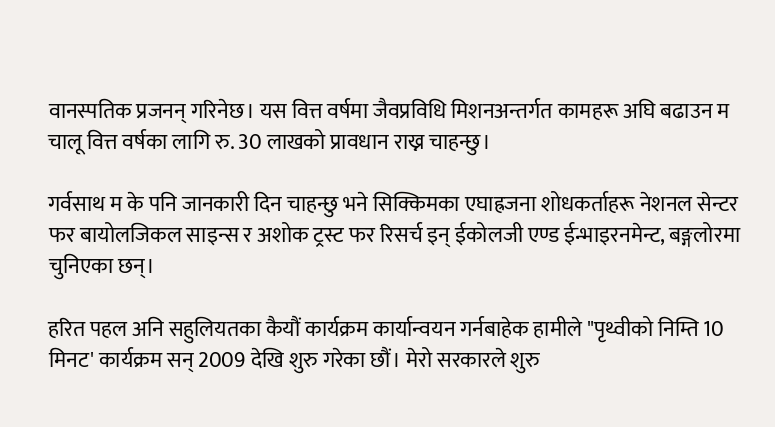वानस्पतिक प्रजनन्‌ गरिनेछ। यस वित्त वर्षमा जैवप्रविधि मिशनअन्तर्गत कामहरू अघि बढाउन म चालू वित्त वर्षका लागि रु. 30 लाखको प्रावधान राख्न चाहन्छु।

गर्वसाथ म के पनि जानकारी दिन चाहन्छु भने सिक्किमका एघाह्रजना शोधकर्ताहरू नेशनल सेन्टर फर बायोलजिकल साइन्स र अशोक ट्रस्ट फर रिसर्च इन्‌ ईकोलजी एण्ड ईन्भाइरनमेन्ट, बङ्गलोरमा चुनिएका छन्‌।

हरित पहल अनि सहुलियतका कैयौं कार्यक्रम कार्यान्वयन गर्नबाहेक हामीले "पृथ्वीको निम्ति 10 मिनट' कार्यक्रम सन्‌ 2009 देखि शुरु गरेका छौं। मेरो सरकारले शुरु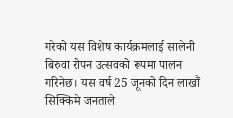गरेको यस विशेष कार्यक्रमलाई सालेनी बिरुवा रोपन उत्सवको रूपमा पालन गरिनेछ। यस वर्ष 25 जूनको दिन लाखौं सिक्किमे जनताले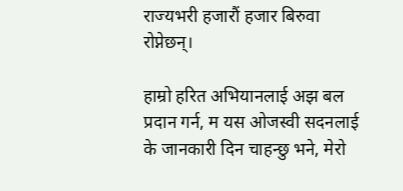राज्यभरी हजारौं हजार बिरुवा रोप्नेछन्‌।

हाम्रो हरित अभियानलाई अझ बल प्रदान गर्न, म यस ओजस्वी सदनलाई के जानकारी दिन चाहन्छु भने, मेरो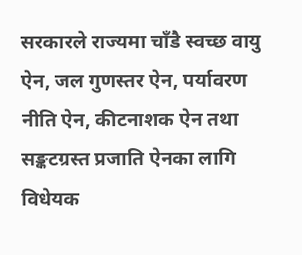सरकारले राज्यमा चॉंडै स्वच्छ वायु ऐन, जल गुणस्तर ऐन, पर्यावरण नीति ऐन, कीटनाशक ऐन तथा सङ्कटग्रस्त प्रजाति ऐनका लागि विधेयक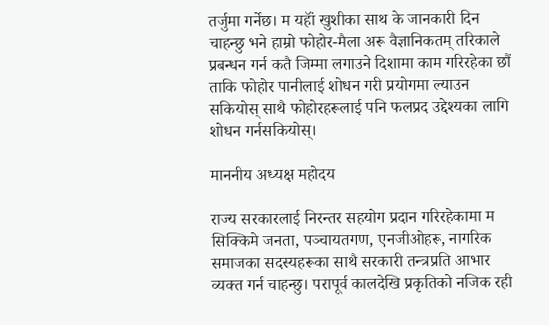तर्जुमा गर्नेछ। म यहॉं खुशीका साथ के जानकारी दिन चाहन्छु भने हाम्रो फोहोर-मैला अरू वैज्ञानिकतम्‌ तरिकाले प्रबन्धन गर्न कतै जिम्मा लगाउने दिशामा काम गरिरहेका छौं ताकि फोहोर पानीलाई शोधन गरी प्रयोगमा ल्याउन सकियोस्‌ साथै फोहोरहरूलाई पनि फलप्रद उद्देश्यका लागि शोधन गर्नसकियोस्‌।

माननीय अध्यक्ष महोदय

राज्य सरकारलाई निरन्तर सहयोग प्रदान गरिरहेकामा म सिक्किमे जनता, पञ्चायतगण, एनजीओहरू, नागरिक समाजका सदस्यहरूका साथै सरकारी तन्त्रप्रति आभार व्यक्त गर्न चाहन्छु। परापूर्व कालदेखि प्रकृतिको नजिक रही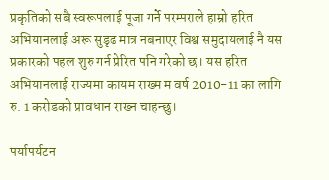प्रकृतिको सबै स्वरूपलाई पूजा गर्ने परम्पराले हाम्रो हरित अभियानलाई अरू सुडृढ मात्र नबनाएर विश्व समुदायलाई नै यस प्रकारको पहल शुरु गर्न प्रेरित पनि गरेको छ। यस हरित अभियानलाई राज्यमा कायम राख्म म वर्ष 2010-11 का लागि रु. 1 करोडको प्रावधान राख्न चाहन्छु।

पर्यापर्यटन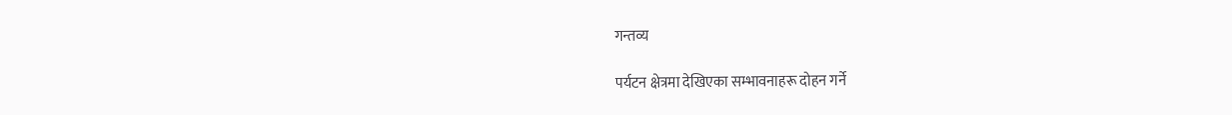गन्तव्य

पर्यटन क्षेत्रमा देखिएका सम्भावनाहरू दोहन गर्ने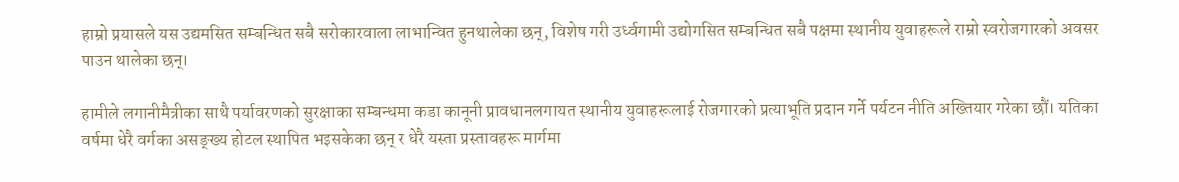हाम्रो प्रयासले यस उद्यमसित सम्बन्धित सबै सरोकारवाला लाभान्वित हुनथालेका छन्‌, विशेष गरी उर्ध्वगामी उद्योगसित सम्बन्धित सबै पक्षमा स्थानीय युवाहरूले राम्रो स्वरोजगारको अवसर पाउन थालेका छन्‌।

हामीले लगानीमैत्रीका साथै पर्यावरणको सुरक्षाका सम्बन्धमा कडा कानूनी प्रावधानलगायत स्थानीय युवाहरूलाई रोजगारको प्रत्याभूति प्रदान गर्ने पर्यटन नीति अख्तियार गरेका छौं। यतिका वर्षमा धेरै वर्गका असङ्‌ख्य होटल स्थापित भइसकेका छन्‌ र धेरै यस्ता प्रस्तावहरू मार्गमा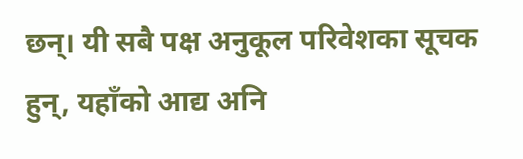छन्‌। यी सबै पक्ष अनुकूल परिवेशका सूचक हुन्‌, यहॉंको आद्य अनि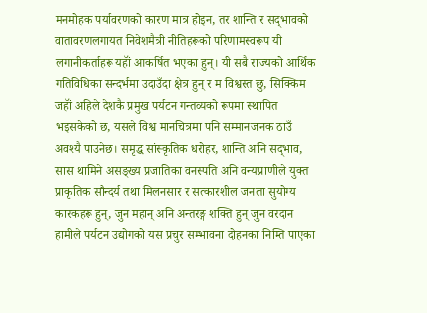मनमोहक पर्यावरणको कारण मात्र होइन, तर शान्ति र सद्‌भावको वातावरणलगायत निवेशमैत्री नीतिहरूको परिणामस्वरूप यी लगानीकर्ताहरू यहॉं आकर्षित भएका हुन्‌। यी सबै राज्यको आर्थिक गतिविधिका सन्दर्भमा उदाउँदा क्षेत्र हुन्‌ र म विश्वस्त छु, सिक्किम जहॉं अहिले देशकै प्रमुख पर्यटन गन्तव्यको रूपमा स्थापित भइसकेको छ, यसले विश्व मानचित्रमा पनि सम्मानजनक ठाउँ अवश्यै पाउनेछ। समृद्ध सांस्कृतिक धरोहर, शान्ति अनि सद्‌भाव, सास थामिने असङ्‌ख्य प्रजातिका वनस्पति अनि वन्यप्राणीले युक्त प्राकृतिक सौन्दर्य तथा मिलनसार र सत्कारशील जनता सुयोग्य कारकहरू हुन्‌, जुन महान्‌ अनि अन्तरङ्ग शक्ति हुन्‌ जुन वरदान हामीले पर्यटन उद्योगको यस प्रचुर सम्भावना दोहनका निम्ति पाएका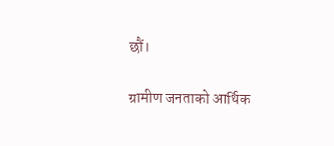छौं।

ग्रामीण जनताको आर्थिक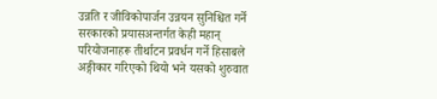उन्नति र जीविकोपार्जन उन्नयन सुनिश्चित गर्ने सरकारको प्रयासअन्तर्गत केही महान्‌ परियोजनाहरू तीर्थाटन प्रवर्धन गर्ने हिसाबले अङ्गीकार गरिएको थियो भने यसको शुरुवात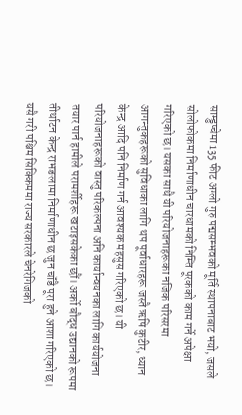साम्ड्रुप्चेमा 135 फीट अग्लो गुरु पद्मसम्भवको मूर्ति स्थापनाबाट भयो, जसले सोलोफोकमा निर्माणाधीन चारधामको निम्ति पूरकको काम गर्ने अपेक्षा गरिएको छ। यसका साथै यी परियोजनाहरूका नजिक परिसरमा आगन्तुकहरूको सुविधाका लागि थप पूर्वाधारहरू जस्तै ऋषि कुटीर, ध्यान केन्द्र आदि पनि निर्माण गर्न आवश्यक महसुस गरिएको छ। यी परियोजनाहरूको वास्तु परिकल्पना अनि कार्यान्वयनका लागि कार्ययोजना तयार पार्न हामीले परामर्शीहरू खटाइसकेका छौं। अर्को बौद्ध उद्यानको रूपमा तीर्थाटन केन्द्र राभङलामा निर्माणाधीन छ जुन चॉंडै पूरा हुने आशा गरिएको छ। यसै गरी पश्चिम सिक्किममा राज्य सरकारले चेनरेगिजको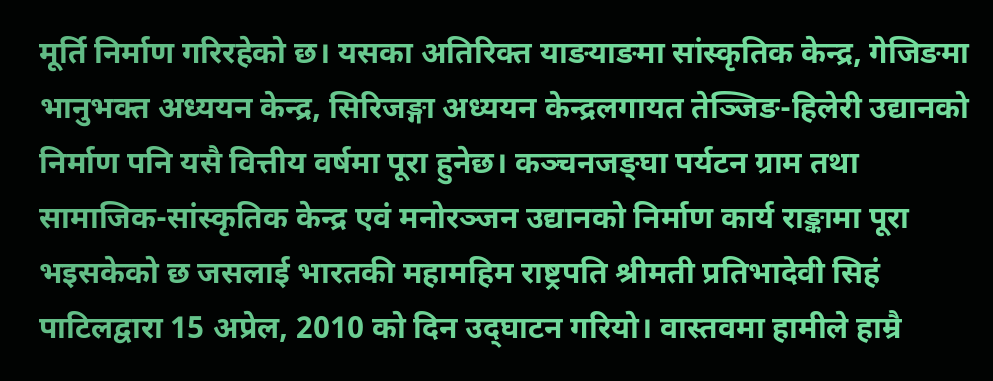मूर्ति निर्माण गरिरहेको छ। यसका अतिरिक्त याङयाङमा सांस्कृतिक केन्द्र, गेजिङमा भानुभक्त अध्ययन केन्द्र, सिरिजङ्गा अध्ययन केन्द्रलगायत तेञ्जिङ-हिलेरी उद्यानको निर्माण पनि यसै वित्तीय वर्षमा पूरा हुनेछ। कञ्चनजङ्‌घा पर्यटन ग्राम तथा सामाजिक-सांस्कृतिक केन्द्र एवं मनोरञ्जन उद्यानको निर्माण कार्य राङ्कामा पूरा भइसकेको छ जसलाई भारतकी महामहिम राष्ट्रपति श्रीमती प्रतिभादेवी सिहं पाटिलद्वारा 15 अप्रेल, 2010 को दिन उद्‌घाटन गरियो। वास्तवमा हामीले हाम्रै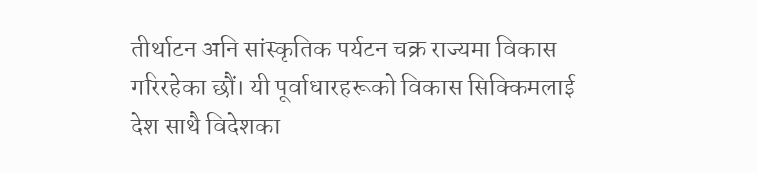तीर्थाटन अनि सांस्कृतिक पर्यटन चक्र राज्यमा विकास गरिरहेका छौं। यी पूर्वाधारहरूको विकास सिक्किमलाई देश साथै विदेशका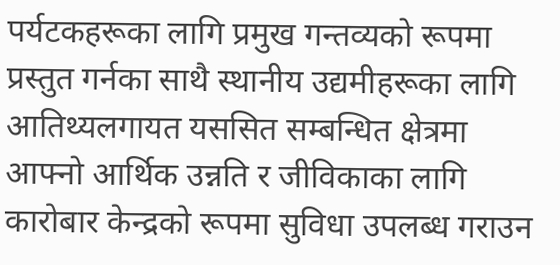पर्यटकहरूका लागि प्रमुख गन्तव्यको रूपमा प्रस्तुत गर्नका साथै स्थानीय उद्यमीहरूका लागि आतिथ्यलगायत यससित सम्बन्धित क्षेत्रमा आफ्नो आर्थिक उन्नति र जीविकाका लागि कारोबार केन्द्रको रूपमा सुविधा उपलब्ध गराउन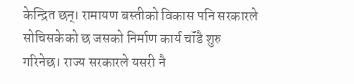केन्द्रित छन्‌। रामायण बस्तीको विकास पनि सरकारले सोचिसकेको छ जसको निर्माण कार्य चॉंडै शुरु गरिनेछ। राज्य सरकारले यसरी नै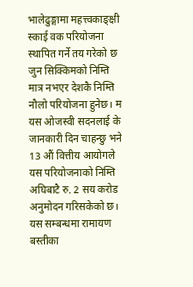भालेढुङ्गामा महत्त्वकाङ्‌क्षी स्काई वक परियोजना स्थापित गर्ने तय गरेको छ जुन सिक्किमको निम्ति मात्र नभएर देशकै निम्ति नौलो परियोजना हुनेछ। म यस ओजस्वी सदनलाई के जानकारी दिन चाहन्छु भने 13 औं वित्तीय आयोगले यस परियोजनाको निम्ति अघिबाटै रु. 2 सय करोड अनुमोदन गरिसकेको छ। यस सम्बन्धमा रामायण बस्तीका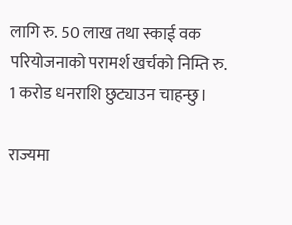लागि रु. 50 लाख तथा स्काई वक परियोजनाको परामर्श खर्चको निम्ति रु. 1 करोड धनराशि छुट्याउन चाहन्छु।

राज्यमा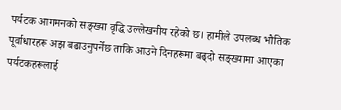पर्यटक आगमनको सङ्‌ख्या वृद्धि उल्लेखनीय रहेको छ। हामीले उपलब्ध भौतिक पूर्वाधारहरू अझ बढाउनुपर्नेछ ताकि आउने दिनहरूमा बढ्‌दो सङ्‌ख्यामा आएका पर्यटकहरूलाई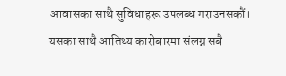आवासका साथै सुविधाहरू उपलब्ध गराउनसकौं। यसका साथै आतिथ्य कारोबारमा संलग्न सबै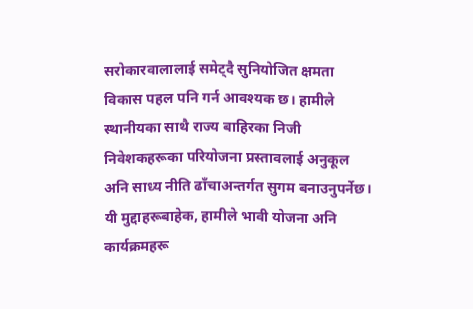सरोकारवालालाई समेट्‌दै सुनियोजित क्षमता विकास पहल पनि गर्न आवश्यक छ। हामीले स्थानीयका साथै राज्य बाहिरका निजी निवेशकहरूका परियोजना प्रस्तावलाई अनुकूल अनि साध्य नीति ढॉंचाअन्तर्गत सुगम बनाउनुपर्नेछ। यी मुद्दाहरूबाहेक, हामीले भावी योजना अनि कार्यक्रमहरू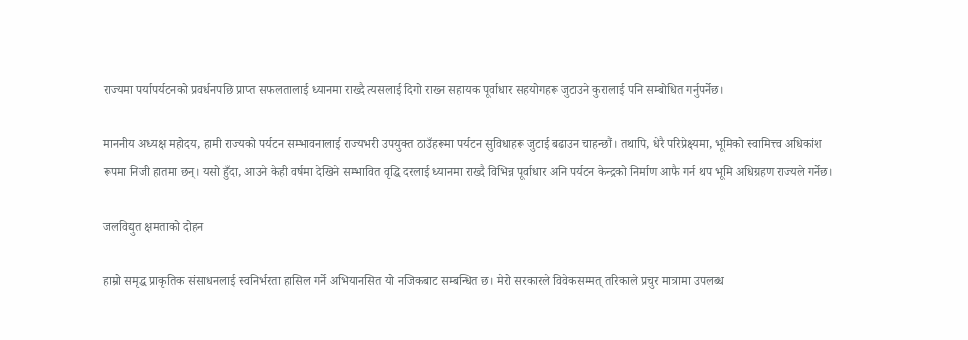राज्यमा पर्यापर्यटनको प्रवर्धनपछि प्राप्त सफलतालाई ध्यानमा राख्दै त्यसलाई दिगो राख्न सहायक पूर्वाधार सहयोगहरू जुटाउने कुरालाई पनि सम्बोधित गर्नुपर्नेछ।

माननीय अध्यक्ष महोदय, हामी राज्यको पर्यटन सम्भावनालाई राज्यभरी उपयुक्त ठाउँहरूमा पर्यटन सुविधाहरू जुटाई बढाउन चाहन्छौं। तथापि, धेरै परिप्रेक्ष्यमा, भूमिको स्वामित्त्व अधिकांश रूपमा निजी हातमा छन्‌। यसो हुँदा, आउने केही वर्षमा देखिने सम्भावित वृद्धि दरलाई ध्यानमा राख्दै विभिन्न पूर्वाधार अनि पर्यटन केन्द्रको निर्माण आफै गर्न थप भूमि अधिग्रहण राज्यले गर्नेछ।

जलविद्युत क्षमताको दोहन

हाम्रो समृद्ध प्राकृतिक संसाधनलाई स्वनिर्भरता हासिल गर्ने अभियानसित यो नजिकबाट सम्बन्धित छ। मेरो सरकारले विवेकसम्मत्‌ तरिकाले प्रचुर मात्रामा उपलब्ध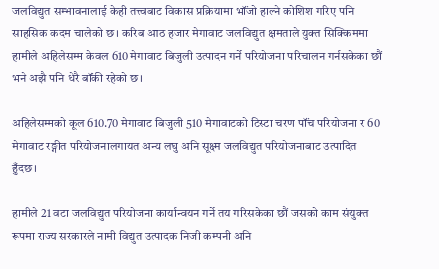जलविद्युत सम्भावनालाई केही तत्त्वबाट विकास प्रक्रियामा भॉंजो हाल्ने कोशिश गरिए पनि साहसिक कदम चालेको छ। करिब आठ हजार मेगावाट जलविद्युत क्षमताले युक्त सिक्किममा हामीले अहिलेसम्म केवल 610 मेगावाट बिजुली उत्पादन गर्ने परियोजना परिचालन गर्नसकेका छौं भने अझै पनि धेरै बॉंकी रहेको छ।

अहिलेसम्मको कूल 610.70 मेगावाट बिजुली 510 मेगावाटको टिस्टा चरण पॉंच परियोजना र 60 मेगावाट रङ्गीत परियोजनालगायत अन्य लघु अनि सूक्ष्म जलविद्युत परियोजनाबाट उत्पादित हुँदछ।

हामीले 21 वटा जलविद्युत परियोजना कार्यान्वयन गर्ने तय गरिसकेका छौं जसको काम संयुक्त रूपमा राज्य सरकारले नामी विद्युत उत्पादक निजी कम्पनी अनि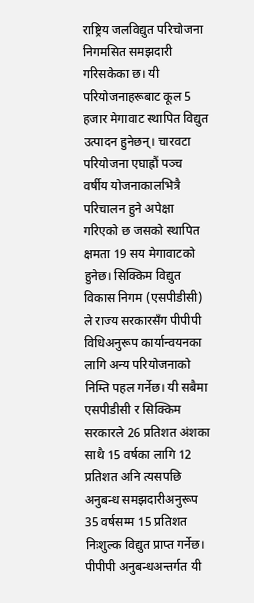राष्ट्रिय जलविद्युत परिचोजना निगमसित समझदारी गरिसकेका छ। यी परियोजनाहरूबाट कूल 5 हजार मेगावाट स्थापित विद्युत उत्पादन हुनेछन्‌। चारवटा परियोजना एघाह्रौं पञ्च वर्षीय योजनाकालभित्रै परिचालन हुने अपेक्षा गरिएको छ जसको स्थापित क्षमता 19 सय मेगावाटको हुनेछ। सिक्किम विद्युत विकास निगम (एसपीडीसी) ले राज्य सरकारसॅंग पीपीपी विधिअनुरूप कार्यान्वयनका लागि अन्य परियोजनाको निम्ति पहल गर्नेछ। यी सबैमा एसपीडीसी र सिक्किम सरकारले 26 प्रतिशत अंशका साथै 15 वर्षका लागि 12 प्रतिशत अनि त्यसपछि अनुबन्ध समझदारीअनुरूप 35 वर्षसम्म 15 प्रतिशत निःशुल्क विद्युत प्राप्त गर्नेछ। पीपीपी अनुबन्धअन्तर्गत यी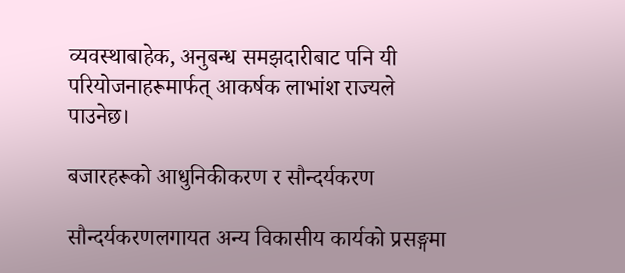व्यवस्थाबाहेक, अनुबन्ध समझदारीबाट पनि यी परियोजनाहरूमार्फत्‌ आकर्षक लाभांश राज्यले पाउनेछ।

बजारहरूको आधुनिकीकरण र सौन्दर्यकरण

सौन्दर्यकरणलगायत अन्य विकासीय कार्यको प्रसङ्गमा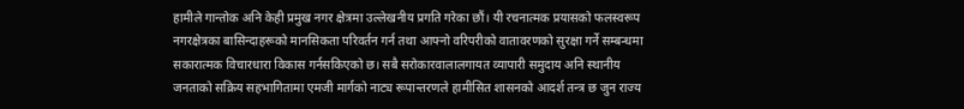हामीले गान्तोक अनि केही प्रमुख नगर क्षेत्रमा उल्लेखनीय प्रगति गरेका छौं। यी रचनात्मक प्रयासको फलस्वरूप नगरक्षेत्रका बासिन्दाहरूको मानसिकता परिवर्तन गर्न तथा आफ्नो वरिपरीको वातावरणको सुरक्षा गर्ने सम्बन्धमा सकारात्मक विचारधारा विकास गर्नसकिएको छ। सबै सरोकारवालालगायत व्यापारी समुदाय अनि स्थानीय जनताको सक्रिय सहभागितामा एमजी मार्गको नाट्य रूपान्तरणले हामीसित शासनको आदर्श तन्त्र छ जुन राज्य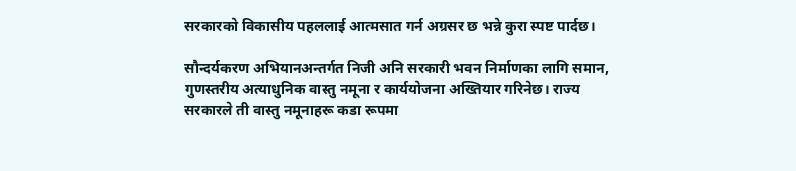सरकारको विकासीय पहललाई आत्मसात गर्न अग्रसर छ भन्ने कुरा स्पष्ट पार्दछ।

सौन्दर्यकरण अभियानअन्तर्गत निजी अनि सरकारी भवन निर्माणका लागि समान, गुणस्तरीय अत्याधुनिक वास्तु नमूना र कार्ययोजना अख्तियार गरिनेछ। राज्य सरकारले ती वास्तु नमूनाहरू कडा रूपमा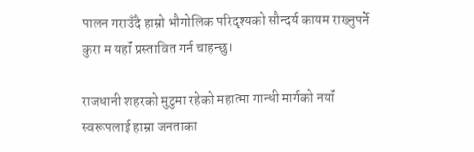पालन गराउँदै हाम्रो भौगोलिक परिदृश्यको सौन्दर्य कायम राख्नुपर्ने कुरा म यहॉं प्रस्तावित गर्न चाहन्छु।

राजधानी शहरको मुटुमा रहेको महात्मा गान्धी मार्गको नयॉं स्वरूपलाई हाम्रा जनताका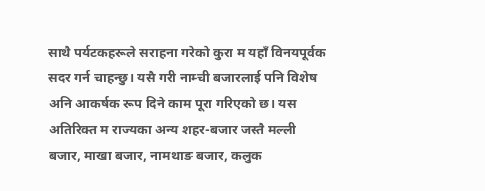साथै पर्यटकहरूले सराहना गरेको कुरा म यहॉं विनयपूर्वक सदर गर्न चाहन्छु। यसै गरी नाम्ची बजारलाई पनि विशेष अनि आकर्षक रूप दिने काम पूरा गरिएको छ। यस अतिरिक्त म राज्यका अन्य शहर-बजार जस्तै मल्ली बजार, माखा बजार, नामथाङ बजार, कलुक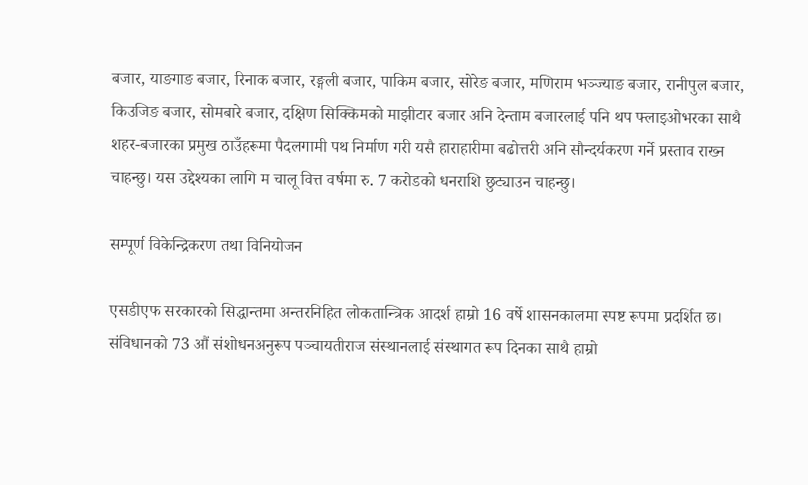बजार, याङगाङ बजार, रिनाक बजार, रङ्गली बजार, पाकिम बजार, सोरेङ बजार, मणिराम भञ्ज्याङ बजार, रानीपुल बजार, किउजिङ बजार, सोमबारे बजार, दक्षिण सिक्किमको माझीटार बजार अनि देन्ताम बजारलाई पनि थप फ्लाइओभरका साथै शहर-बजारका प्रमुख ठाउँहरूमा पैदलगामी पथ निर्माण गरी यसै हाराहारीमा बढोत्तरी अनि सौन्दर्यकरण गर्ने प्रस्ताव राख्न चाहन्छु। यस उद्देश्यका लागि म चालू वित्त वर्षमा रु. 7 करोडको धनराशि छुट्याउन चाहन्छु।

सम्पूर्ण विकेन्द्रिकरण तथा विनियोजन

एसडीएफ सरकारको सिद्धान्तमा अन्तरनिहित लोकतान्त्रिक आदर्श हाम्रो 16 वर्षे शासनकालमा स्पष्ट रूपमा प्रदर्शित छ। संविधानको 73 औं संशोधनअनुरूप पञ्चायतीराज संस्थानलाई संस्थागत रूप दिनका साथै हाम्रो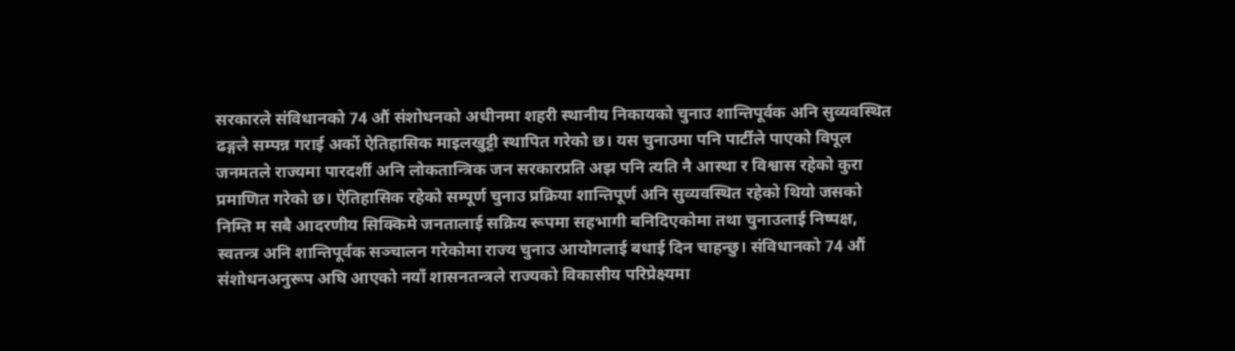सरकारले संविधानको 74 औं संशोधनको अधीनमा शहरी स्थानीय निकायको चुनाउ शान्तिपूर्वक अनि सुव्यवस्थित ढङ्गले सम्पन्न गराई अर्को ऐतिहासिक माइलखुट्टी स्थापित गरेको छ। यस चुनाउमा पनि पार्टीले पाएको विपूल जनमतले राज्यमा पारदर्शी अनि लोकतान्त्रिक जन सरकारप्रति अझ पनि त्यति नै आस्था र विश्वास रहेको कुरा प्रमाणित गरेको छ। ऐतिहासिक रहेको सम्पूर्ण चुनाउ प्रक्रिया शान्तिपूर्ण अनि सुव्यवस्थित रहेको थियो जसको निम्ति म सबै आदरणीय सिक्किमे जनतालाई सक्रिय रूपमा सहभागी बनिदिएकोमा तथा चुनाउलाई निष्पक्ष, स्वतन्त्र अनि शान्तिपूर्वक सञ्चालन गरेकोमा राज्य चुनाउ आयोगलाई बधाई दिन चाहन्छु। संविधानको 74 औं संशोधनअनुरूप अघि आएको नयॉं शासनतन्त्रले राज्यको विकासीय परिप्रेक्ष्यमा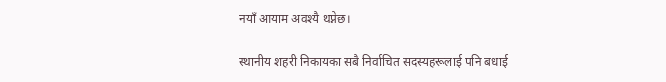नयॉं आयाम अवश्यै थप्नेछ।

स्थानीय शहरी निकायका सबै निर्वाचित सदस्यहरूलाई पनि बधाई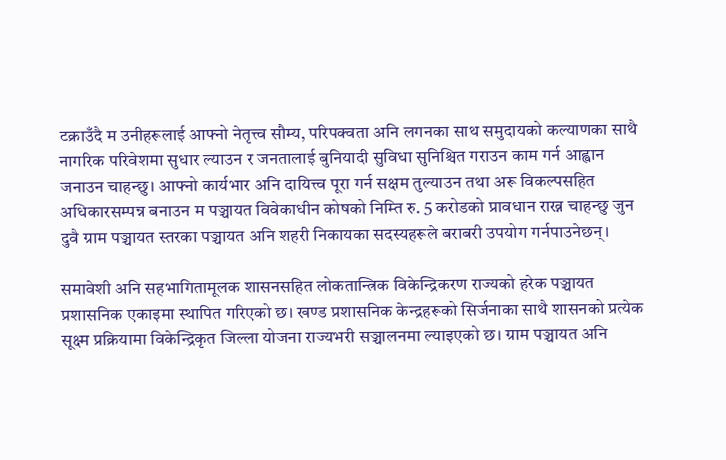टक्राउँदै म उनीहरूलाई आफ्नो नेतृत्त्व सौम्य, परिपक्वता अनि लगनका साथ समुदायको कल्याणका साथै नागरिक परिवेशमा सुधार ल्याउन र जनतालाई बुनियादी सुविधा सुनिश्चित गराउन काम गर्न आह्वान जनाउन चाहन्छु। आफ्नो कार्यभार अनि दायित्त्व पूरा गर्न सक्षम तुल्याउन तथा अरू विकल्पसहित अधिकारसम्पन्न बनाउन म पञ्चायत विवेकाधीन कोषको निम्ति रु. 5 करोडको प्रावधान राख्न चाहन्छु जुन दुवै ग्राम पञ्चायत स्तरका पञ्चायत अनि शहरी निकायका सदस्यहरूले बराबरी उपयोग गर्नपाउनेछन्‌।

समावेशी अनि सहभागितामूलक शासनसहित लोकतान्त्रिक विकेन्द्रिकरण राज्यको हरेक पञ्चायत प्रशासनिक एकाइमा स्थापित गरिएको छ। खण्ड प्रशासनिक केन्द्रहरूको सिर्जनाका साथै शासनको प्रत्येक सूक्ष्म प्रक्रियामा विकेन्द्रिकृत जिल्ला योजना राज्यभरी सञ्चालनमा ल्याइएको छ। ग्राम पञ्चायत अनि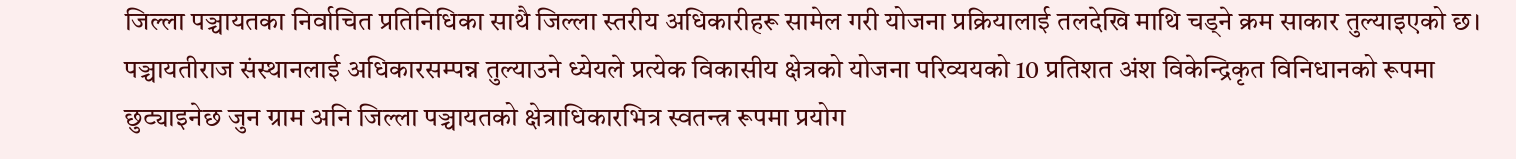जिल्ला पञ्चायतका निर्वाचित प्रतिनिधिका साथै जिल्ला स्तरीय अधिकारीहरू सामेल गरी योजना प्रक्रियालाई तलदेखि माथि चड्‌ने क्रम साकार तुल्याइएको छ। पञ्चायतीराज संस्थानलाई अधिकारसम्पन्न तुल्याउने ध्येयले प्रत्येक विकासीय क्षेत्रको योजना परिव्ययको 10 प्रतिशत अंश विकेन्द्रिकृत विनिधानको रूपमा छुट्याइनेछ जुन ग्राम अनि जिल्ला पञ्चायतको क्षेत्राधिकारभित्र स्वतन्त्र रूपमा प्रयोग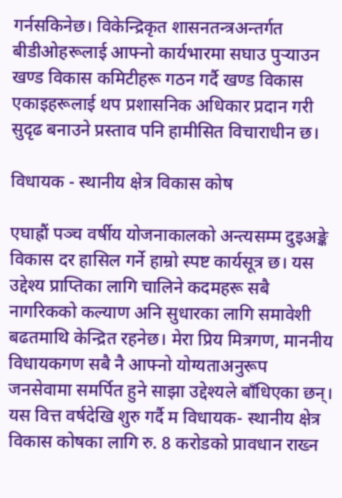गर्नसकिनेछ। विकेन्द्रिकृत शासनतन्त्रअन्तर्गत बीडीओहरूलाई आफ्नो कार्यभारमा सघाउ पुऱ्याउन खण्ड विकास कमिटीहरू गठन गर्दै खण्ड विकास एकाइहरूलाई थप प्रशासनिक अधिकार प्रदान गरी सुदृढ बनाउने प्रस्ताव पनि हामीसित विचाराधीन छ।

विधायक - स्थानीय क्षेत्र विकास कोष

एघाह्रौं पञ्च वर्षीय योजनाकालको अन्त्यसम्म दुइअङ्के विकास दर हासिल गर्ने हाम्रो स्पष्ट कार्यसूत्र छ। यस उद्देश्य प्राप्तिका लागि चालिने कदमहरू सबै नागरिकको कल्याण अनि सुधारका लागि समावेशी बढतमाथि केन्द्रित रहनेछ। मेरा प्रिय मित्रगण, माननीय विधायकगण सबै नै आफ्नो योग्यताअनुरूप जनसेवामा समर्पित हुने साझा उद्देश्यले बॉंधिएका छन्‌। यस वित्त वर्षदेखि शुरु गर्दै म विधायक- स्थानीय क्षेत्र विकास कोषका लागि रु. 8 करोडको प्रावधान राख्न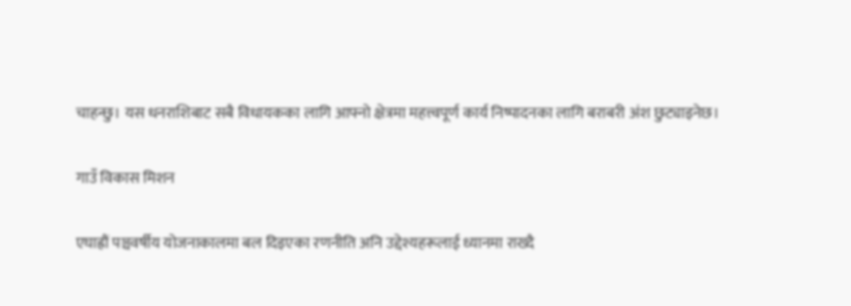चाहन्छु। यस धनराशिबाट सबै विधायकका लागि आफ्नो क्षेत्रमा महत्त्वपूर्ण कार्य निष्पादनका लागि बराबरी अंश छुट्याइनेछ।

गाउँ विकास मिशन

एघाह्रौं पञ्चवर्षीय योजनाकालमा बल दिइएका रणनीति अनि उद्देश्यहरूलाई ध्यानमा राख्दै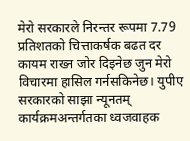मेरो सरकारले निरन्तर रूपमा 7.79 प्रतिशतको चित्ताकर्षक बढत दर कायम राख्न जोर दिइनेछ जुन मेरो विचारमा हासिल गर्नसकिनेछ। युपीए सरकारको साझा न्यूनतम्‌ कार्यक्रमअन्तर्गतका ध्वजवाहक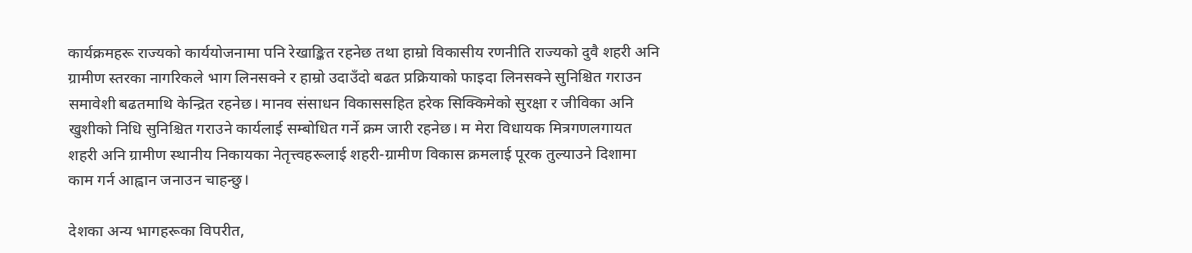कार्यक्रमहरू राज्यको कार्ययोजनामा पनि रेखाङ्कित रहनेछ तथा हाम्रो विकासीय रणनीति राज्यको दुवै शहरी अनि ग्रामीण स्तरका नागरिकले भाग लिनसक्ने र हाम्रो उदाउँदो बढत प्रक्रियाको फाइदा लिनसक्ने सुनिश्चित गराउन समावेशी बढतमाथि केन्द्रित रहनेछ। मानव संसाधन विकाससहित हरेक सिक्किमेको सुरक्षा र जीविका अनि खुशीको निधि सुनिश्चित गराउने कार्यलाई सम्बोधित गर्ने क्रम जारी रहनेछ। म मेरा विधायक मित्रगणलगायत शहरी अनि ग्रामीण स्थानीय निकायका नेतृत्त्वहरूलाई शहरी-ग्रामीण विकास क्रमलाई पूरक तुल्याउने दिशामा काम गर्न आह्वान जनाउन चाहन्छु।

देशका अन्य भागहरूका विपरीत,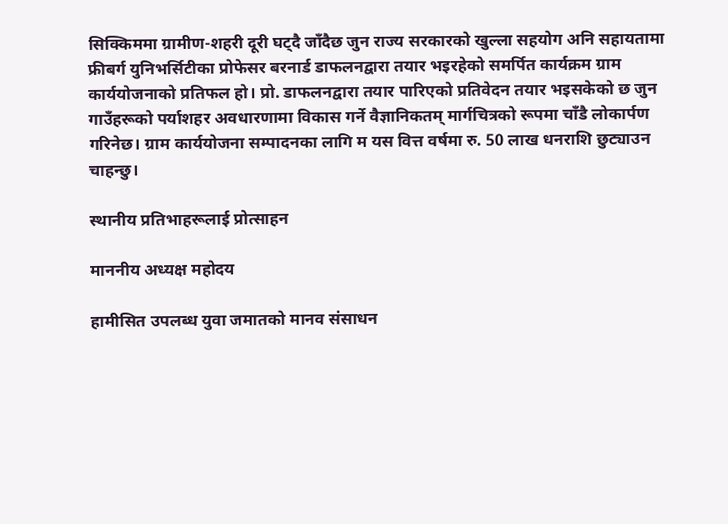सिक्किममा ग्रामीण-शहरी दूरी घट्‌दै जॉंदैछ जुन राज्य सरकारको खुल्ला सहयोग अनि सहायतामा फ्रीबर्ग युनिभर्सिटीका प्रोफेसर बरनार्ड डाफलनद्वारा तयार भइरहेको समर्पित कार्यक्रम ग्राम कार्ययोजनाको प्रतिफल हो। प्रो. डाफलनद्वारा तयार पारिएको प्रतिवेदन तयार भइसकेको छ जुन गाउँहरूको पर्याशहर अवधारणामा विकास गर्ने वैज्ञानिकतम्‌ मार्गचित्रको रूपमा चॉंडै लोकार्पण गरिनेछ। ग्राम कार्ययोजना सम्पादनका लागि म यस वित्त वर्षमा रु. 50 लाख धनराशि छुट्याउन चाहन्छु।

स्थानीय प्रतिभाहरूलाई प्रोत्साहन

माननीय अध्यक्ष महोदय

हामीसित उपलब्ध युवा जमातको मानव संसाधन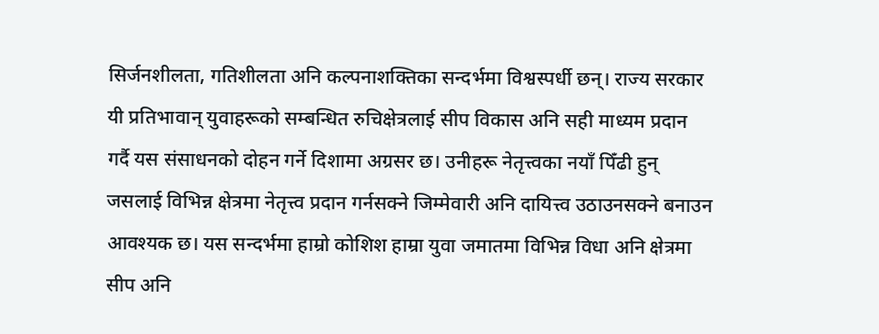सिर्जनशीलता, गतिशीलता अनि कल्पनाशक्तिका सन्दर्भमा विश्वस्पर्धी छन्‌। राज्य सरकार यी प्रतिभावान्‌ युवाहरूको सम्बन्धित रुचिक्षेत्रलाई सीप विकास अनि सही माध्यम प्रदान गर्दै यस संसाधनको दोहन गर्ने दिशामा अग्रसर छ। उनीहरू नेतृत्त्वका नयॉं पिँढी हुन्‌ जसलाई विभिन्न क्षेत्रमा नेतृत्त्व प्रदान गर्नसक्ने जिम्मेवारी अनि दायित्त्व उठाउनसक्ने बनाउन आवश्यक छ। यस सन्दर्भमा हाम्रो कोशिश हाम्रा युवा जमातमा विभिन्न विधा अनि क्षेत्रमा सीप अनि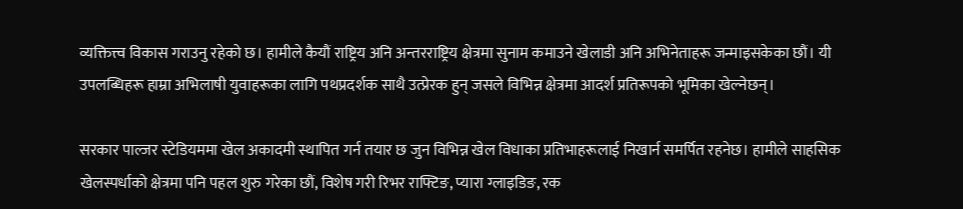व्यक्तित्त्व विकास गराउनु रहेको छ। हामीले कैयौं राष्ट्रिय अनि अन्तरराष्ट्रिय क्षेत्रमा सुनाम कमाउने खेलाडी अनि अभिनेताहरू जन्माइसकेका छौं। यी उपलब्धिहरू हाम्रा अभिलाषी युवाहरूका लागि पथप्रदर्शक साथै उत्प्रेरक हुन्‌ जसले विभिन्न क्षेत्रमा आदर्श प्रतिरूपको भूमिका खेल्नेछन्‌।

सरकार पाल्जर स्टेडियममा खेल अकादमी स्थापित गर्न तयार छ जुन विभिन्न खेल विधाका प्रतिभाहरूलाई निखार्न समर्पित रहनेछ। हामीले साहसिक खेलस्पर्धाको क्षेत्रमा पनि पहल शुरु गरेका छौं, विशेष गरी रिभर राफ्टिङ, प्यारा ग्लाइडिङ, रक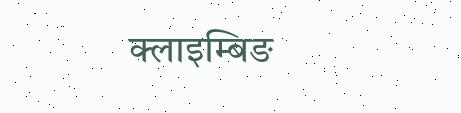क्लाइम्बिङ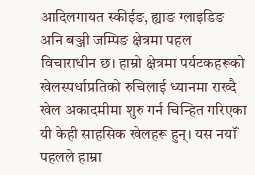आदिलगायत स्कीईङ, ह्याङ ग्लाइडिङ अनि बञ्जी जम्पिङ क्षेत्रमा पहल विचाराधीन छ। हाम्रो क्षेत्रमा पर्यटकहरूको खेलस्पर्धाप्रतिको रुचिलाई ध्यानमा राख्दै खेल अकादमीमा शुरु गर्न चिन्हित गरिएका यी केही साहसिक खेलहरू हुन्‌। यस नयॉं पहलले हाम्रा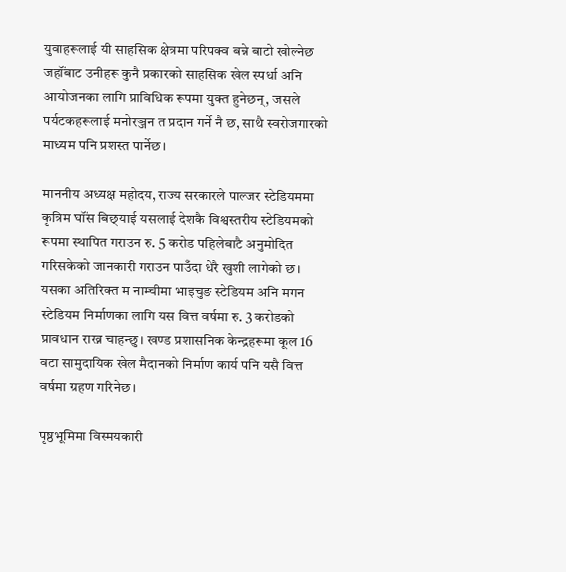युवाहरूलाई यी साहसिक क्षेत्रमा परिपक्व बन्ने बाटो खोल्नेछ जहॉंबाट उनीहरू कुनै प्रकारको साहसिक खेल स्पर्धा अनि आयोजनका लागि प्राविधिक रूपमा युक्त हुनेछन्‌, जसले पर्यटकहरूलाई मनोरञ्जन त प्रदान गर्ने नै छ, साथै स्वरोजगारको माध्यम पनि प्रशस्त पार्नेछ।

माननीय अध्यक्ष महोदय, राज्य सरकारले पाल्जर स्टेडियममा कृत्रिम घॉंस बिछ्‌याई यसलाई देशकै विश्वस्तरीय स्टेडियमको रूपमा स्थापित गराउन रु. 5 करोड पहिलेबाटै अनुमोदित गरिसकेको जानकारी गराउन पाउँदा धेरै खुशी लागेको छ। यसका अतिरिक्त म नाम्चीमा भाइचुङ स्टेडियम अनि मगन स्टेडियम निर्माणका लागि यस वित्त वर्षमा रु. 3 करोडको प्रावधान राख्न चाहन्छु। खण्ड प्रशासनिक केन्द्रहरूमा कूल 16 वटा सामुदायिक खेल मैदानको निर्माण कार्य पनि यसै वित्त वर्षमा ग्रहण गरिनेछ।

पृष्ठभूमिमा विस्मयकारी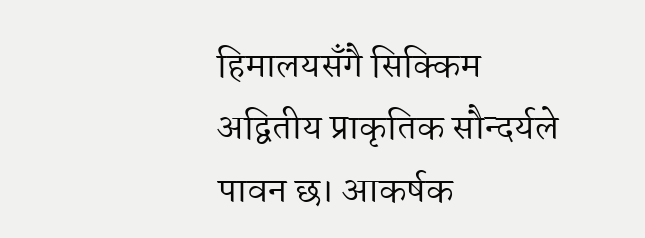हिमालयसॅंगै सिक्किम अद्वितीय प्राकृतिक सौन्दर्यले पावन छ। आकर्षक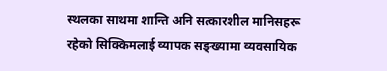स्थलका साथमा शान्ति अनि सत्कारशील मानिसहरू रहेको सिक्किमलाई व्यापक सङ्‌ख्यामा व्यवसायिक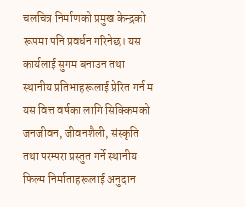चलचित्र निर्माणको प्रमुख केन्द्रको रूपमा पनि प्रवर्धन गरिनेछ। यस कार्यलाई सुगम बनाउन तथा स्थानीय प्रतिभाहरूलाई प्रेरित गर्न म यस वित्त वर्षका लागि सिक्किमको जनजीवन, जीवनशैली, संस्कृति तथा परम्परा प्रस्तुत गर्ने स्थानीय फिल्म निर्माताहरूलाई अनुदान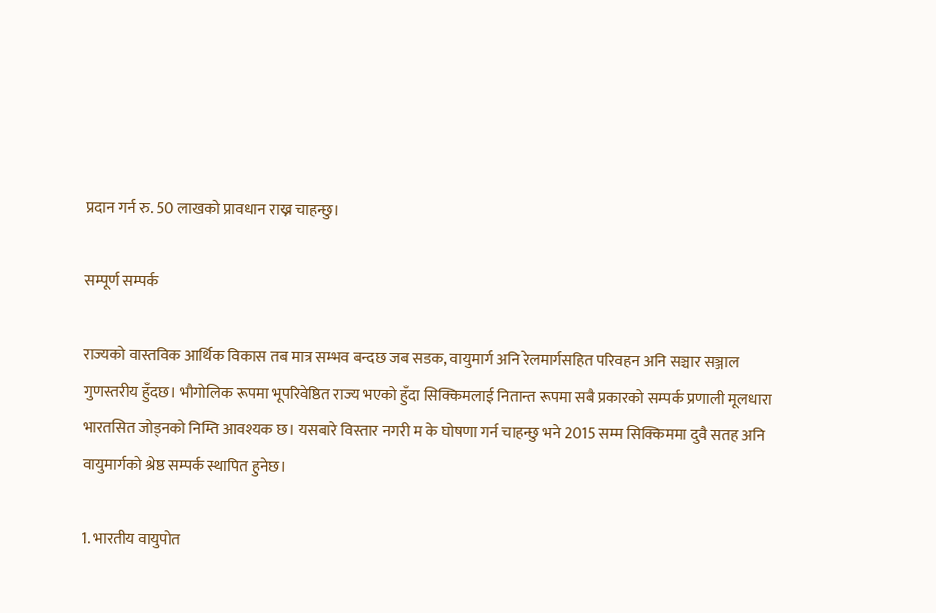प्रदान गर्न रु. 50 लाखको प्रावधान राख्न चाहन्छु।

सम्पूर्ण सम्पर्क

राज्यको वास्तविक आर्थिक विकास तब मात्र सम्भव बन्दछ जब सडक, वायुमार्ग अनि रेलमार्गसहित परिवहन अनि सञ्चार सञ्जाल गुणस्तरीय हुँदछ। भौगोलिक रूपमा भूपरिवेष्ठित राज्य भएको हुँदा सिक्किमलाई नितान्त रूपमा सबै प्रकारको सम्पर्क प्रणाली मूलधारा भारतसित जोड्‌नको निम्ति आवश्यक छ। यसबारे विस्तार नगरी म के घोषणा गर्न चाहन्छु भने 2015 सम्म सिक्किममा दुवै सतह अनि वायुमार्गको श्रेष्ठ सम्पर्क स्थापित हुनेछ।

1. भारतीय वायुपोत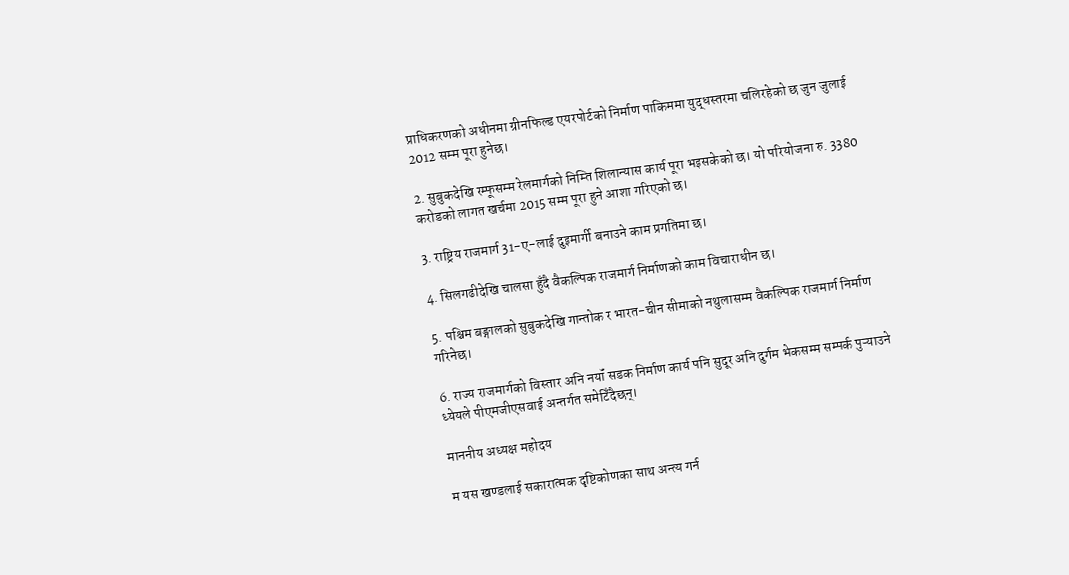प्राधिकरणको अधीनमा ग्रीनफिल्ड एयरपोर्टको निर्माण पाकिममा युद्धस्तरमा चलिरहेको छ जुन जुलाई 2012 सम्म पूरा हुनेछ।

2. सुबुकदेखि रम्फूसम्म रेलमार्गको निम्ति शिलान्यास कार्य पूरा भइसकेको छ। यो परियोजना रु. 3380 करोडको लागत खर्चमा 2015 सम्म पूरा हुने आशा गरिएको छ।

3. राष्ट्रिय राजमार्ग 31-ए-लाई दुइमार्गी बनाउने काम प्रगतिमा छ।

4. सिलगढीदेखि चालसा हुँदै वैकल्पिक राजमार्ग निर्माणको काम विचाराधीन छ।

5. पश्चिम बङ्गालको सुबुकदेखि गान्तोक र भारत-चीन सीमाको नथुलासम्म वैकल्पिक राजमार्ग निर्माण गरिनेछ।

6. राज्य राजमार्गको विस्तार अनि नयॉं सडक निर्माण कार्य पनि सुदूर अनि दुर्गम भेकसम्म सम्पर्क पुऱ्याउने ध्येयले पीएमजीएसवाई अन्तर्गत समेटिँदैछन्‌।

माननीय अध्यक्ष महोदय

म यस खण्डलाई सकारात्मक दृष्टिकोणका साथ अन्त्य गर्न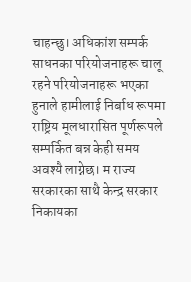चाहन्छु। अधिकांश सम्पर्क साधनका परियोजनाहरू चालू रहने परियोजनाहरू भएका हुनाले हामीलाई निर्बाध रूपमा राष्ट्रिय मूलधारासित पूर्णरूपले सम्पर्कित बन्न केही समय अवश्यै लाग्नेछ। म राज्य सरकारका साथै केन्द्र सरकार निकायका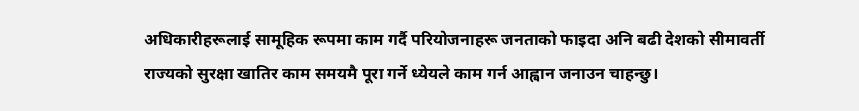अधिकारीहरूलाई सामूहिक रूपमा काम गर्दै परियोजनाहरू जनताको फाइदा अनि बढी देशको सीमावर्ती राज्यको सुरक्षा खातिर काम समयमै पूरा गर्ने ध्येयले काम गर्न आह्वान जनाउन चाहन्छु।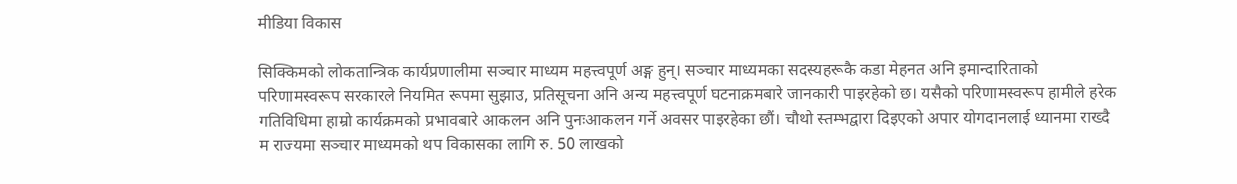मीडिया विकास

सिक्किमको लोकतान्त्रिक कार्यप्रणालीमा सञ्चार माध्यम महत्त्वपूर्ण अङ्ग हुन्‌। सञ्चार माध्यमका सदस्यहरूकै कडा मेहनत अनि इमान्दारिताको परिणामस्वरूप सरकारले नियमित रूपमा सुझाउ, प्रतिसूचना अनि अन्य महत्त्वपूर्ण घटनाक्रमबारे जानकारी पाइरहेको छ। यसैको परिणामस्वरूप हामीले हरेक गतिविधिमा हाम्रो कार्यक्रमको प्रभावबारे आकलन अनि पुनःआकलन गर्ने अवसर पाइरहेका छौं। चौथो स्तम्भद्वारा दिइएको अपार योगदानलाई ध्यानमा राख्दै म राज्यमा सञ्चार माध्यमको थप विकासका लागि रु. 50 लाखको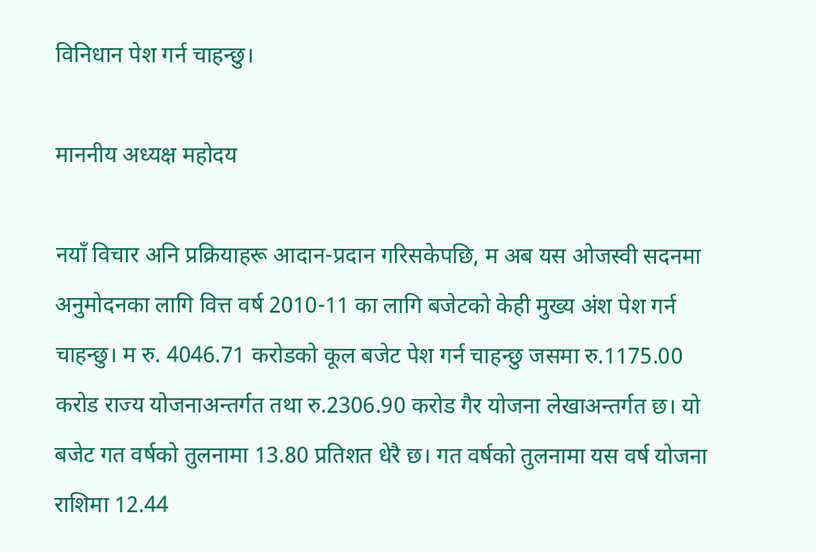विनिधान पेश गर्न चाहन्छु।

माननीय अध्यक्ष महोदय

नयॉं विचार अनि प्रक्रियाहरू आदान-प्रदान गरिसकेपछि, म अब यस ओजस्वी सदनमा अनुमोदनका लागि वित्त वर्ष 2010-11 का लागि बजेटको केही मुख्य अंश पेश गर्न चाहन्छु। म रु. 4046.71 करोडको कूल बजेट पेश गर्न चाहन्छु जसमा रु.1175.00 करोड राज्य योजनाअन्तर्गत तथा रु.2306.90 करोड गैर योजना लेखाअन्तर्गत छ। यो बजेट गत वर्षको तुलनामा 13.80 प्रतिशत धेरै छ। गत वर्षको तुलनामा यस वर्ष योजना राशिमा 12.44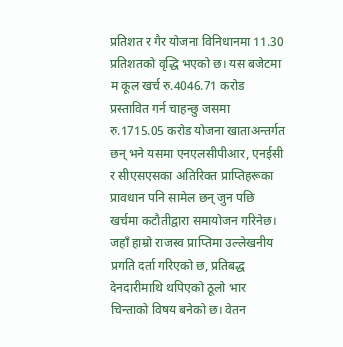प्रतिशत र गैर योजना विनिधानमा 11.30 प्रतिशतको वृद्धि भएको छ। यस बजेटमा म कूल खर्च रु.4046.71 करोड प्रस्तावित गर्न चाहन्छु जसमा रु.1715.05 करोड योजना खाताअन्तर्गत छन्‌ भने यसमा एनएलसीपीआर, एनईसी र सीएसएसका अतिरिक्त प्राप्तिहरूका प्रावधान पनि सामेल छन्‌ जुन पछि खर्चमा कटौतीद्वारा समायोजन गरिनेछ। जहॉं हाम्रो राजस्व प्राप्तिमा उल्लेखनीय प्रगति दर्ता गरिएको छ, प्रतिबद्ध देनदारीमाथि थपिएको ठूलो भार चिन्ताको विषय बनेको छ। वेतन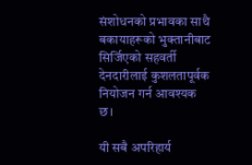संशोधनको प्रभावका साथै बकायाहरूको भुक्तानीबाट सिर्जिएको सहवर्ती देनदारीलाई कुशलतापूर्वक नियोजन गर्न आवश्यक छ।

यी सबै अपरिहार्य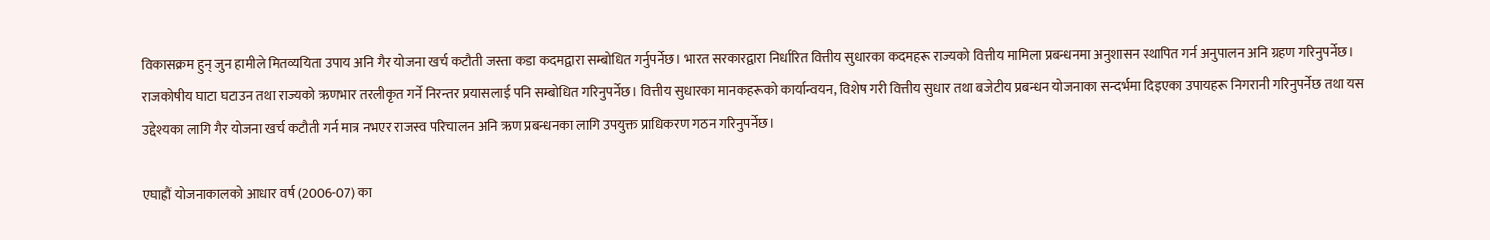विकासक्रम हुन्‌ जुन हामीले मितव्ययिता उपाय अनि गैर योजना खर्च कटौती जस्ता कडा कदमद्वारा सम्बोधित गर्नुपर्नेछ। भारत सरकारद्वारा निर्धारित वित्तीय सुधारका कदमहरू राज्यको वित्तीय मामिला प्रबन्धनमा अनुशासन स्थापित गर्न अनुपालन अनि ग्रहण गरिनुपर्नेछ। राजकोषीय घाटा घटाउन तथा राज्यको ऋणभार तरलीकृत गर्ने निरन्तर प्रयासलाई पनि सम्बोधित गरिनुपर्नेछ। वित्तीय सुधारका मानकहरूको कार्यान्वयन, विशेष गरी वित्तीय सुधार तथा बजेटीय प्रबन्धन योजनाका सन्दर्भमा दिइएका उपायहरू निगरानी गरिनुपर्नेछ तथा यस उद्देश्यका लागि गैर योजना खर्च कटौती गर्न मात्र नभएर राजस्व परिचालन अनि ऋण प्रबन्धनका लागि उपयुक्त प्राधिकरण गठन गरिनुपर्नेछ।

एघाह्रौं योजनाकालको आधार वर्ष (2006-07) का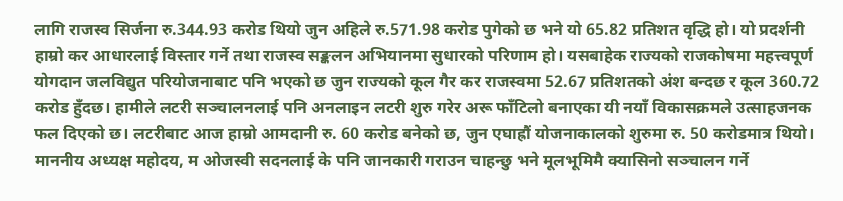लागि राजस्व सिर्जना रु.344.93 करोड थियो जुन अहिले रु.571.98 करोड पुगेको छ भने यो 65.82 प्रतिशत वृद्धि हो। यो प्रदर्शनी हाम्रो कर आधारलाई विस्तार गर्ने तथा राजस्व सङ्कलन अभियानमा सुधारको परिणाम हो। यसबाहेक राज्यको राजकोषमा महत्त्वपूर्ण योगदान जलविद्युत परियोजनाबाट पनि भएको छ जुन राज्यको कूल गैर कर राजस्वमा 52.67 प्रतिशतको अंश बन्दछ र कूल 360.72 करोड हुँदछ। हामीले लटरी सञ्चालनलाई पनि अनलाइन लटरी शुरु गरेर अरू फॉंटिलो बनाएका यी नयॉं विकासक्रमले उत्साहजनक फल दिएको छ। लटरीबाट आज हाम्रो आमदानी रु. 60 करोड बनेको छ, जुन एघाह्रौं योजनाकालको शुरुमा रु. 50 करोडमात्र थियो। माननीय अध्यक्ष महोदय, म ओजस्वी सदनलाई के पनि जानकारी गराउन चाहन्छु भने मूलभूमिमै क्यासिनो सञ्चालन गर्ने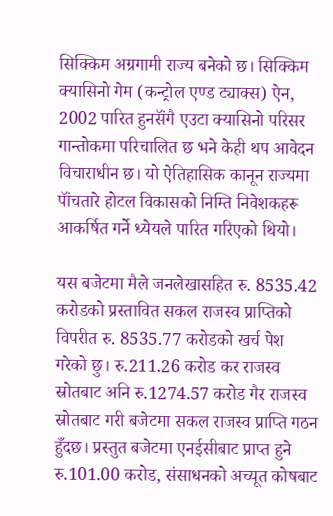सिक्किम अग्रगामी राज्य बनेको छ। सिक्किम क्यासिनो गेम (कन्ट्रोल एण्ड ट्याक्स) ऐन, 2002 पारित हुनसॅंगै एउटा क्यासिनो परिसर गान्तोकमा परिचालित छ भने केही थप आवेदन विचाराधीन छ। यो ऐतिहासिक कानून राज्यमा पॉंचतारे होटल विकासको निम्ति निवेशकहरू आकर्षित गर्ने ध्येयले पारित गरिएको थियो।

यस बजेटमा मैले जनलेखासहित रु. 8535.42 करोडको प्रस्तावित सकल राजस्व प्राप्तिको विपरीत रु. 8535.77 करोडको खर्च पेश गरेको छु। रु.211.26 करोड कर राजस्व स्रोतबाट अनि रु.1274.57 करोड गैर राजस्व स्रोतबाट गरी बजेटमा सकल राजस्व प्राप्ति गठन हुँदछ। प्रस्तुत बजेटमा एनईसीबाट प्राप्त हुने रु.101.00 करोड, संसाधनको अच्यूत कोषबाट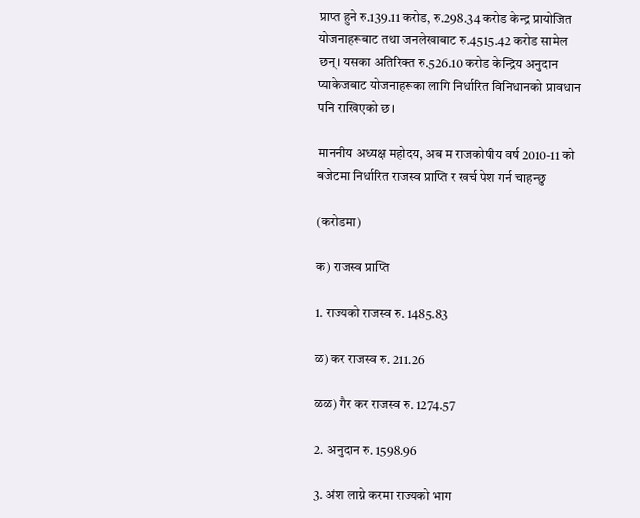प्राप्त हुने रु.139.11 करोड, रु.298.34 करोड केन्द्र प्रायोजित योजनाहरूबाट तथा जनलेखाबाट रु.4515.42 करोड सामेल छन्‌। यसका अतिरिक्त रु.526.10 करोड केन्द्रिय अनुदान प्याकेजबाट योजनाहरूका लागि निर्धारित विनिधानको प्रावधान पनि राखिएको छ।

माननीय अध्यक्ष महोदय, अब म राजकोषीय वर्ष 2010-11 को बजेटमा निर्धारित राजस्व प्राप्ति र खर्च पेश गर्न चाहन्छु

(करोडमा)

क) राजस्व प्राप्ति

1. राज्यको राजस्व रु. 1485.83

ळ) कर राजस्व रु. 211.26

ळळ) गैर कर राजस्व रु. 1274.57

2. अनुदान रु. 1598.96

3. अंश लाग्ने करमा राज्यको भाग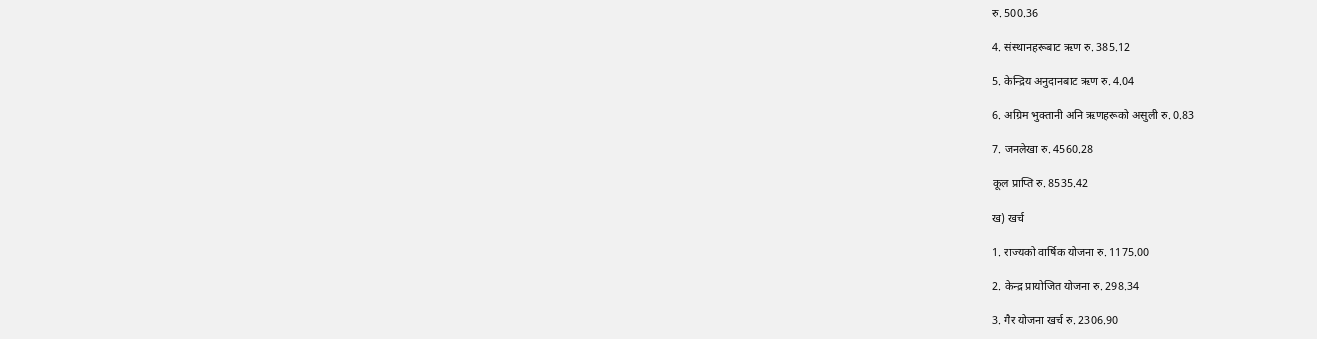रु. 500.36

4. संस्थानहरूबाट ऋण रु. 385.12

5. केन्द्रिय अनुदानबाट ऋण रु. 4.04

6. अग्रिम भुक्तानी अनि ऋणहरूको असुली रु. 0.83

7. जनलेखा रु. 4560.28

कूल प्राप्ति रु. 8535.42

ख) खर्च

1. राज्यको वार्षिक योजना रु. 1175.00

2. केन्द्र प्रायोजित योजना रु. 298.34

3. गैर योजना खर्च रु. 2306.90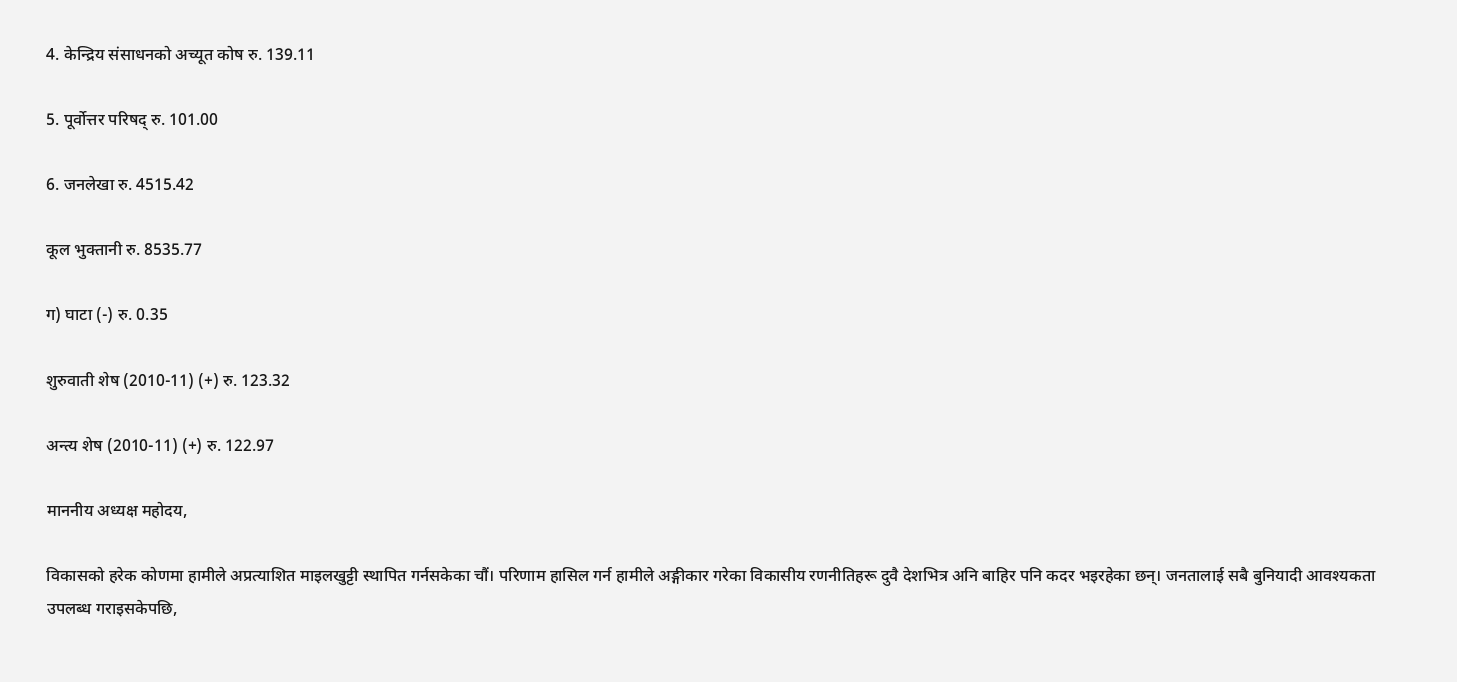4. केन्द्रिय संसाधनको अच्यूत कोष रु. 139.11

5. पूर्वोत्तर परिषद्‌ रु. 101.00

6. जनलेखा रु. 4515.42

कूल भुक्तानी रु. 8535.77

ग) घाटा (-) रु. 0.35

शुरुवाती शेष (2010-11) (+) रु. 123.32

अन्त्य शेष (2010-11) (+) रु. 122.97

माननीय अध्यक्ष महोदय,

विकासको हरेक कोणमा हामीले अप्रत्याशित माइलखुट्टी स्थापित गर्नसकेका चौं। परिणाम हासिल गर्न हामीले अङ्गीकार गरेका विकासीय रणनीतिहरू दुवै देशभित्र अनि बाहिर पनि कदर भइरहेका छन्‌। जनतालाई सबै बुनियादी आवश्यकता उपलब्ध गराइसकेपछि,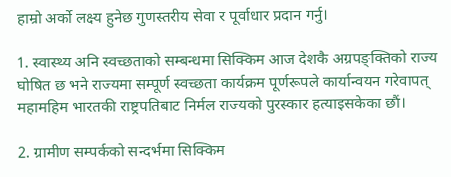हाम्रो अर्को लक्ष्य हुनेछ गुणस्तरीय सेवा र पूर्वाधार प्रदान गर्नु।

1. स्वास्थ्य अनि स्वच्छताको सम्बन्धमा सिक्किम आज देशकै अग्रपङ्‌क्तिको राज्य घोषित छ भने राज्यमा सम्पूर्ण स्वच्छता कार्यक्रम पूर्णरूपले कार्यान्वयन गरेवापत्‌ महामहिम भारतकी राष्ट्रपतिबाट निर्मल राज्यको पुरस्कार हत्याइसकेका छौं।

2. ग्रामीण सम्पर्कको सन्दर्भमा सिक्किम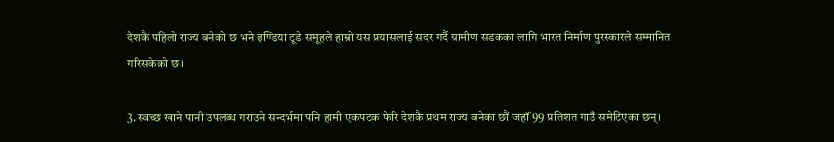देशकै पहिलो राज्य बनेको छ भने इण्डिया टूडे समूहले हाम्रो यस प्रयासलाई सदर गर्दै ग्रामीण सडकका लागि भारत निर्माण पुरस्कारले सम्मानित गरिसकेको छ।

3. स्वच्छ खाने पानी उपलब्ध गराउने सन्दर्भमा पनि हामी एकपटक फेरि देशकै प्रथम राज्य बनेका छौं जहॉं 99 प्रतिशत गाउँ समेटिएका छन्‌।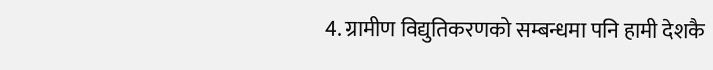4. ग्रामीण विद्युतिकरणको सम्बन्धमा पनि हामी देशकै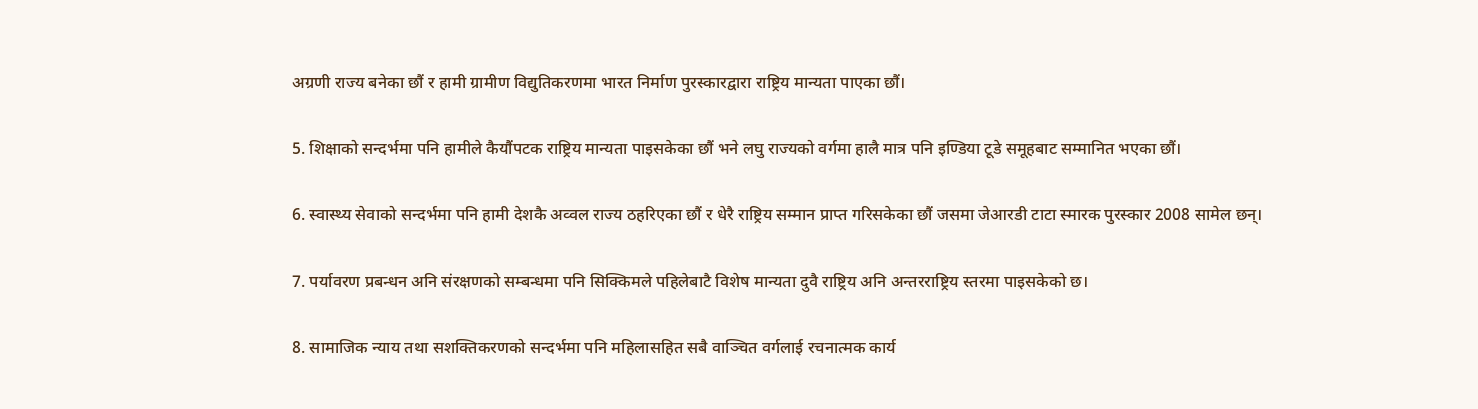अग्रणी राज्य बनेका छौं र हामी ग्रामीण विद्युतिकरणमा भारत निर्माण पुरस्कारद्वारा राष्ट्रिय मान्यता पाएका छौं।

5. शिक्षाको सन्दर्भमा पनि हामीले कैयौंपटक राष्ट्रिय मान्यता पाइसकेका छौं भने लघु राज्यको वर्गमा हालै मात्र पनि इण्डिया टूडे समूहबाट सम्मानित भएका छौं।

6. स्वास्थ्य सेवाको सन्दर्भमा पनि हामी देशकै अव्वल राज्य ठहरिएका छौं र धेरै राष्ट्रिय सम्मान प्राप्त गरिसकेका छौं जसमा जेआरडी टाटा स्मारक पुरस्कार 2008 सामेल छन्‌।

7. पर्यावरण प्रबन्धन अनि संरक्षणको सम्बन्धमा पनि सिक्किमले पहिलेबाटै विशेष मान्यता दुवै राष्ट्रिय अनि अन्तरराष्ट्रिय स्तरमा पाइसकेको छ।

8. सामाजिक न्याय तथा सशक्तिकरणको सन्दर्भमा पनि महिलासहित सबै वाञ्चित वर्गलाई रचनात्मक कार्य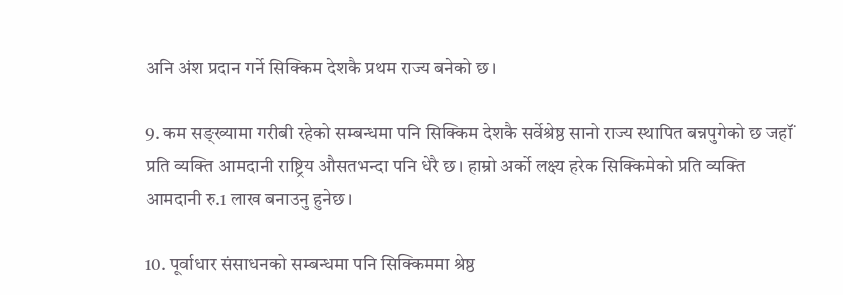अनि अंश प्रदान गर्ने सिक्किम देशकै प्रथम राज्य बनेको छ।

9. कम सङ्‌ख्यामा गरीबी रहेको सम्बन्धमा पनि सिक्किम देशकै सर्वेश्रेष्ठ सानो राज्य स्थापित बन्नपुगेको छ जहॉं प्रति व्यक्ति आमदानी राष्ट्रिय औसतभन्दा पनि धेरै छ। हाम्रो अर्को लक्ष्य हरेक सिक्किमेको प्रति व्यक्ति आमदानी रु.1 लाख बनाउनु हुनेछ।

10. पूर्वाधार संसाधनको सम्बन्धमा पनि सिक्किममा श्रेष्ठ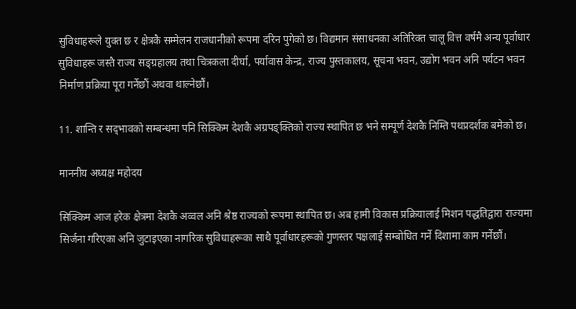सुविधाहरूले युक्त छ र क्षेत्रकै सम्मेलन राजधानीको रूपमा दरिन पुगेको छ। विद्यमान संसाधनका अतिरिक्त चालू वित्त वर्षमै अन्य पूर्वाधार सुविधाहरू जस्तै राज्य सङ्‌ग्रहालय तथा चित्रकला दीर्घा, पर्यावास केन्द्र, राज्य पुस्तकालय, सूचना भवन, उद्योग भवन अनि पर्यटन भवन निर्माण प्रक्रिया पूरा गर्नेछौं अथवा थाल्नेछौं।

11. शान्ति र सद्‌भावको सम्बन्धमा पनि सिक्किम देशकै अग्रपङ्‌क्तिको राज्य स्थापित छ भने सम्पूर्ण देशकै निम्ति पथप्रदर्शक बमेको छ।

माननीय अध्यक्ष महोदय

सिक्किम आज हरेक क्षेत्रमा देशकै अव्वल अनि श्रेष्ठ राज्यको रूपमा स्थापित छ। अब हामी विकास प्रक्रियालाई मिशन पद्धतिद्वारा राज्यमा सिर्जना गरिएका अनि जुटाइएका नागरिक सुविधाहरूका साथै पूर्वाधारहरूको गुणस्तर पक्षलाई सम्बोधित गर्ने दिशामा काम गर्नेछौं।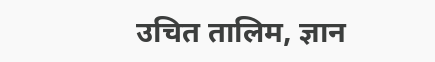उचित तालिम, ज्ञान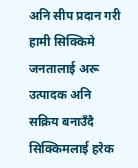अनि सीप प्रदान गरी हामी सिक्किमे जनतालाई अरू उत्पादक अनि सक्रिय बनाउँदै सिक्किमलाई हरेक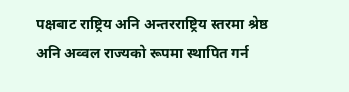पक्षबाट राष्ट्रिय अनि अन्तरराष्ट्रिय स्तरमा श्रेष्ठ अनि अव्वल राज्यको रूपमा स्थापित गर्न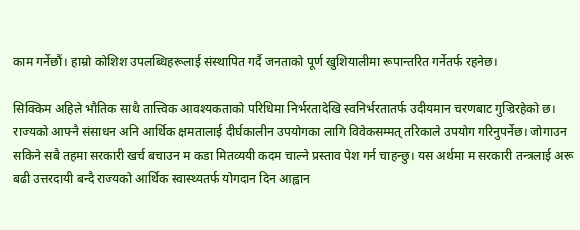काम गर्नेछौं। हाम्रो कोशिश उपलब्धिहरूलाई संस्थापित गर्दै जनताको पूर्ण खुशियालीमा रूपान्तरित गर्नेतर्फ रहनेछ।

सिक्किम अहिले भौतिक साथै तात्त्विक आवश्यकताको परिधिमा निर्भरतादेखि स्वनिर्भरतातर्फ उदीयमान चरणबाट गुज्रिरहेको छ। राज्यको आफ्नै संसाधन अनि आर्थिक क्षमतालाई दीर्घकालीन उपयोगका लागि विवेकसम्मत्‌ तरिकाले उपयोग गरिनुपर्नेछ। जोगाउन सकिने सबै तहमा सरकारी खर्च बचाउन म कडा मितव्ययी कदम चाल्ने प्रस्ताव पेश गर्न चाहन्छु। यस अर्थमा म सरकारी तन्त्रलाई अरू बढी उत्तरदायी बन्दै राज्यको आर्थिक स्वास्थ्यतर्फ योगदान दिन आह्वान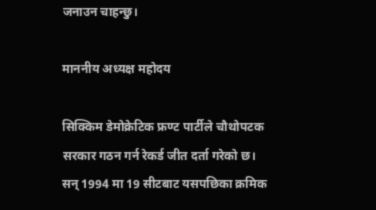जनाउन चाहन्छु।

माननीय अध्यक्ष महोदय

सिक्किम डेमोक्रेटिक फ्रण्ट पार्टीले चौथोपटक सरकार गठन गर्न रेकर्ड जीत दर्ता गरेको छ। सन्‌ 1994 मा 19 सीटबाट यसपछिका क्रमिक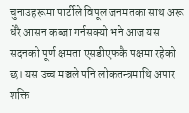चुनाउहरूमा पार्टीले विपूल जनमतका साथ अरू धेरै आसन कब्जा गर्नसक्यो भने आज यस सदनको पूर्ण क्षमता एसडीएफकै पक्षमा रहेको छ। यस उच्च मञ्चले पनि लोकतन्त्रमाथि अपार शक्ति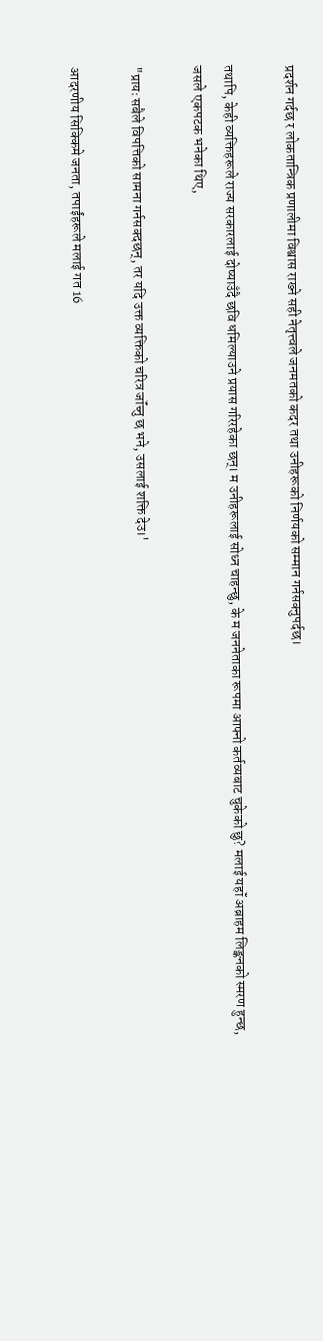प्रदर्शन गर्दछ र लोकतान्त्रिक प्रणालीमा विश्वास राख्ने सही नेतृत्त्वले जनमतको कदर तथा उनीहरूको निर्णयको सम्मान गर्नसक्नुपर्दछ।

तथापि, केही व्यक्तिहरूले राज्य सरकारलाई दोष्याउँदै छवि धमिल्याउने प्रयास गरिरहेका छन्‌। म उनीहरूलाई सोध्न चाहन्छु, के म जननेताका रूपमा आफ्नो कर्तव्यबाट चुकेको छु? मलाई यहॉं अब्राहम लिङ्कनको स्मरण हुन्छ, जसले एकपटक भनेका थिए,

"प्रायः सबैले विपत्तिको सामना गर्नसक्दछन्‌, तर यदि उक्त व्यक्तिको चरित्र जॉंच्नु छ भने, उसलाई शक्ति देउ।'

आदरणीय सिक्किमे जनता, तपाईंहरूले मलाई गत 16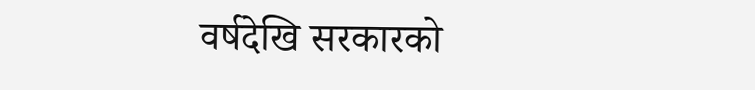वर्षदेखि सरकारको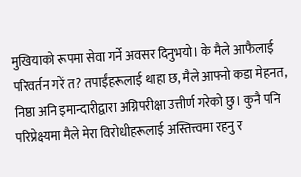मुखियाको रूपमा सेवा गर्ने अवसर दिनुभयो। के मैले आफैलाई परिवर्तन गरें त? तपाईंहरूलाई थाहा छ, मैले आफ्नो कडा मेहनत, निष्ठा अनि इमान्दारीद्वारा अग्निपरीक्षा उत्तीर्ण गरेको छु। कुनै पनि परिप्रेक्ष्यमा मैले मेरा विरोधीहरूलाई अस्तित्त्वमा रहनु र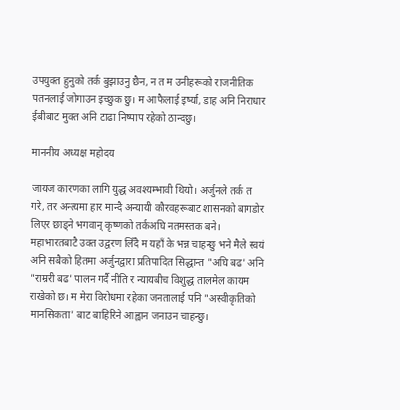उपयुक्त हुनुको तर्क बुझाउनु छैन, न त म उनीहरूको राजनीतिक पतनलाई जोगाउन इच्छुक छु। म आफैलाई इर्ष्या, डाह अनि निराधार ईबीबाट मुक्त अनि टाढा निष्पाप रहेको ठान्दछु।

माननीय अध्यक्ष महोदय

जायज कारणका लागि युद्ध अवश्यम्भावी थियो। अर्जुनले तर्क त गरे, तर अन्त्यमा हार मान्दै अन्यायी कौरवहरूबाट शासनको बागडोर लिएर छाड्‌ने भगवान्‌ कृष्णको तर्कअघि नतमस्तक बने। महाभारतबाटै उक्त उद्वरण लिँदै म यहॉं के भन्न चाहन्छु भने मैले स्वयं अनि सबैको हितमा अर्जुनद्वारा प्रतिपादित सिद्धान्त "अघि बढ' अनि "राम्ररी बढ' पालन गर्दै नीति र न्यायबीच विशुद्ध तालमेल कायम राखेको छ। म मेरा विरोधमा रहेका जनतालाई पनि "अस्वीकृतिको मानसिकता' बाट बाहिरिने आह्वान जनाउन चाहन्छु।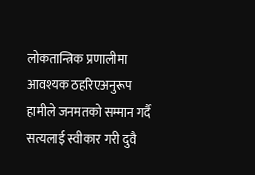लोकतान्त्रिक प्रणालीमा आवश्यक ठहरिएअनुरूप हामीले जनमतको सम्मान गर्दै सत्यलाई स्वीकार गरी दुवै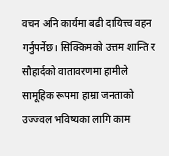वचन अनि कार्यमा बढी दायित्त्व वहन गर्नुपर्नेछ। सिक्किमको उत्तम शान्ति र सौहार्दको वातावरणमा हामीले सामूहिक रूपमा हाम्रा जनताको उज्ज्वल भविष्यका लागि काम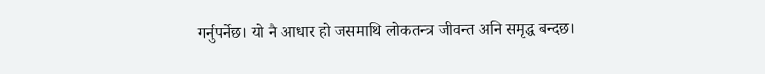गर्नुपर्नेछ। यो नै आधार हो जसमाथि लोकतन्त्र जीवन्त अनि समृद्ध बन्दछ।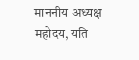माननीय अध्यक्ष महोदय, यति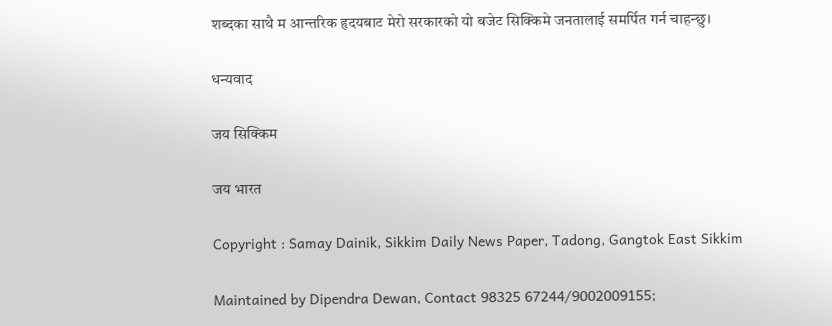शब्दका साथै म आन्तरिक हृदयबाट मेरो सरकारको यो बजेट सिक्किमे जनतालाई समर्पित गर्न चाहन्छु।

धन्यवाद

जय सिक्किम

जय भारत

Copyright : Samay Dainik, Sikkim Daily News Paper, Tadong, Gangtok East Sikkim

Maintained by Dipendra Dewan, Contact 98325 67244/9002009155;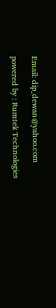Email: dip_dewan@yahoo.com

powered by : Rumtek Technologies